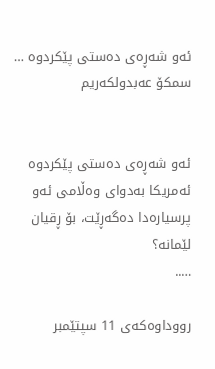ئه‌و شه‌ڕه‌ی ده‌ستی پێكردوه‌ … سمكۆ عه‌بدولكه‌ریم


ئه‌و شه‌ڕه‌ی ده‌ستی پێكردوه‌
ئه‌مریكا به‌دوای وه‌ڵامی ئه‌و پرسیاره‌دا ده‌گه‌ڕێت، بۆ ڕقیان لێمانه‌؟
…..

رووداوه‌كه‌ی 11 سپتێمبر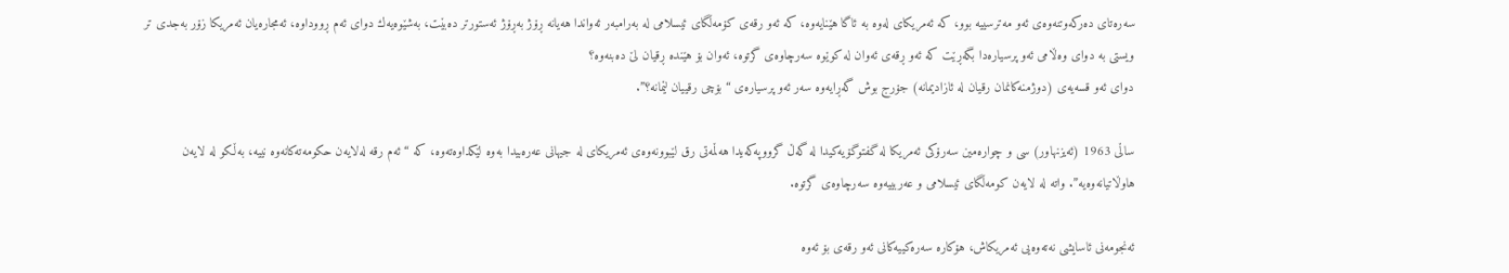سه‌ره‌تای ده‌ركه‌وتنه‌وه‌ی ئه‌و مه‌ترسییه‌ بوو، كه‌ ئه‌مریكای له‌وه‌ به‌ ئاگا هێنایه‌وه‌، كه‌ ئه‌و رقه‌ی كۆمه‌ڵگای ئیسلامی له‌ به‌رامبه‌ر ئه‌واندا هه‌یانه‌ ڕۆژ به‌ڕۆژ ئه‌ستورتر ده‌بێت، به‌شێوه‌یه‌ك دوای ئه‌م ڕووداوه‌، ئه‌مجاره‌یان ئه‌مریكا زۆر به‌جدی تر ویستی به‌ دوای وه‌ڵامی ئه‌و پرسیاره‌دا بگه‌ڕێت كه‌ ئه‌و ڕقه‌ی ئه‌وان له‌ كوێوه‌ سه‌رچاوه‌ی گرتوه‌، ئه‌وان بۆ هێنده‌ ڕقیان لێ‌ ده‌بنه‌وه‌؟
دوای ئه‌و قسه‌یه‌ی (دوژمنه‌كانمان رقیان له‌ ئازادیمانه‌) جۆرج بوش گه‌ڕایه‌وه‌ سه‌ر ئه‌و پرسیاره‌ی “بۆچی رقییان لێمانه‌؟”.

ساڵی 1963 (ئه‌یزنهاور) سی و چواره‌مین سه‌رۆكی ئه‌مریكا له‌ گفتوگۆیه‌كیدا له‌ گه‌ڵ گرووپه‌كه‌یدا هه‌ڵمه‌تی رق لێبوونه‌وه‌ی ئه‌مریكای له‌ جیهانی عه‌ره‌بیدا به‌وه‌ لێكداوه‌ته‌وه‌، كه‌ “ئه‌م رقه‌ له‌لایه‌ن حكومه‌ته‌كانه‌وه‌ نییه‌، به‌ڵكو له‌ لایه‌ن هاوڵاتیانه‌وه‌یه‌”. واته‌ له‌ لایه‌ن كومه‌ڵگای ئیسلامی و عه‌ربییه‌وه‌ سه‌رچاوه‌ی گرتوه‌.

ئه‌نجومه‌نی ئاسایشی نه‌ته‌وه‌یی ئه‌مریكاش، هۆكاره‌ سه‌ره‌كییه‌كانی ئه‌و رقه‌ی بۆ ئه‌وه‌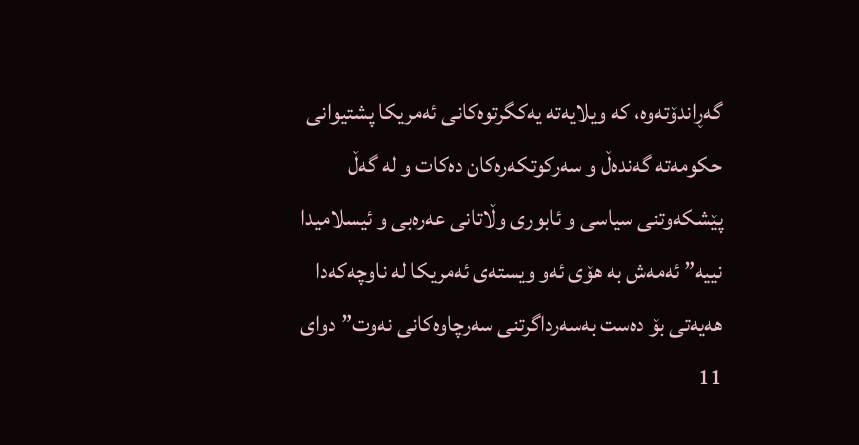گه‌ڕاندۆته‌وه‌، كه‌ ویلایه‌ته‌ یه‌كگرتوه‌كانی ئه‌مریكا پشتیوانی حكومه‌ته‌ گه‌نده‌ڵ و سه‌ركوتكه‌ره‌كان ده‌كات و له‌ گه‌ڵ پێشكه‌وتنی سیاسی و ئابوری وڵاتانی عه‌ره‌بی و ئیسلامیدا نییه‌” ئه‌مه‌ش به‌ هۆی ئه‌و ویسته‌ی ئه‌مریكا له‌ ناوچه‌كه‌دا هه‌یه‌تی بۆ ده‌ست به‌سه‌رداگرتنی سه‌رچاوه‌كانی نه‌وت” دوای 11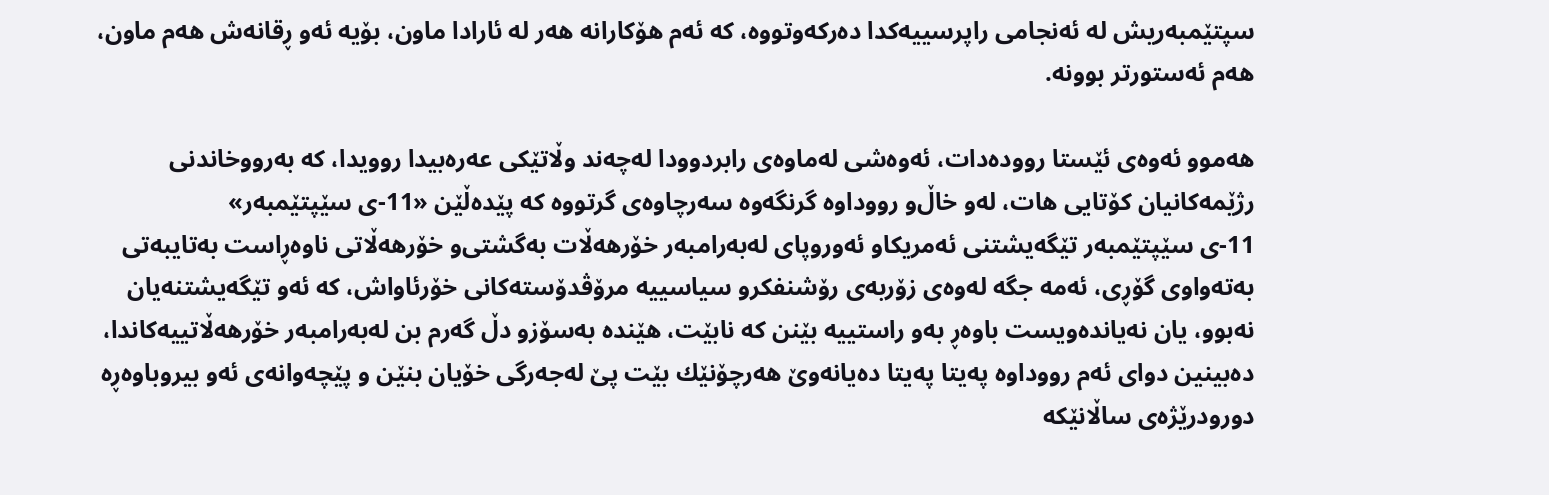سپتێمبه‌ریش له‌ ئه‌نجامی راپرسییه‌كدا ده‌ركه‌وتووه‌، كه‌ ئه‌م هۆكارانه‌ هه‌ر له‌ ئارادا ماون، بۆیه‌ ئه‌و ڕقانه‌ش هه‌م ماون، هه‌م ئه‌ستورتر بوونه‌.

هه‌موو ئه‌وه‌ی ئێستا رووده‌دات، ئه‌وه‌شی له‌ماوه‌ی رابردوودا له‌چه‌ند وڵاتێكی عه‌ره‌بیدا روویدا، كه‌ به‌رووخاندنی رژێمه‌كانیان كۆتایی هات، له‌و خاڵ‌و رووداوه‌ گرنگه‌وه‌ سه‌رچاوه‌ی گرتووه‌ كه‌ پێده‌ڵێن «11-ی سێپتێمبه‌ر»
11-ی سێپتێمبه‌ر تێگه‌یشتنی ئه‌مریكاو ئه‌وروپای له‌به‌رامبه‌ر خۆرهه‌ڵات به‌گشتی‌و خۆرهه‌ڵاتی ناوه‌ڕاست به‌تایبه‌تی به‌ته‌واوی گۆڕی، ئه‌مه‌ جگه‌ له‌وه‌ی زۆربه‌ی رۆشنفكر‌و سیاسییه‌ مرۆڤدۆسته‌كانی خۆرئاواش، كه‌ ئه‌و تێگه‌یشتنه‌یان نه‌بوو، یان نه‌یانده‌ویست باوه‌ڕ به‌و راستییه‌ بێنن كه‌ نابێت، هێنده‌ به‌سۆزو دڵ گه‌رم بن له‌به‌رامبه‌ر خۆرهه‌ڵاتییه‌كاندا، ده‌بینین دوای ئه‌م رووداوه‌ په‌یتا په‌یتا ده‌یانه‌وێ‌ هه‌رچۆنێك بێت پێ‌ له‌جه‌رگی خۆیان بنێن و پێچه‌وانه‌ی ئه‌و بیروباوه‌ڕه‌ دورودرێژه‌ی ساڵانێكه‌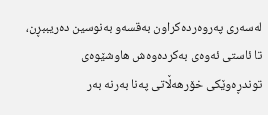له‌سه‌ری په‌روه‌رده‌كراون به‌قسه‌و به‌نوسین ده‌ریببڕن، تا ئاستی ئه‌وه‌ی به‌كرده‌وه‌ش هاوشێوه‌ی توندڕه‌وێكی خۆرهه‌ڵاتی په‌نا به‌رنه‌ به‌ر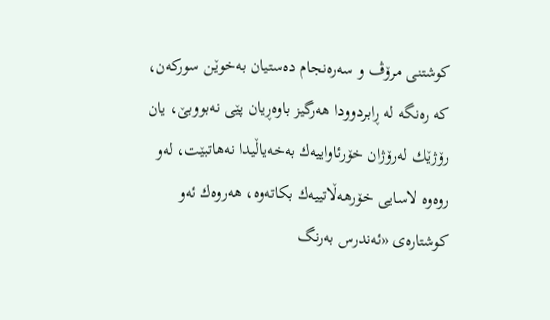كوشتنی مرۆڤ و سه‌ره‌نجام ده‌ستیان به‌خوێن سوركه‌ن، كه‌ ره‌نگه‌ له‌ ڕابردوودا هه‌رگیز باوه‌ڕیان پێی نه‌بووبێ‌، یان رۆژێك له‌رۆژان خۆرئاواییه‌ك به‌خه‌یاڵیدا نه‌هاتبێت، له‌و روه‌وه‌ لاسایی خۆرهه‌ڵاتییه‌ك بكاته‌وه‌، هه‌روه‌ك ئه‌و كوشتاره‌ی «ئه‌ندرس به‌رنگ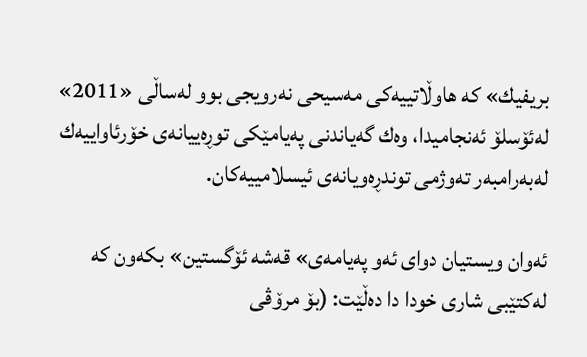بریفیك» كه‌ هاوڵاتییه‌كی مه‌سیحی نه‌رویجی بوو له‌ساڵی «2011» له‌ئۆسلۆ ئه‌نجامیدا، وه‌ك گه‌یاندنی په‌یامێكی توڕه‌ییانه‌ی خۆرئاواییه‌ك له‌به‌رامبه‌ر ته‌وژمی توندڕه‌ویانه‌ی ئیسلامییه‌كان.

ئه‌وان ویستیان دوای ئه‌و په‌یامه‌ی» قه‌شه‌ ئۆگستین» بكه‌ون كه‌ له‌كتێبی شاری خودا دا ده‌ڵێت: (بۆ مرۆڤی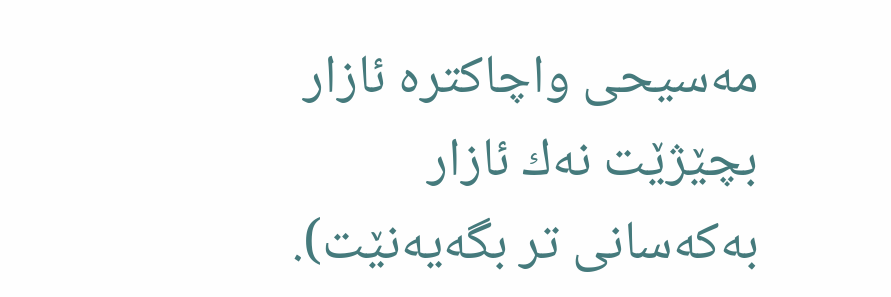مه‌سیحی واچاكتره‌ ئازار بچێژێت نه‌ك ئازار به‌كه‌سانی تر بگه‌یه‌نێت).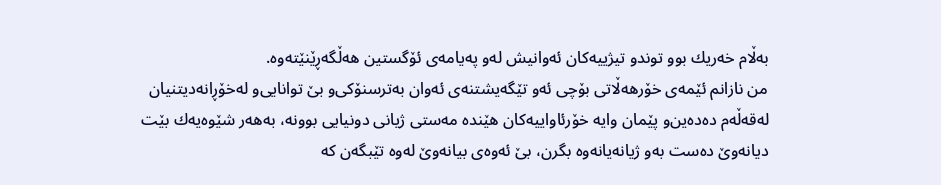به‌ڵام خه‌ریك بوو توندو تیژییه‌كان ئه‌وانیش له‌و په‌یامه‌ی ئۆگستین هه‌ڵگه‌ڕێنێته‌وه‌.
من نازانم ئێمه‌ی خۆرهه‌ڵاتی بۆچی ئه‌و تێگه‌یشتنه‌ی ئه‌وان به‌ترسنۆكی‌و بێ‌ توانایی‌و له‌خۆڕانه‌دیتنیان له‌قه‌ڵه‌م ده‌ده‌ین‌و پێمان وایه‌ خۆرئاواییه‌كان هێنده‌ مه‌ستی ژیانی دونیایی بوونه‌، به‌هه‌ر شێوه‌یه‌ك بێت دیانه‌وێ‌ ده‌ست به‌و ژیانه‌یانه‌وه‌ بگرن، بێ‌ ئه‌وه‌ی بیانه‌وێ‌ له‌وه‌ تێبگه‌ن كه‌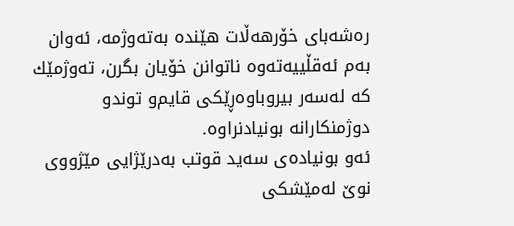ره‌شه‌بای خۆرهه‌ڵات هێنده‌ به‌ته‌وژمه‌، ئه‌وان به‌م ئه‌قڵییه‌ته‌وه‌ ناتوانن خۆیان بگرن، ته‌وژمێك كه‌ له‌سه‌ر بیروباوه‌ڕێكی قایم‌و توندو دوژمنكارانه‌ بونیادنراوه‌.
ئه‌و بونیاده‌ی سه‌ید قوتب به‌درێژایی مێژووی نوێ‌ له‌مێشكی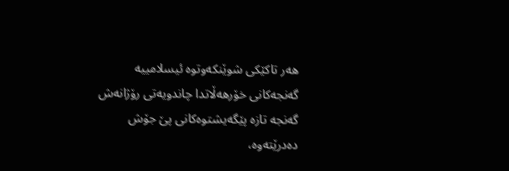هه‌ر تاكێكی شوێنكه‌وتوه‌ ئیسلامییه‌ گه‌نجه‌كانی خۆرهه‌ڵاتدا چاندویه‌تی رۆژانه‌ش گه‌نجه‌ تازه‌ پێگه‌یشتوه‌كانی پێ‌ جۆش ده‌درێته‌وه‌،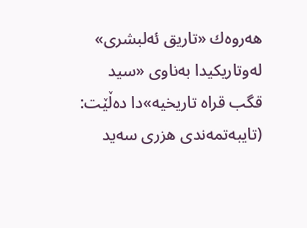هه‌روه‌ك «تاریق ئه‌لبشری» له‌وتاریكیدا به‌ناوی «سید قگب قراه‌ تاریخیه‌»دا ده‌ڵێت: (تایبه‌تمه‌ندی هزری سه‌ید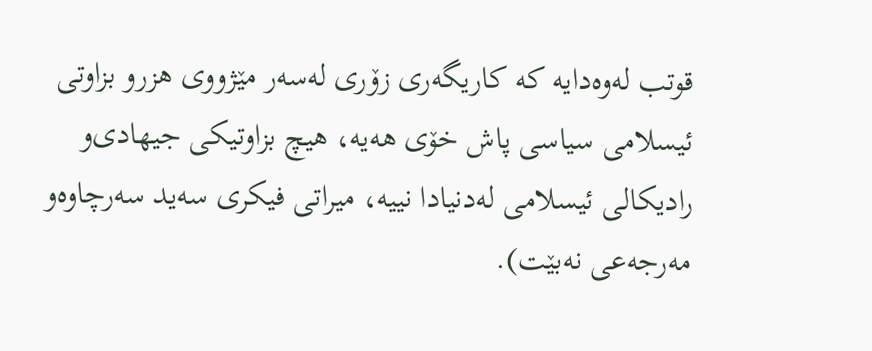قوتب له‌وه‌دایه‌ كه‌ كاریگه‌ری زۆری له‌سه‌ر مێژووی هزر‌و بزاوتی ئیسلامی سیاسی پاش خۆی هه‌یه‌، هیچ بزاوتیكی جیهادی‌و رادیكالی ئیسلامی له‌دنیادا نییه‌، میراتی فیكری سه‌ید سه‌رچاوه‌و مه‌رجه‌عی نه‌بێت).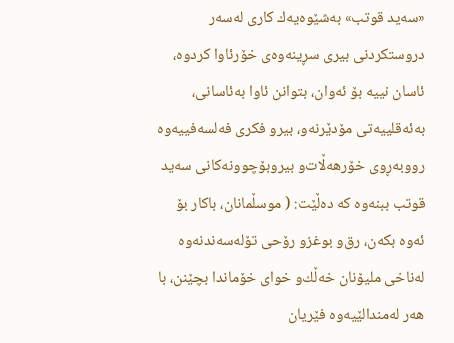«سه‌ید قوتب» به‌شێوه‌یه‌ك كاری له‌سه‌ر دروستكردنی بیری سڕینه‌وه‌ی خۆرئاوا كردوه‌، ئاسان نییه‌ بۆ ئه‌وان، بتوانن ئاوا به‌ئاسانی، به‌ئه‌قلییه‌تی مۆدێرنه‌و، بیرو فكری فه‌لسه‌فییه‌وه‌ رووبه‌ڕوی خۆرهه‌ڵات‌و بیروبۆچوونه‌كانی سه‌ید قوتب ببنه‌وه‌ كه‌ ده‌ڵێت: ( موسڵمانان، باكار بۆ ئه‌وه‌ بكه‌ن، رق‌و بوغز‌و رۆحی تۆله‌سه‌ندنه‌وه‌ له‌ناخی ملیۆنان خه‌ڵك‌و خوای خۆماندا بچێنن، با هه‌ر له‌مندالێیه‌وه‌ فێریان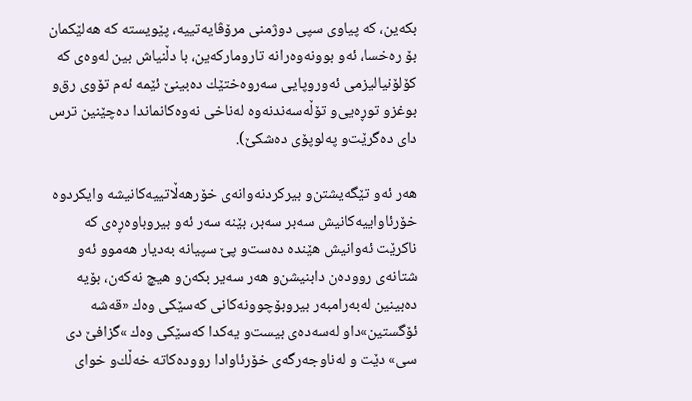بكه‌ین، كه‌ پیاوی سپی دوژمنی مرۆڤایه‌تییه‌، پێویسته‌ كه‌ هه‌لێكمان بۆ ره‌خسا، ئه‌و بوونه‌وه‌رانه‌ تاروماركه‌ین، با دڵنیاش بین له‌وه‌ی كه‌ كۆلۆنیالیزمی ئه‌وروپایی سه‌روه‌ختێك ده‌بینێ‌ ئێمه‌ ئه‌م تۆوی رق‌و بوغزو توڕه‌یی‌و تۆڵه‌سه‌ندنه‌وه‌ له‌ناخی نه‌وه‌كانماندا ده‌چێنین ترس دای ده‌گرێت‌و په‌لوپۆی ده‌شكێ‌).

هه‌ر ئه‌و تێگه‌یشتن‌و بیركردنه‌وانه‌ی خۆرهه‌ڵاتییه‌كانیشه‌ وایكردوه‌ خۆرئاواییه‌كانیش سه‌بر سه‌بر، بێنه‌ سه‌ر ئه‌و بیروباوه‌ڕه‌ی كه‌ ناكرێت ئه‌وانیش هێنده‌ ده‌ست‌و پێ‌ سپیانه‌ به‌دیار هه‌موو ئه‌و شتانه‌ی رووده‌ن دابنیشن‌و هه‌ر سه‌یر بكه‌ن‌و هیچ نه‌كه‌ن، بۆیه‌ ده‌بینین له‌به‌رامبه‌ر بیروبۆچوونه‌كانی كه‌سێكی وه‌ك «قه‌شه‌ ئۆگستین»داو له‌سه‌ده‌ی بیست‌و یه‌كدا كه‌سێكی وه‌ك »گزافێ‌ دی سی» دێت و له‌ناوجه‌رگه‌ی خۆرئاوادا رووده‌كاته‌ خه‌ڵك‌و خوای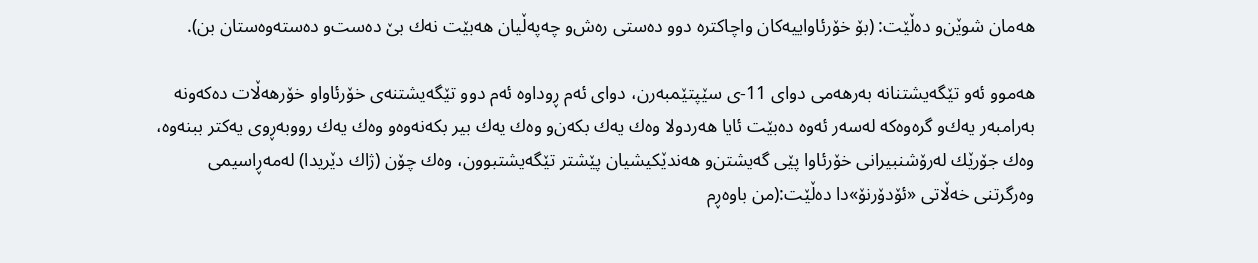هه‌مان شوێن‌و ده‌ڵێت: (بۆ خۆرئاواییه‌كان واچاكتره‌ دوو ده‌ستی ره‌ش‌و چه‌په‌ڵیان هه‌بێت نه‌ك بێ‌ ده‌ست‌و ده‌سته‌وه‌ستان بن).

هه‌موو ئه‌و تێگه‌یشتنانه‌ به‌رهه‌می دوای 11-ی سێپتێمبه‌رن، دوای ئه‌م ڕوداوه‌ ئه‌م دوو تێگه‌یشتنه‌ی خۆرئاوا‌و خۆرهه‌ڵات ده‌كه‌ونه‌ به‌رامبه‌ر یه‌ك‌و گره‌وه‌كه‌ له‌سه‌ر ئه‌وه‌ ده‌بێت ئایا هه‌ردولا وه‌ك یه‌ك بكه‌ن‌و وه‌ك یه‌ك بیر بكه‌نه‌وه‌‌و وه‌ك یه‌ك رووبه‌ڕوی یه‌كتر ببنه‌وه‌، وه‌ك جۆرێك له‌رۆشنبیرانی خۆرئاوا پێی گه‌یشتن‌و هه‌ندێكیشیان پێشتر تێگه‌یشتبوون، وه‌ك چۆن (ژاك دێریدا) له‌مه‌ڕاسیمی وه‌رگرتنی خه‌ڵاتی «ئۆدۆرنۆ»دا ده‌ڵێت:(من باوه‌ڕم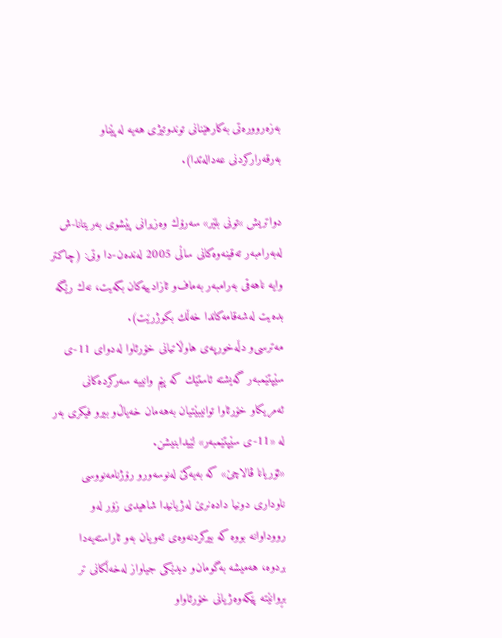به‌زه‌رووره‌تی به‌كارهێنانی توندوتیژی هه‌یه‌ له‌پێناو به‌رقه‌راركردنی عه‌داله‌تدا).

دواتریش »تونی بلێر» سه‌رۆك وه‌زیرانی پێشوی به‌ریتانا-ش له‌به‌رامبه‌ر ته‌قینه‌وه‌كانی ساڵی 2005 له‌نده‌ن-دا وتی: (چاكتر وایه‌ ناهه‌قی به‌رامبه‌ر به‌ماف‌و ئازادییه‌كان بكه‌یت، نه‌ك رێگه‌ بده‌یت له‌شه‌قامه‌كاندا خه‌ڵك بكوژرێت).
مه‌ترسی‌و دڵه‌خورپه‌ی هاوڵاتیانی خۆرئاوا له‌دوای 11-ی سێپتێمبه‌ر گه‌یشته‌ ئاستێك كه‌ پێم وانییه‌ سه‌ركرده‌كانی ئه‌مریكا‌و خۆرئاوا توانیبێتیان به‌هه‌مان خه‌یاڵ‌و بیرو فیكری به‌ر له‌ «11-ی سێپتێمبه‌ر» لێیدابنیشن.
«ئۆریانا ڤالاچێ‌» كه‌ به‌یه‌كێ‌ له‌نوسه‌ورو رۆژنامه‌نووسی ناوداری دونیا داده‌نرێ‌ له‌ژیانیدا شاهیدی زۆر له‌و رووداوانه‌ بووه‌ كه‌ بیركردنه‌وه‌ی ئه‌ویان به‌و ئاراسته‌یه‌دا بردوه‌، هه‌میشه‌ به‌گومان‌و دیدێكی جیاواز له‌خه‌ڵكانی تر بڕوانێته‌ پێكه‌وه‌ژیانی خۆرئاوا‌و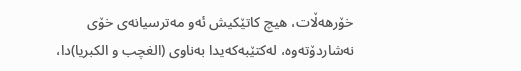خۆرهه‌ڵات، هیچ كاتێكیش ئه‌و مه‌ترسیانه‌ی خۆی نه‌شاردۆته‌وه‌، له‌كتێبه‌كه‌یدا به‌ناوی (الغچب و الكبریا)دا،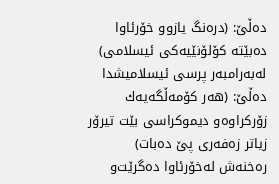ده‌ڵێ‌: (دره‌نگ یازوو خۆرئاوا ده‌بێته‌ كۆلۆنێیه‌كی ئیسلامی) له‌به‌رامبه‌ر پرسی ئیسلامیشدا ده‌ڵێ‌: (هه‌ر كۆمه‌ڵگه‌یه‌ك زۆركراوه‌و دیموكراسی بێت تیرۆر زیاتر زه‌فه‌ری پێ‌ ده‌بات) ره‌خنه‌ش له‌خۆرئاوا ده‌گرێت‌و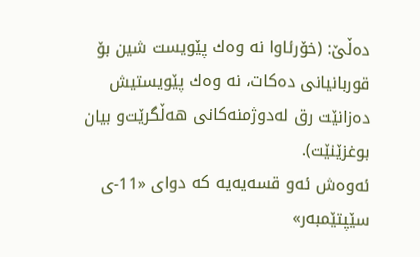ده‌ڵێ‌: (خۆرئاوا نه‌ وه‌ك پێویست شین بۆ قوربانیانی ده‌كات، نه‌ وه‌ك پێویستیش ده‌زانێت رق له‌دوژمنه‌كانی هه‌ڵگرێت‌و بیان بوغزێنێت).
ئه‌وه‌ش ئه‌و قسه‌یه‌یه‌ كه‌ دوای «11-ی سێپتێمبه‌ر»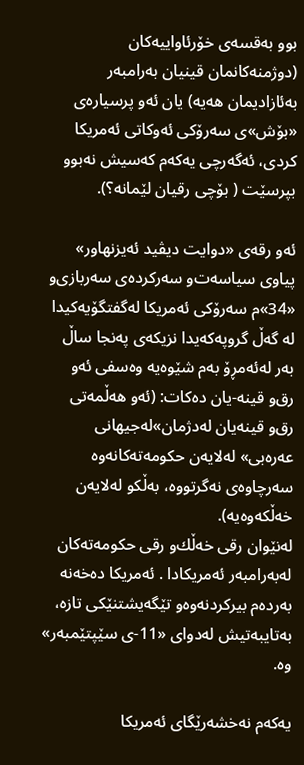بوو به‌قسه‌ی خۆرئاواییه‌كان (دوژمنه‌كانمان قینیان به‌رامبه‌ر به‌ئازادیمان هه‌یه‌) یان ئه‌و پرسیاره‌ی «بۆش»ی سه‌رۆكی ئه‌وكاتی ئه‌مریكا كردی، ئه‌گه‌رچی یه‌كه‌م كه‌سیش نه‌بوو بپرسێت ( بۆچی رقیان لێمانه‌؟).

ئه‌و رقه‌ی «دوایت دیڤید ئه‌یزنهاور» پیاوی سیاسه‌ت‌و سه‌ركرده‌ی سه‌ربازی‌و «34»م سه‌رۆكی ئه‌مریكا له‌گفتگۆیه‌كیدا له‌ گه‌ڵ گروپه‌كه‌یدا نزیكه‌ی په‌نجا ساڵ به‌ر له‌ئه‌مڕۆ به‌م شێوه‌یه‌ وه‌سفی ئه‌و رق‌و قینه‌-یان ده‌كات: (ئه‌و هه‌ڵمه‌تی رق‌و قینه‌یان له‌دژمان»له‌جیهانی عه‌ره‌بی» له‌لایه‌ن حكومه‌ته‌كانه‌وه‌ سه‌رچاوه‌ی نه‌گرتووه‌، به‌ڵكو له‌لایه‌ن خه‌ڵكه‌وه‌یه‌).
له‌نێوان رقی خه‌ڵك‌و رقی حكومه‌ته‌كان له‌به‌رامبه‌ر ئه‌مریكادا . ئه‌مریكا ده‌خه‌نه‌ به‌رده‌م بیركردنه‌وه‌و تێگه‌یشتنێكی تازه‌، به‌تایبه‌تیش له‌دوای «11-ی سێپتێمبه‌ر» وه‌.

یه‌كه‌م نه‌خشه‌رێگای ئه‌مریكا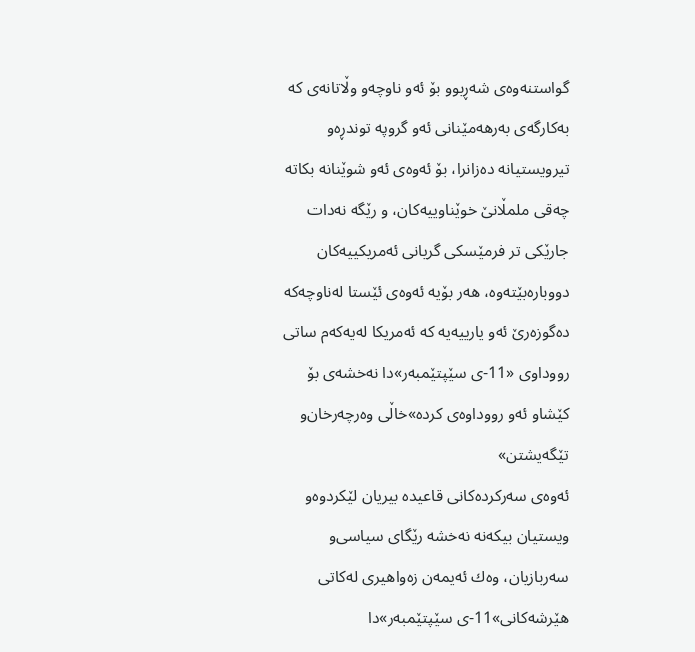گواستنه‌وه‌ی شه‌ڕبوو بۆ ئه‌و ناوچه‌و وڵاتانه‌ی كه‌ به‌كارگه‌ی به‌رهه‌مێنانی ئه‌و گروپه‌ توندڕه‌و تیرویستیانه‌ ده‌زانرا، بۆ ئه‌وه‌ی ئه‌و شوێنانه‌ بكاته‌ چه‌قی ملمڵانێ خوێناوییه‌كان، و رێگه‌ نه‌دات جارێكی تر فرمێسكی گریانی ئه‌مریكییه‌كان دووباره‌بێته‌وه‌، هه‌ر بۆیه‌ ئه‌وه‌ی ئێستا له‌ناوچه‌كه‌ ده‌گوزه‌رێ‌ ئه‌و یارییه‌یه‌ كه‌ ئه‌مریكا له‌یه‌كه‌م ساتی رووداوی «11-ی سێپتێمبه‌ر»دا نه‌خشه‌ی بۆ كێشا‌و ئه‌و رووداوه‌ی كرده‌»خاڵی وه‌رچه‌رخان‌و تێگه‌یشتن»
ئه‌وه‌ی سه‌ركرده‌كانی قاعیده‌ بیریان لێكردوه‌‌و ویستیان بیكه‌نه‌ نه‌خشه‌ رێگای سیاسی‌و سه‌ربازیان، وه‌ك ئه‌یمه‌ن زه‌واهیری له‌كاتی هێرشه‌كانی»11-ی سێپتێمبه‌ر»دا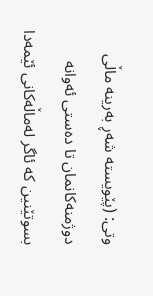وتی: (پێویسته‌ شه‌ڕ به‌رینه‌ ماڵی دوژمنه‌كانمان تا ده‌ستی ئه‌وانه‌ بسوتێنین كه‌ ئاگر له‌ماڵه‌كانی ئێمه‌دا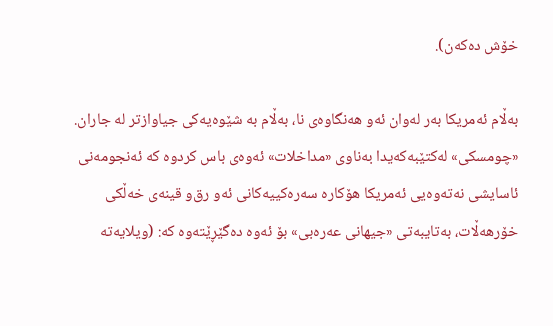خۆش ده‌كه‌ن).

به‌ڵام ئه‌مریكا به‌ر له‌وان ئه‌و هه‌نگاوه‌ی نا، به‌ڵام به‌ شێوه‌یه‌كی جیاوازتر له‌ جاران.
«چومسكی» له‌كتێبه‌كه‌یدا به‌ناوی «مداخلات» ئه‌وه‌ی باس كردوه‌ كه‌ ئه‌نجومه‌نی ئاسایشی نه‌ته‌وه‌یی ئه‌مریكا هۆكاره‌ سه‌ره‌كییه‌كانی ئه‌و رق‌و قینه‌ی خه‌ڵكی خۆرهه‌ڵات، به‌تایبه‌تی «جیهانی عه‌ره‌بی» بۆ ئه‌وه‌ ده‌گێڕێته‌وه‌ كه‌: (ویلایه‌ته‌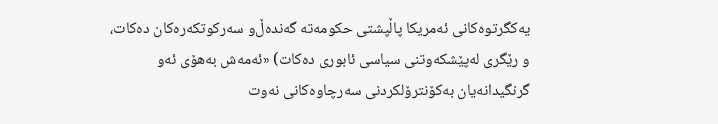یه‌كگرتوه‌كانی ئه‌مریكا پاڵپشتی حكومه‌ته‌ گه‌نده‌ڵ‌و سه‌ركوتكه‌ره‌كان ده‌كات، و رێگری له‌پێشكه‌وتنی سیاسی ئابوری ده‌كات) «ئه‌مه‌ش به‌هۆی ئه‌و گرنگیدانه‌یان به‌كۆنترۆلكردنی سه‌رچاوه‌كانی نه‌وت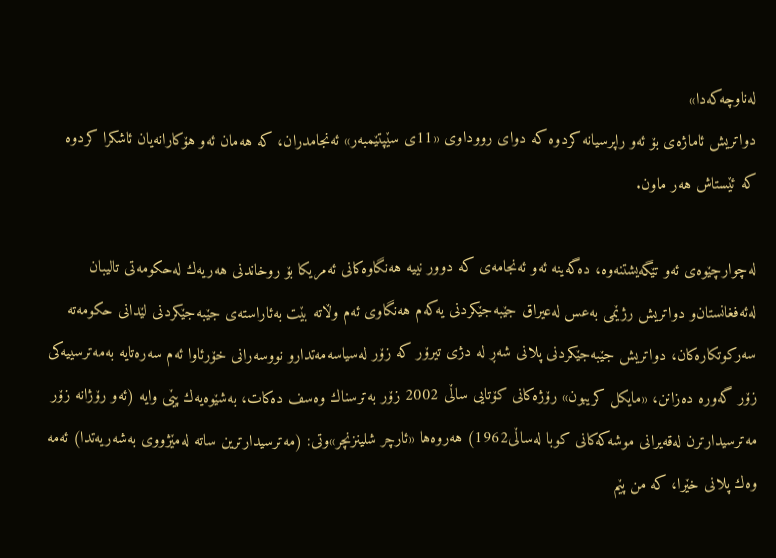له‌ناوچه‌كه‌دا»
دواتریش ئاماژه‌ی بۆ ئه‌و راپرسیانه‌ كردوه‌ كه‌ دوای رووداوی «11ی سێپتێمبه‌ر» ئه‌نجامدران، كه‌ هه‌مان ئه‌و هۆكارانه‌یان ئاشكرا كردوه‌ كه‌ ئێستاش هه‌ر ماون.

له‌چوارچێوه‌ی ئه‌و تێگه‌یشتنه‌وه‌، ده‌گه‌ینه‌ ئه‌و ئه‌نجامه‌ی كه‌ دوور نییه‌ هه‌نگاوه‌كانی ئه‌مریكا بۆ روخاندنی هه‌ریه‌ك له‌حكومه‌تی تالیبان له‌ئه‌فغانستان‌و دواتریش رژێمی به‌عس له‌عیراق جێبه‌جێكردنی یه‌كه‌م هه‌نگاوی ئه‌م وڵاته‌ بێت به‌ئاراسته‌ی جێبه‌جێكردنی لێدانی حكومه‌ته‌ سه‌ركوتكاره‌كان، دواتریش جێبه‌جێكردنی پلانی شه‌ڕ له‌ دژی تیرۆر كه‌ زۆر له‌سیاسه‌مه‌تدارو نووسه‌رانی خۆرئاوا ئه‌م سه‌ره‌تایه‌ به‌مه‌ترسییه‌كی زۆر گه‌وره‌ ده‌زانن، «مایكل كریبون» رۆژه‌كانی كۆتایی ساڵی 2002 زۆر به‌ترسناك وه‌سف ده‌كات، به‌شێوه‌یه‌ك پێی وایه‌ (ئه‌و رۆژانه‌ زۆر مه‌ترسیدارترن له‌قه‌یرانی موشه‌كه‌كانی كوبا له‌ساڵی1962) هه‌روه‌ها «ئارچر شلینزنچر»وتی: (مه‌ترسیدارترین ساته‌ له‌مێژووی به‌شه‌ریه‌تدا) ئه‌مه‌ وه‌ك پلانی خێرا، كه‌ من پێم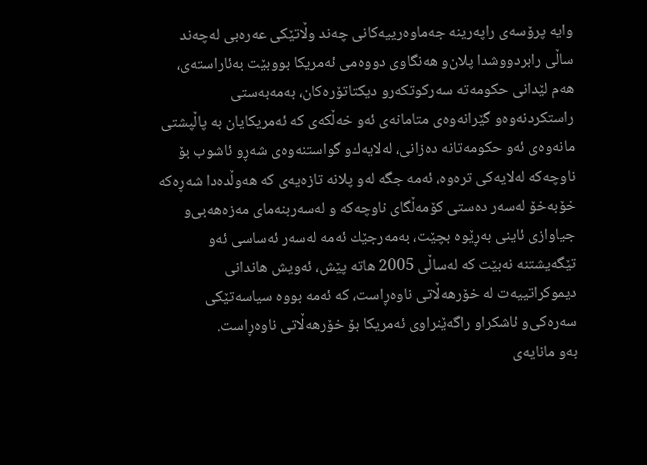وایه‌ پرۆسه‌ی راپه‌رینه‌ جه‌ماوه‌رییه‌كانی چه‌ند وڵاتێكی عه‌ره‌بی له‌چه‌ند ساڵی رابردووشدا پلان‌و هه‌نگاوی دووه‌می ئه‌مریكا بووبێت به‌ئاراسته‌ی، هه‌م لێدانی حكومه‌ته‌ سه‌ركوتكه‌رو دیكتاتۆره‌كان، به‌مه‌به‌ستی راستكردنه‌وه‌و گێرانه‌وه‌ی متامانه‌ی ئه‌و خه‌ڵكه‌ی كه‌ ئه‌مریكایان به‌ پاڵپشتی مانه‌وه‌ی ئه‌و حكومه‌تانه‌ ده‌زانی، له‌لایه‌ك‌و گواستنه‌وه‌ی شه‌ڕو ئاشوب بۆ ناوچه‌كه‌ له‌لایه‌كی تره‌وه‌، ئه‌مه‌ جگه‌ له‌و پلانه‌ تازه‌یه‌ی كه‌ هه‌وڵده‌دا شه‌ڕه‌كه‌ خۆبه‌خۆ له‌سه‌ر ده‌ستی كۆمه‌ڵگای ناوچه‌كه‌ ‌و له‌سه‌ربنه‌مای مه‌زه‌هه‌بی‌و جیاوازی ئاینی به‌ڕێوه‌ بچێت، به‌مه‌رجێك ئه‌مه‌ له‌سه‌ر ئه‌ساسی ئه‌و تێگه‌یشتنه‌ نه‌بێت كه‌ له‌ساڵی 2005 هاته‌ پێش، ئه‌ویش هاندانی دیموكراتییه‌ت له‌ خۆرهه‌ڵاتی ناوه‌ڕاست، كه‌ ئه‌مه‌ بووه‌ سیاسه‌تێكی سه‌ره‌كی‌و ئاشكراو راگه‌ێنراوی ئه‌مریكا بۆ خۆرهه‌ڵاتی ناوه‌ڕاست.
به‌و مانایه‌ی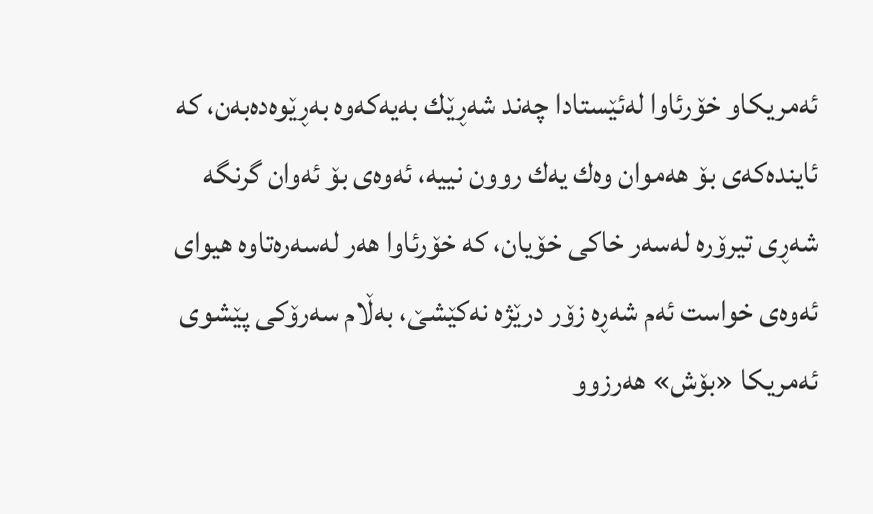ئه‌مریكاو خۆرئاوا له‌ئێستادا چه‌ند شه‌ڕێك به‌یه‌كه‌وه‌ به‌ڕێوه‌ده‌به‌ن، كه‌ ئاینده‌كه‌ی بۆ هه‌موان وه‌ك یه‌ك روون نییه‌، ئه‌وه‌ی بۆ ئه‌وان گرنگه‌ شه‌ڕی تیرۆره‌ له‌سه‌ر خاكی خۆیان، كه‌ خۆرئاوا هه‌ر له‌سه‌ره‌تاوه‌ هیوای ئه‌وه‌ی خواست ئه‌م شه‌ڕه‌ زۆر درێژه‌ نه‌كێشێ‌، به‌ڵام سه‌رۆكی پێشوی ئه‌مریكا «بۆش» هه‌رزوو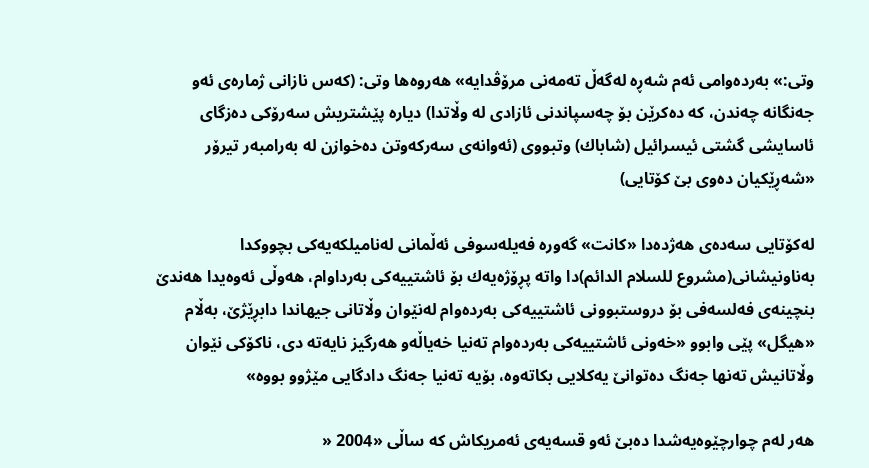وتی:» به‌رده‌وامی ئه‌م شه‌ڕه‌ له‌گه‌ڵ ته‌مه‌نی مرۆڤدایه‌» هه‌روه‌ها وتی: (كه‌س نازانی ژماره‌ی ئه‌و جه‌نگانه‌ چه‌ندن، كه‌ ده‌كرێن بۆ چه‌سپاندنی ئازادی له‌ وڵاتدا) دیاره‌ پێشتریش سه‌رۆكی ده‌زگای ئاسایشی گشتی ئیسرائیل (شاباك) وتبووی (ئه‌وانه‌ی سه‌ركه‌وتن ده‌خوازن له‌ به‌رامبه‌ر تیرۆر «شه‌ڕێكیان ده‌وی بێ‌ كۆتایی)

له‌كۆتایی سه‌ده‌ی هه‌ژده‌دا «كانت» گه‌وره‌ فه‌یله‌سوفی ئه‌ڵمانی له‌نامیلكه‌یه‌كی بچووكدا به‌ناونیشانی(مشروع للسلام الدائم)دا واته‌ پڕۆژه‌یه‌ك بۆ ئاشتییه‌كی به‌رداوام، هه‌وڵی ئه‌وه‌یدا هه‌ندێ‌ بنچینه‌ی فه‌لسه‌فی بۆ دروستبوونی ئاشتییه‌كی به‌رده‌وام له‌نێوان وڵاتانی جیهاندا دابڕێژێ‌، به‌ڵام «هیگل» پێی وابوو «خه‌ونی ئاشتییه‌كی به‌رده‌وام ته‌نیا خه‌یاڵه‌‌و هه‌رگیز نایه‌ته‌ دی، ناكۆكی نێوان وڵاتانیش ته‌نها جه‌نگ ده‌توانێ‌ یه‌كلایی بكاته‌وه‌، بۆیه‌ ته‌نیا جه‌نگ دادگایی مێژوو بووه‌»

هه‌ر له‌م چوارچێوه‌یه‌شدا ده‌بێ‌ ئه‌و قسه‌یه‌ی ئه‌مریكاش كه‌ ساڵی «2004 «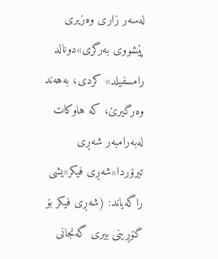له‌سه‌ر زاری وه‌زیری پێشووی به‌رگری»دونالد رامسفیلد» كردی، به‌هه‌ند وه‌رگیرێ‌، كه‌ هاوكات له‌به‌رامبه‌ر شه‌ڕی تیرۆردا»شه‌ڕی فیكر»یشی راگه‌یاند: (شه‌ڕی فیكر بۆ گۆڕینی بیری گه‌نجانی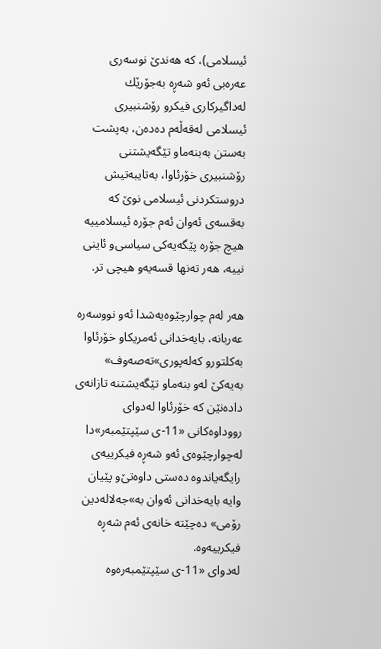ئیسلامی)، كه‌ هه‌ندێ‌ نوسه‌ری عه‌ره‌بی ئه‌و شه‌ڕه‌ به‌جۆرێك له‌داگیركاری فیكرو رۆشنبیری ئیسلامی له‌قه‌ڵه‌م ده‌ده‌ن، به‌پشت به‌ستن به‌بنه‌ماو تێگه‌یشتنی رۆشنبیری خۆرئاوا، به‌تایبه‌تیش دروستكردنی ئیسلامی نوێ‌ كه‌ به‌قسه‌ی ئه‌وان ئه‌م جۆره‌ ئیسلامییه‌ هیچ جۆره‌ پێگه‌یه‌كی سیاسی‌و ئاینی نییه‌، هه‌ر ته‌نها قسه‌یه‌‌و هیچی تر.

هه‌ر له‌م چوارچێوه‌یه‌شدا ئه‌و نووسه‌ره‌ عه‌ربانه‌، بایه‌خدانی ئه‌مریكا‌و خۆرئاوا به‌كلتور‌و كه‌له‌پوری»ته‌صه‌وف» به‌یه‌كێ‌ له‌و بنه‌ما‌و تێگه‌یشتنه‌ تازانه‌ی داده‌نێن كه‌ خۆرئاوا له‌دوای رووداوه‌كانی «11-ی سێپتێمبه‌ر»دا له‌چوارچێوه‌ی ئه‌و شه‌ڕه‌ فیكرییه‌ی رایگه‌یاندوه‌ ده‌ستی داوه‌تێ‌‌و پێیان وایه‌ بایه‌خدانی ئه‌وان به‌»جه‌لاله‌دین رۆمی» ده‌چێته‌ خانه‌ی ئه‌م شه‌ڕه‌ فیكرییه‌وه‌.
له‌دوای «11-ی سێپتێمبه‌ره‌وه‌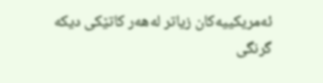ئه‌مریكییه‌كان زیاتر له‌هه‌ر كاتێكی دیكه‌ گرنگی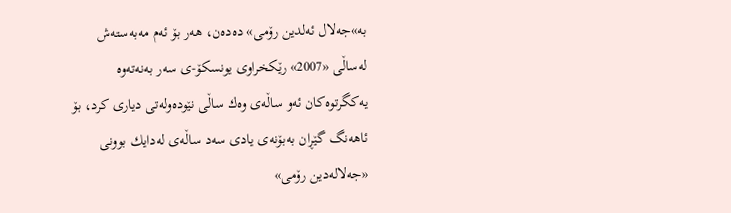به‌»جه‌لال ئه‌لدین رۆمی» ده‌ده‌ن، هه‌ر بۆ ئه‌م مه‌به‌سته‌ش له‌ساڵی «2007» رێكخراوی یونسكۆ-ی سه‌ر به‌نه‌ته‌وه‌ یه‌كگرتوه‌كان ئه‌و ساڵه‌ی وه‌ك ساڵی نێوده‌وله‌تی دیاری كرد، بۆ ئاهه‌نگ گێڕان به‌بۆنه‌ی یادی سه‌د ساڵه‌ی له‌دایك بوونی «جه‌لاله‌دین رۆمی»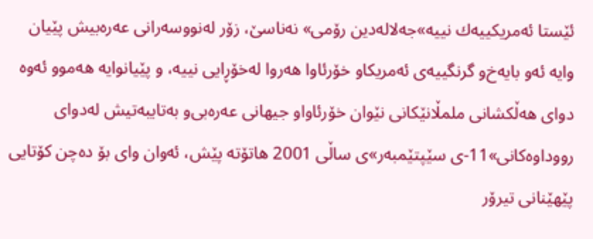ئێستا ئه‌مریكییه‌ك نییه‌»جه‌لاله‌دین رۆمی» نه‌ناسێ‌، زۆر له‌نووسه‌رانی عه‌ره‌بیش پێیان وایه‌ ئه‌و بایه‌خ‌و گرنگییه‌ی ئه‌مریكا‌و خۆرئاوا هه‌روا له‌خۆڕایی نییه‌، و پێیانوایه‌ هه‌موو ئه‌وه‌ دوای هه‌ڵكشانی ملمڵانێكانی نێوان خۆرئاوا‌و جیهانی عه‌ره‌بی‌و به‌تایبه‌تیش له‌دوای رووداوه‌كانی»11-ی سێپتێمبه‌ر»ی ساڵی 2001 هاتۆته‌ پێش، ئه‌وان وای بۆ ده‌چن كۆتایی پێهێنانی تیرۆر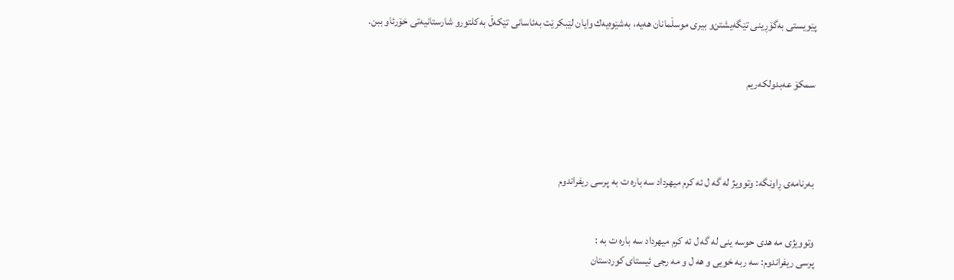پێویستی به‌گۆڕینی تێگه‌یشتن‌و بیری موسڵمانان هه‌یه‌، به‌شێوه‌یه‌ك وایان لێبكرێت به‌ئاسانی تێكه‌ڵ به‌كلتور‌و شارستانیه‌تی خۆرئاو ببن.


سمكۆ عه‌بدولكه‌ریم




بەرنامەی ڕاونگە: وتوویژ له گه ل ئه کرم میهرداد سه باره ت به پرسی ریفراندوم


وتوویژی مه هدی حوسه ینی له گه ل ئه کرم میهرداد سه باره ت به :
پرسی ریفراندوم: سه ربه خویی و هه ل و مه رجی ئیستای کوردستان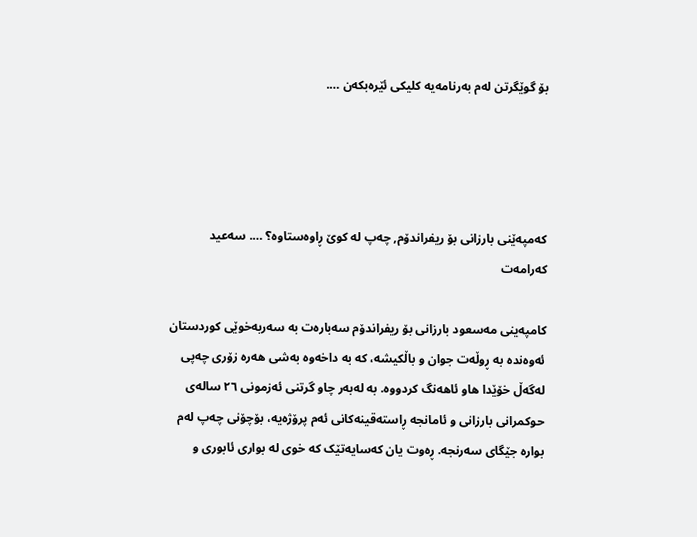بۆ گوێگرتن لەم بەرنامەیە کلیکی ئێرەبکەن ….




كەمپەێنی بارزانی بۆ ریفراندۆم, چەپ لە کوێ ڕاوەستاوە؟ …. سەعید کەرامەت

كامپەینی مەسعود بارزانی بۆ ریفراندۆم سەبارەت به سەربەخوێی کوردستان ئەوەنده بە ڕوڵەت جوان و باڵکیشە، که بە داخەوه بەشی هەرە زۆری چەپی لەگەڵ خۆێدا هاو ئاهەنگ کردووە. بە لەبەر چاو گرتنی ئەزمونی ٢٦ سالەی حوکمرانی بارزانی و ئامانجه ڕاستەقینەکانی ئەم پرۆژەیە، بۆچۆنی چەپ له‌م بوارە جێگای سەرنجە. ڕەوت یان کەسایەتێک کە خوی لە بواری ئابوری و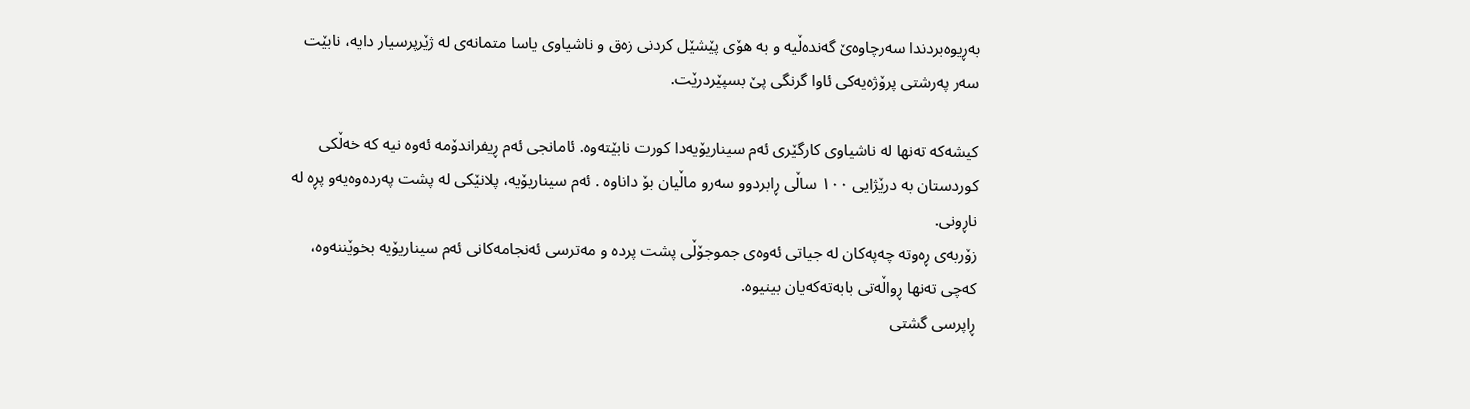بەڕیوەبردندا سەرچاوەێ گەندەڵیە و به هۆی پێشێل کردنی زەق و ناشیاوی یاسا متمانەی لە ژێرپرسیار دایە، نابێت سەر پەرشتی پرۆژەیەکی ئاوا گرنگی پێ بسپێردرێت.

كیشەکە تەنها لە ناشیاوی کارگێری ئەم سیناریۆیه‌دا کورت نابێتەوه. ئامانجی ئەم ڕیفراندۆمە ئەوە نیه که خەڵکی کوردستان بە درێژایی ١٠٠ ساڵی ڕابردوو سەرو ماڵیان بۆ داناوه . ئەم سیناریۆیە، پلانێکی لە پشت پەردەوەیەو پڕە لە ناڕونی.
زۆربەی ڕەوته چەپەکان لە جیاتی ئەوەی جموجۆڵی پشت پرده و مەترسی ئەنجامەکانی ئەم سیناریۆیە بخوێننەوە، کەچی تەنها ڕواڵەتی بابەتەکەیان بینیوه.
ڕاپرسی گشتی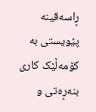ڕاسەقینە پێویستی بە کۆمەڵێک کاری بنەڕەتی و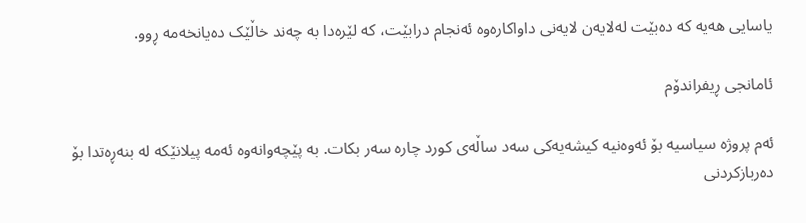یاسایی هەیە کە دەبێت لەلایەن لایەنی داواکارەوە ئەنجام درابێت، کە لێرەدا بە چەند خاڵێک دەیانخەمە ڕوو.

ئامانجی ڕیفراندۆم

ئەم پروژە سیاسیە بۆ ئەوەنیه کیشەیەکی سەد ساڵەی کورد چارە سەر بکات. بە پێچەوانه‌وە ئەمە پیلانێکە لە بنەڕەتدا بۆ دەربازکردنی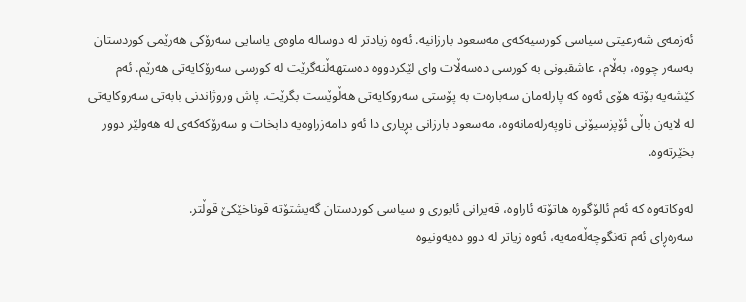ئەزمەی شەرعیتی سیاسی کورسیەکەی مەسعود بارزانیە. ئەوە زیادتر لە دوساله ماوەی یاسایی سەرۆکی هەرێمی کوردستان بەسەر چووە، بەڵام، عاشقبونی بە کورسی دەسەڵات وای لێکردووە دەستهەڵنەگرێت لە کورسی سەرۆکایەتی هەرێم. ئەم کێشەیە بۆتە هۆی ئەوه که پارلەمان سەبارەت به پۆستی سەروکایەتی هەڵوێست بگرێت. پاش وروژاندنی بابەتی سەروکایەتی لە لایەن باڵی ئۆپزسیۆنی ناوپەرلەمانەوە، مەسعود بارزانی بڕیاری دا ئەو دامەزراوەیە دابخات و سەرۆکەکەی لە هەولێر دوور بخێرتەوه.

لەوکاتەوه که ئەم ئالۆگورە هاتۆتە ئاراوە، قەیرانی ئابوری و سیاسی کوردستان گەیشتۆتە قوناخێکێ قوڵتر.
سەرەڕای ئەم تەنگوچەڵەمەیە، ئەوە زیاتر لە دوو دەیەونیوه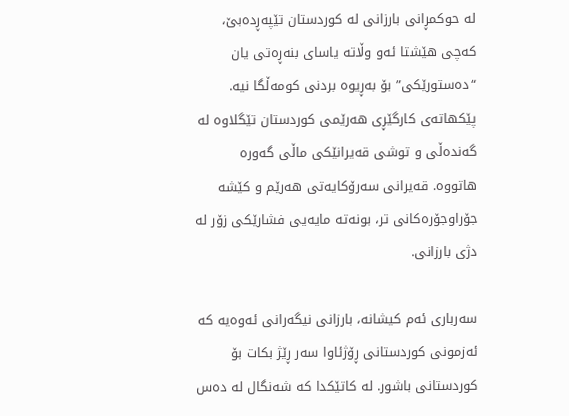لە حوکمڕانی بارزانی لە کوردستان تێپەڕدەبێ، کەچی ‌‌هێشتا ئەو وڵاتە یاسای بنەڕەتی یان “دەستورێکی” بۆ بەڕیوه بردنی کومەڵگا نیە. پێکهاتەی کارگێڕی هەرێمی کوردستان تێگلاوە لە گەندەڵی و توشی قەیرانێکی ماڵی گەورە هاتووە. قەیرانی سەرۆکایەتی هەرێم و کێشە جۆراوجۆرەکانی تر، بونەتە مایەیی فشارێکی زۆر لە دژی بارزانی.

سەرباری ئەم کیشانە، بارزانی نیگەرانی ئەوەیە که ئەزمونی کوردستانی ڕۆژئاوا سەر ڕێژ بكات بۆ کوردستانی باشور. لە كاتێکدا که شەنگال لە دەس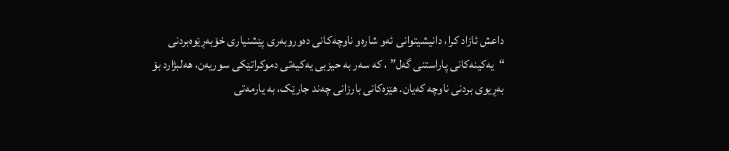داعش ئازاد کرا، دانیشیتوانی ئەو شارەو ناوچەکانی دەوروبەری پێشنیاری خۆبەڕێوەبردنی “یەکینەکانی پاراستنی گەل” ، کە سەر به حیزبی یەکیەتی دموکراتێکی سوریەن، هەلبژارد بۆ بەڕیوی بردنی ناوچە کەیان. هێزەکانی بارزانی چەند جارێک، به یارمەتی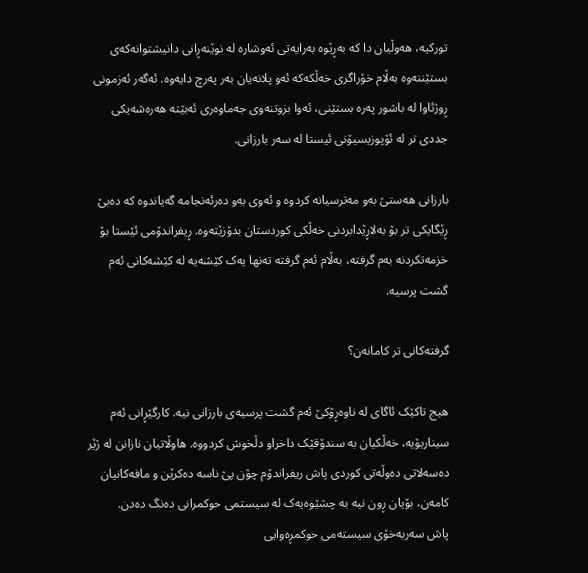تورکیە، هەوڵیان دا که بەڕێوه بەرایەتی ئەوشاره لە نوێنەڕانی دانیشتوانەکەی بستێننەوه بەڵام خۆراگری خەڵکەکە ئەو پلانەیان بەر پەرچ دایەوه. ئەگەر ئەزمونی ڕوژئاوا لە باشور پەرە بستێنی، ئەوا بزوتنەوی جەماوەری ئەبێتە هەرەشەیکی جددی تر لە ئۆپوزیسیۆنی ئیستا لە سەر بارزانی.

بارزانی هەستێ بەو مەترسیانە کردوه و ئەوی بەو دەرئەنجامە گەیاندوه که دەبێ ڕێگایکی تر بۆ به‌لاڕێدابردنی خەڵکی کوردستان بدۆزێتەوه. ڕیفراندۆمی ئێستا بۆ خزمەتکردنە بەم گرفتە، بەڵام ئەم گرفتە تەنها یەک کێشەیە لە کێشەکانی ئەم گشت پرسیە.

گرفتەکانی تر کامانەن؟

هیج تاکێک ئاگای لە ناوه‌ڕۆکێ ئەم گشت پرسیەی بارزانی نیە. کارگێڕانی ئەم سیناریۆیه، خەڵکیان به سندۆقێک داخراو دڵخوش کردووه. هاوڵاتیان نازانن لە ژێر دەسەلاتی دەوڵەتی کوردی پاش ریفراندۆم چۆن پێ ناسە دەکرێن و مافەکانیان کامەن، بۆیان ڕون نیه به چشێوەیەک لە سیستمی حوکمرانی دەنگ دەدن.
پاش سەربەخۆی سیستەمی حوکمڕەوایی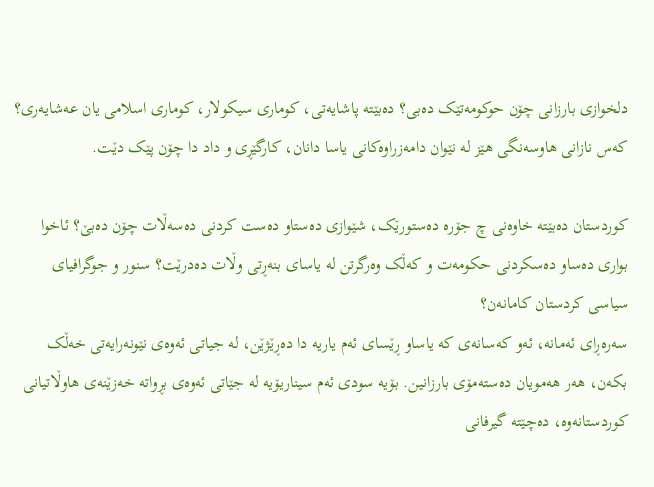دلخوازی بارزانی چۆن حوکومەتێک دەبی؟ دەبێتە پاشایەتی، کوماری سیکولار، کوماری اسلامی یان عەشایەری؟ کەس نازانی هاوسەنگی هێز لە نێوان دامەزراوەکانی یاسا دانان، کارگێڕی و داد دا چۆن پێک دێت.

کوردستان دەبێتە خاوەنی چ جۆرە دەستورێک، شێوازی دەستاو دەست کردنی دەسەڵات چۆن دەبێ؟ ئاخوا بواری دەساو دەسکردنی حکومەت و کەڵک وەرگرتن لە یاسای بنەڕتی وڵات دەدرێت؟ سنور و جوگرافیای سیاسی کردستان کامانەن؟
سەرەڕای ئەمانە، ئەو کەسانەی که یاساو ڕێسای ئەم یاریە دا دەڕێژێن، لە جیاتی ئەوەی نێونەرایەتی خەڵک بکەن، هەر هەمویان دەستەمۆی بارزانین. بۆیە سودی ئەم سیناریۆیە لە جێاتی ئەوەی بڕواتە خەزێنەی هاوڵاتیانی کوردستانەوە، دەچێتە گیرفانی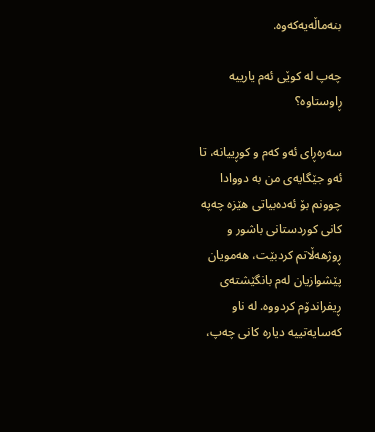بنەماڵەیەکەوە.

چەپ لە كوێی ئەم یارییە ڕاوستاوە؟

سەره‌ڕای ئەو کەم و کوڕییانە، تا ئەو جێگایەی من بە دووادا چوونم بۆ ئەدەبیاتی هێزه چەپە کانی کوردستانی باشور و ڕوژهەڵاتم کردبێت، هەمویان پێشوازیان لەم بانگێشتەی ڕیفراندۆم کردووە. لە ناو کەسایەتییە دیارە کانی چەپ،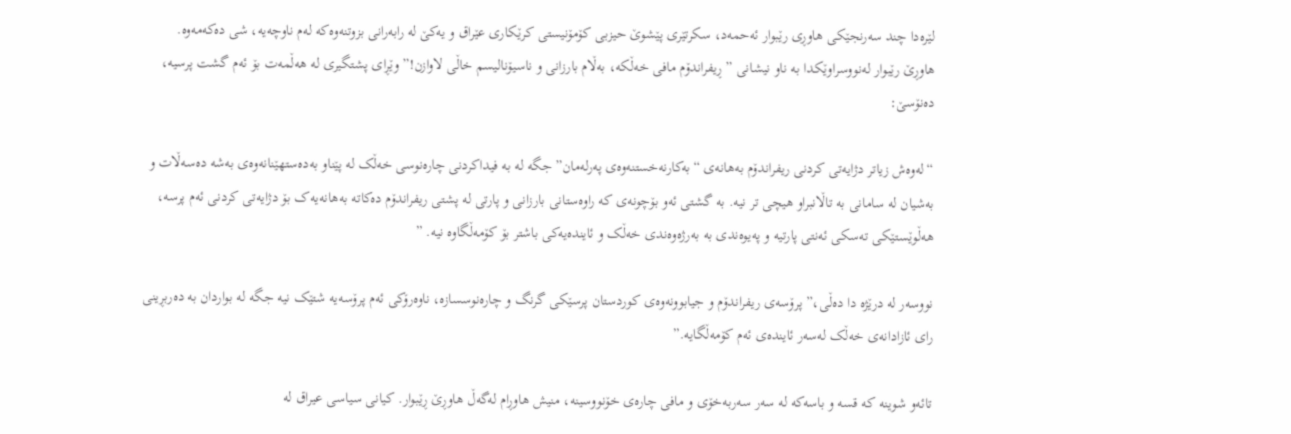لێرەدا چند سەرنجێکی هاوڕی رێبوار ئە‌حمەد، سکرتێری پێشوێ حیزبی کۆمۆنیستی کرێکاری عێراق و یەکێ له رابەرانی بزوتنەوه‌که لەم ناوچەیە، شی دەکەمەوه.
هاوڕێ رێبوار له‌نووسراوێکدا بە ناو نیشانی ” ڕیفراندۆم مافی خەڵکە، بەڵام بارزانی و ناسیۆنالیسم خاڵی لاوازن!” وێڕای پشتگیری لە هەڵمەت بۆ ئەم گشت پرسیە، دەنۆسێ:

“لەوەش زیاتر دژایەتی کردنی ریفراندۆم بەهانەی “بەکارنەخستنەوەی پەرلەمان” جگە لە بە فیداکردنی چارەنوسی خەڵک لە پێناو بەدەستهێنانەوەی بەشە دەسەڵات و بەشیان لە سامانی بە تاڵانبراو هیچی تر نیە. بە گشتی ئەو بۆچونەی کە راوەستانی بارزانی و پارتی لە پشتی ریفراندۆم دەکاتە بەهانەیەک بۆ دژایەتی کردنی ئەم پرسە، هەڵوێستێکی تەسکی ئەنتی پارتیە و پەیوەندی بە بەرژەوەندی خەڵک و ئایندەیەکی باشتر بۆ کۆمەڵگاوە نیە. ”

نووسەر لە درێژە دا دەڵی،” پرۆسەی ریفراندۆم و جیابوونەوەی کوردستان پرسێکی گرنگ و چارەنوسسازە، ناوەرۆکی ئەم پرۆسەیە شتێک نیە جگە لە بواردان بە دەربڕینی رای ئازادانەی خەڵک لەسەر ئایندەی ئەم کۆمەڵگایە.”

تائەو شوینە که قسە و باسەکە لە سەر سەربەخۆی و مافی چارەی خۆنووسینە، منیش هاوڕام لەگەڵ هاوڕێ ڕێبوار. کیانی سیاسی عیراق له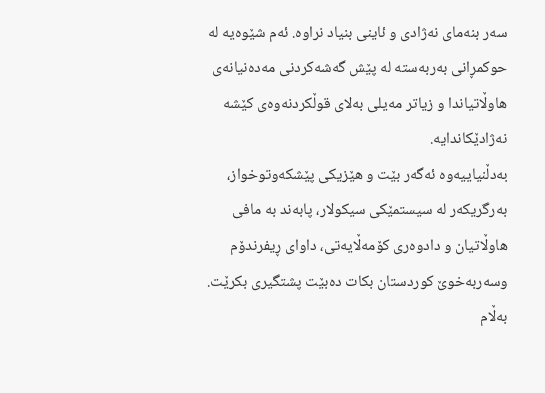سەر بنەمای نەژادی و ئاینی بنیاد نراوە. ئەم شێوه‌یە له حوکمڕانی بەربەستە لە پێش گەشەکردنی مەدەنیانەی هاوڵاتیاندا و زیاتر مەیلی بەلای قوڵکردنەوەی کێشە نەژادێکاندایە.
بەدڵنیاییەوە ئەگەر بێت و هێزیکی پێشکەوتوخواز، بەرگریکەر لە سیستمێکی سیکولار، پابەند بە مافی هاوڵاتیان و دادوەری کۆمەڵایەتی، داوای ڕیفرندۆم وسەربەخوێ کوردستان بکات دەبێت پشتگیری بکرێت.
بەڵام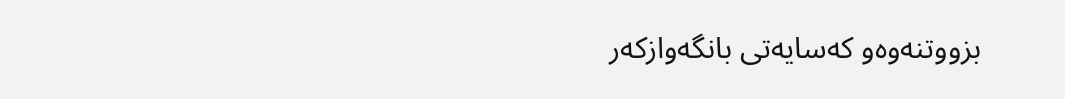بزووتنه‌وەو کەسایەتی بانگەوازکەر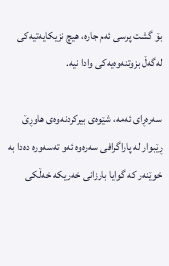بۆ گشت پرسی ئەم جارە، هیچ نزیکایەتیەکی لەگەڵ بزوتنەوەیەکی وادا نیە.

سەره‌ڕای ئەمە، شێوەی بیرکردنەوەی هاوڕێ ڕێبوار لە پاراگرافی سەرەوە ئەو تەسەورە دەدا بە خوێنەر که گوایا بارزانی خەریکه خەڵکی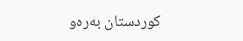کوردستان بەرەو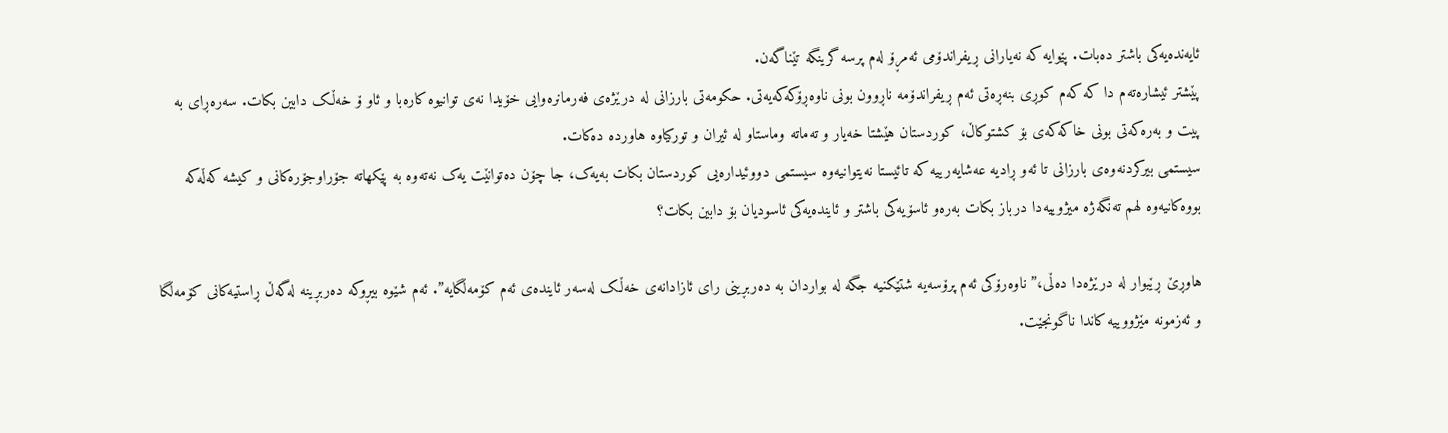ئایەندەیەکی باشتر دەبات. پێوایە که نەیارانی ڕیفراندۆمی ئەمڕۆ لەم پرسە گرینگە تێناگەن.
پێشتر ئیشارەتەم دا که کەم کوڕی بنەڕەتی ئەم ڕیفراندۆمە ناڕوون بونی ناوەڕۆکەکەیەتی. حكومەتی بارزانی لە درێژەی فەرمانرەوایی خۆیدا نەی توانیوە کارەبا و ئاو ۆ خەڵک دابین بکات. سەرەڕای بە پیت و بەرەکەتی بونی خاکەکەی بۆ کشتوکاڵ، کوردستان هێشتا خەیار و تەماتە وماستاو له ئیران و تورکیاوە هاورده دەکات.
سیستمی بیرکردنەوەی بارزانی تا ئەو ڕادیە عەشایەرییە که تائیستا نەیتوانیەوه سیستمی دووئیدارەیی کوردستان بکات به‌یەک، جا چۆن دەتوانێت یەک نەتەوە به پێکهاتە جۆراوجۆره‌کانی و کیشە کەڵەکە بووەکانیەوە لهم تەنگەژە میژوییەدا درباز بکات بەرەو ئاسۆیەکی باشتر و ئایندەیەکی ئاسود‌یان بۆ دابین بکات؟

هاوڕێ ڕێبوار لە درێژه‌دا دەڵی،” ناوەرۆکی ئەم پرۆسەیە شتێکنیە جگە لە بواردان بە دەربڕینی رای ئازادانەی خەڵک لەسەر ئایندەی ئەم کۆمەڵگایە”. ئەم شێوە بیڕوکه دەربڕینە لەگەڵ ڕاستیەکانی کۆمەڵگا و ئەزمونه مێژووییه کاندا ناگونجێت.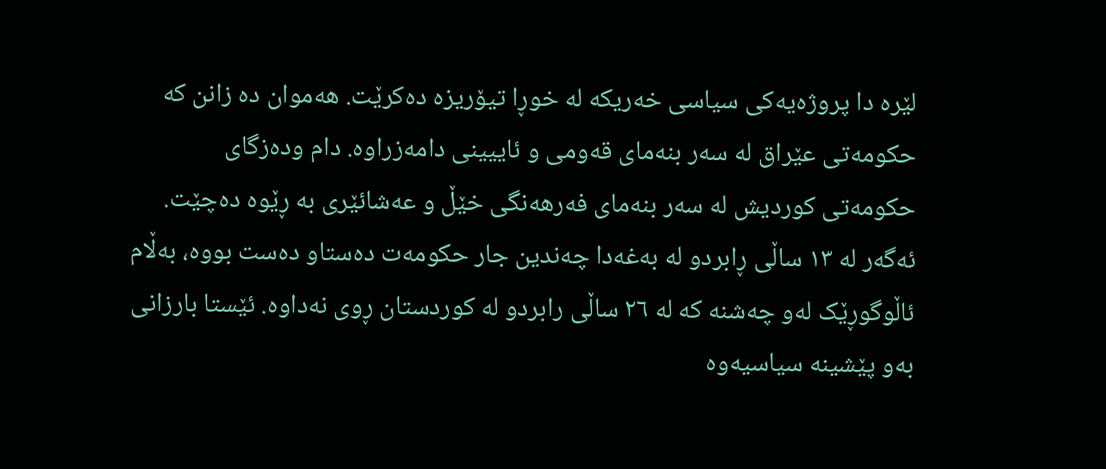لێرە دا پروژەیەکی سیاسی خەریکه لە خوڕا تیۆریزە دەکرێت. هەموان دە زانن که حکومەتی عێراق لە سەر بنەمای قەومی و ئاییینی دامەزراوە. دام ودەزگای حکومەتی کوردیش له سەر بنەمای فەرهەنگی خێڵ و عەشائێری بە ڕێوه دەچێت.
ئەگەر له ١٣ ساڵی ڕابردو له بەغەدا چەندین جار حکومەت دەستاو دەست بووه، بەڵام ئاڵوگوڕێک لەو چەشنە که لە ٢٦ ساڵی رابردو لە کوردستان ڕوی نەداوە. ئێستا بارزانی بەو پێشینە سیاسیەوه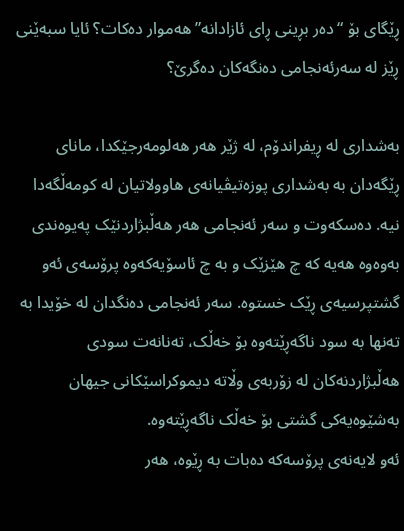ڕێگای بۆ “دەر بڕینی ڕای ئازادانە” هەموار دەکات؟ ئایا سبەێنی ڕێز لە سەرئەنجامی دەنگەکان دەگرێ؟

بەشداری له ڕیفراندۆم، له ژێر هەر هەلومەرجێکدا، مانای ڕێگەدان بە بەشداری پوزەتیڤیانەی هاوولاتیان لە کومەڵگەدا نیه. دەسکەوت و سەر ئەنجامی هەر هەڵبژاردنێک پەیوەندی به‌وەوە هەیه که چ هێزێک و به چ ئاسۆیەکەوه پرۆسەی ئەو گشتپرسیەی ڕێک خستوە. سەر ئەنجامی دەنگدان له خۆیدا به تەنها بە سود ناگەڕێتەوە بۆ خەڵک، تەنانەت سودی هەڵبژاردنەکان لە زۆربەی وڵاتە دیموکراسێکانی جیهان به‌شێوەیەکی گشتی بۆ خەڵک ناگەڕێتەوە.
ئەو لایەنەی پرۆسەکە دەبات بە ڕێوە، هەر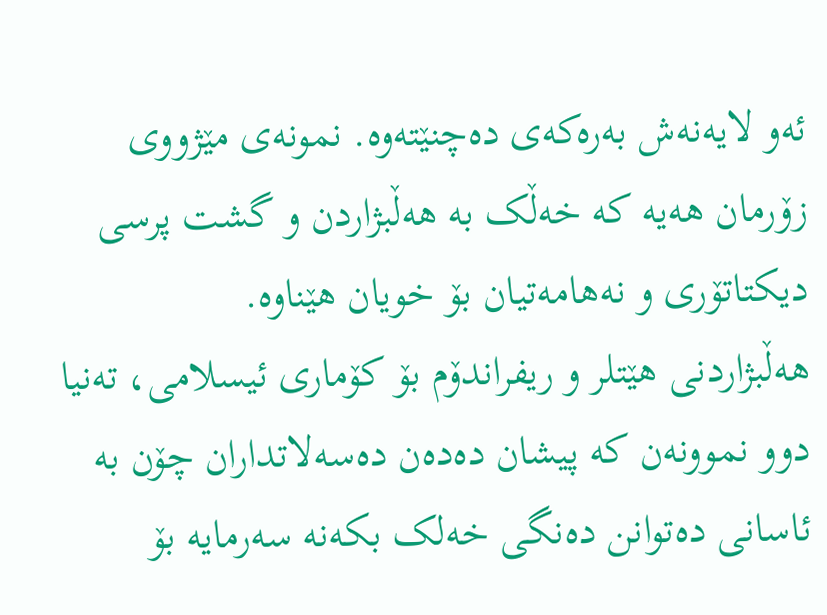ئەو لایەنەش بەرەکەی دەچنێتەوە. نمونەی مێژووی زۆرمان هەیە که خەڵک بە هەڵبژاردن و گشت پرسی دیکتاتۆری و نەهامەتیان بۆ خویان هێناوە. هەڵبژاردنی ‌هێتلر و ریفراندۆم بۆ کۆماری ئیسلامی، تەنیا دوو نموونەن که پیشان دەدەن دەسەلاتداران چۆن به ئاسانی دەتوانن دەنگی خەلک بکەنه سەرمایە بۆ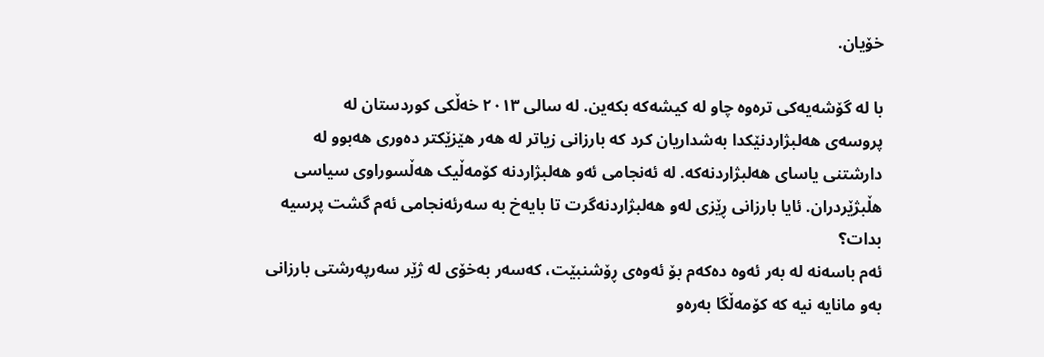خۆیان.

با له گۆشەیەکی ترەوه چاو لە کیشەکە بکەین. لە سالی ٢٠١٣ خەڵکی کوردستان لە پروسەی ‌هەلبژاردنێکدا بەشداریان کرد که بارزانی زیاتر لە هەر هێزێکتر دەوری هەبوو لە دارشتنی یاسای هەلبژاردنەکه. لە ئەنجامی ئەو هەلبژاردنە کۆمەڵیک هەڵسوراوی سیاسی هڵبژێردران. ئایا بارزانی ڕێزی لەو هەلبژاردنەگرت تا بایەخ به سەرئەنجامی ئەم گشت پرسیە بدات؟
ئەم باسەنه لە بەر ئەوه دەکەم بۆ ئەوەی ڕۆشنبێت، که‌سەر بەخۆی لە ژێر سەرپەرشتی بارزانی بەو مانایە نیە که کۆمەڵگا بەرەو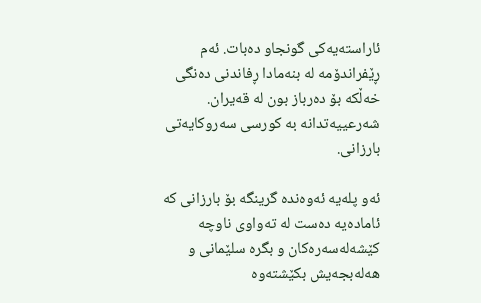ئاراستەیەکی گونجاو دەبات. ئەم ڕێفراندۆمە لە بنەمادا ڕفاندنی دەنگی خەڵکە بۆ دەرباز بون لە قەیران. شەرعییەتدانە بە کورسی سەروکایەتی بارزانی.

ئەو پلەیە ئەوەنده گرینگه بۆ بارزانی که ئامادەیە دەست له تەواوی ناوچه کێشەلەسەرەکان و بگرە سلێمانی و هەلەبجەیش بکێشتەوە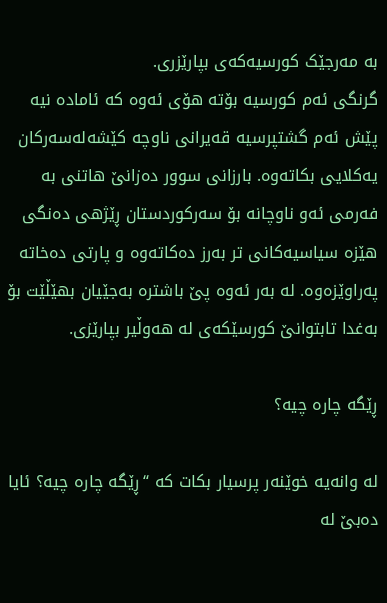بە مەرجێک کورسیەکەی بپارێزری.
گرنگی ئەم کورسیە بۆتە هۆی ئەوه که ئاماده نیه پێش ئەم گشتپرسیە قەیرانی ناوچه‌ کێشەلەسەرکان یەکلایی بکاتەوه. بارزانی سوور دەزانێ هاتنی بە فەرمی ئەو ناوچانە بۆ سەرکوردستان ڕێژهی دەنگی هێزه سیاسیەکانی تر بەرز دەکاتەوە و پارتی دەخاتە پەراوێزەوه. لە بەر ئەوە پێ باشترە بەجێیان بهێڵێت بۆ بەغدا تابتوانێ کورسێکەی لە هەوڵیر بپارێزی.

ڕێگە چاره چیە؟

لە وانەیە خوێنەر پرسیار بکات که “ڕێگە چاره چیە؟ ئایا دەبێ لە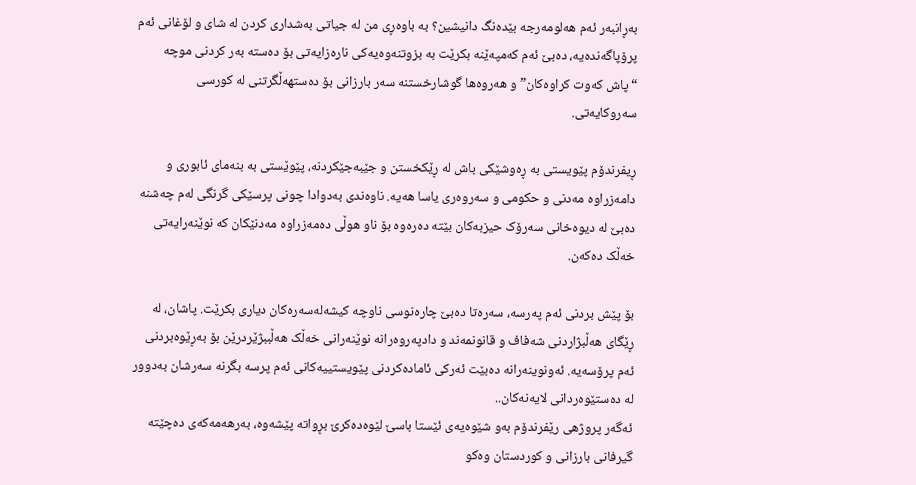بەڕانبەر ئەم هەلومەرجه بێدەنگ دانیشین؟ بە باوەڕی من لە جیاتی بەشداری کردن له شای و لۆغانی ئەم پرۆپاگەندەیە، دەبێ ئەم کەمپەێنه بكرێت به بزوتنەوەیەکی نارەزایەتی بۆ دەستە بەر کردنی موچە “پاش کەوت کراوەکان” و هەروەها گوشارخستنە سەر بارزانی بۆ دەستهەڵگرتنی لە کورسی سەروکایەتی.

ڕیفرندۆم پێویستی به ڕەوشێکی باش لە ڕێکخستن و جێبەجێکردنە، پێوێستی بە بنەمای ئابوری و دامەزراوه مەدنی و حکومی و سەروەری یاسا هەیە. ناوەندی بەدوادا چونی پرسێکی گرنگی لەم چەشنه دەبێ لە دیوەخانی سەرۆک حیزبەکان بێتە دەرەوە بۆ ناو هوڵی دەمەزراوه مەدنێکان که نوێنەرایەتی خەڵک دەکەن.

بۆ پێش بردنی ئەم پەرسە، سەرەتا دەبێ چارەنوسی ناوچە كیشەلەسەرەکان دیاری بكرێت. پاشان، لە ڕێگای هەڵبژاردنی شەفاف و قانونمەند و دادپەروەرانە نوێنەرانی خەڵک هەڵببژێردرێن بۆ بەڕێوەبردنی ئەم پرۆسەیە. ئەونوینەرانە دەبێت ئەرکی ئامادەکردنی پێویستییەکانی ئەم پرسە بگرنە سەرشان به‌دوور لە دەستێوەردانی لایەنەکان..
ئەگەر پروژهی رێفرندۆم بەو شێوەیەی ئێستا باسێ لێوەدەکرێ بڕواتە پێشەوە، بەر‌هەمەکەی دەچێتە گیرفانی بارزانی و کوردستان وەکو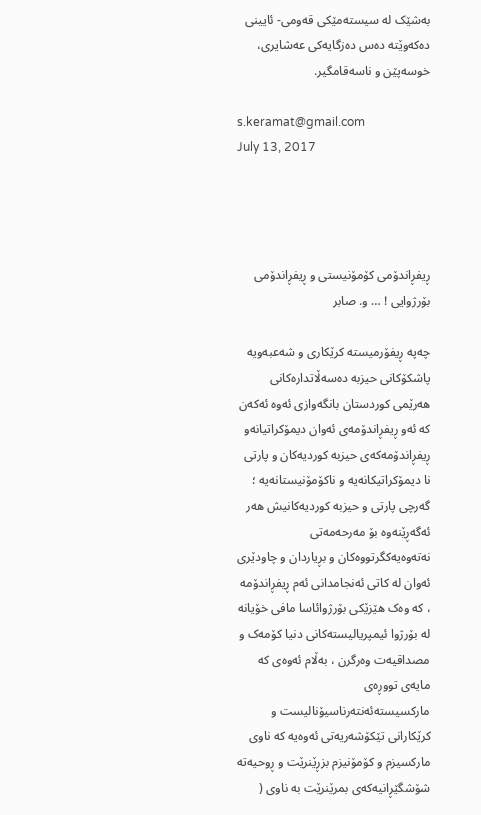بەشێک لە سیستەمێکی قەومی- ئایینی دەکەوێتە دەس دەزگایەکی عەشایری، خوسەپێن و ناسەقامگیر.

s.keramat@gmail.com
July 13, 2017




ڕیفڕاندۆمی کۆمۆنیستی و ڕیفڕاندۆمی بۆرژوایی ! … و. صابر

چەپە ڕیفۆرمیستە کرێکاری و شەعبەویە پاشکۆکانی حیزبە دەسەڵاتدارەکانی هەرێمی کوردستان بانگەوازی ئەوە ئەکەن کە ئەو ڕیفڕاندۆمەی ئەوان دیمۆکراتیانەو ڕیفڕاندۆمەکەی حیزبە کوردیەکان و پارتی نا دیمۆکراتیکانەیە و ناکۆمۆنیستانەیە ؛ گەرچی پارتی و حیزبە کوردیەکانیش هەر ئەگەڕێنەوە بۆ مەرحەمەتی نەتەوەیەکگرتووەکان و بڕیاردان و چاودێری ئەوان لە کاتی ئەنجامدانی ئەم ڕیفڕاندۆمە ، کە وەک هێزێکی بۆرژوائاسا مافی خۆیانە لە بۆرژوا ئیمپریالیستەکانی دنیا کۆمەک و مصداقیەت وەرگرن ، بەڵام ئەوەی کە مایەی تووڕەی مارکسیستەئەنتەرناسیۆنالیست و کرێکارانی تێکۆشەریەتی ئەوەیە کە ناوی مارکسیزم و کۆمۆنیزم بزڕێنرێت و ڕوحیەتە شۆشگێڕانیەکەی بمرێنرێت بە ناوی (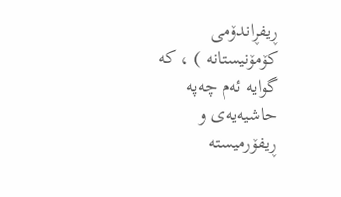ڕیفڕاندۆمی کۆمۆنیستانە ) ، کە گوایە ئەم چەپە حاشیەیەی و ڕیفۆرمیستە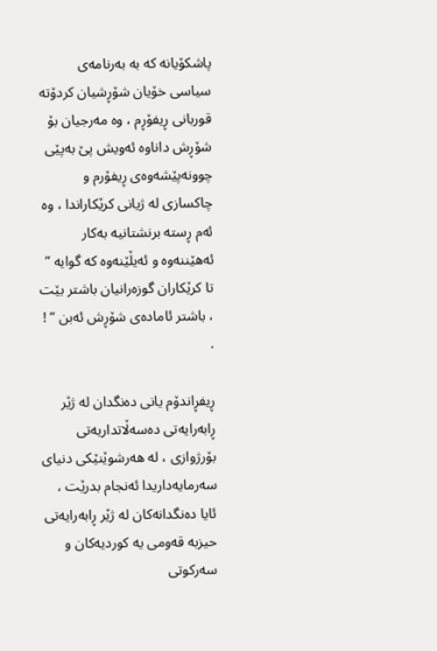پاشکۆیانە کە بە بەرنامەی سیاسی خۆیان شۆڕشیان کردۆتە قوربانی ڕیفۆڕم ، وە مەرجیان بۆ شۆڕش داناوە ئەویش پێ بەپێی چوونەپێشەوەی ڕیفۆرم و چاکسازی لە ژیانی کرێکاراندا ، وە ئەم ڕستە برنشتانیە بەکار ئەهێننەوە و ئەیڵێنەوە کە گوایە ” تا کرێکاران گوزەرانیان باشتر بێت ، باشتر ئامادەی شۆڕش ئەبن ” ! .

ڕیفڕاندۆم یانی دەنگدان لە ژێر ڕابەرایەتی دەسەڵاتداریەتی بۆرژوازی ، لە هەرشوێنێکی دنیای سەرمایەداریدا ئەنجام بدرێت ، ئایا دەنگدانەکان لە ژێر ڕابەرایەتی حیزبە قەومی یە کوردیەکان و سەرکوتی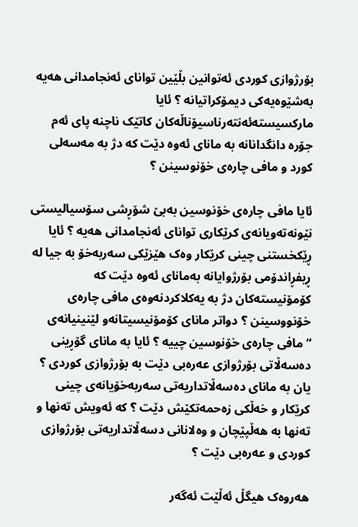بۆرژوازی کوردی ئەتوانین بڵێین توانای ئەنجامدانی هەیە بەشێوەیەکی دیمۆکراتیانە ؟ ئایا مارکسیستەئەنتەرناسیۆناڵەکان کاتێک ناچنە پای ئەم جۆرە دانگدانانە بە مانای ئەوە دێت کە دژ بە مەسەلی کورد و مافی چارەی خۆنوسینن ؟

ئایا مافی چارەی خۆنوسین بەبێ شۆڕشی سۆسیالیستی نێونەتەویانەی کرێکاری توانای ئەنجامدانی هەیە ؟ ئایا ڕێکخستنی چینی کرێکار وەک هێزێکی سەربەخۆ بە جیا لە ڕیفڕاندۆمی بۆرژوایانە بەمانای ئەوە دێت کە کۆمۆنیستەکان دژ بە یەکلاکردنەوەی مافی چارەی خۆنووسینن ؟ دواتر مانای کۆمۆنیسیتانەو لێنینیانەی “مافی چارەی خۆنوسین چییە ؟ ئایا بە مانای گۆڕینی دەسەڵاتی بۆرژوازی عەرەبی دێت بە بۆرژوازی کوردی ؟ یان بە مانای دەسەڵاتداریەتی سەربەخۆیانەی چینی کرێکار و خەڵکی زەحمەتکێش دێت ؟ کە ئەویش تەنها و تەنها بە هەڵپێچان و وەلانانی دسەڵاتداریەتی بۆرژوازی کوردی و عەرەبی دێت ؟

هەروەک هیگڵ ئەڵێت ئەگەر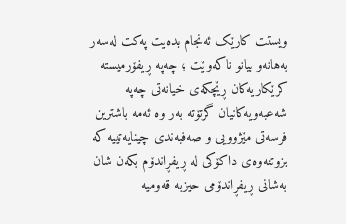ویستت کارێک ئەنجام بدەیت پەکت لەسەر بەهانەو بیانو ناکەوێت ؛ چەپە ڕیفۆرمیستە کرێکاریەکان ڕێچکەی خیانەتی چەپە شەعبەویەکانیان گرتۆتە بەر وە ئەمە باشترین فرسەتی مێژوویی و صەفبەندی چینایەتییە کە بزوتنەوەی داکۆکی لە ڕیفڕاندۆم بکەن شان بەشانی ڕیفڕاندۆمی حیزبە قەومیە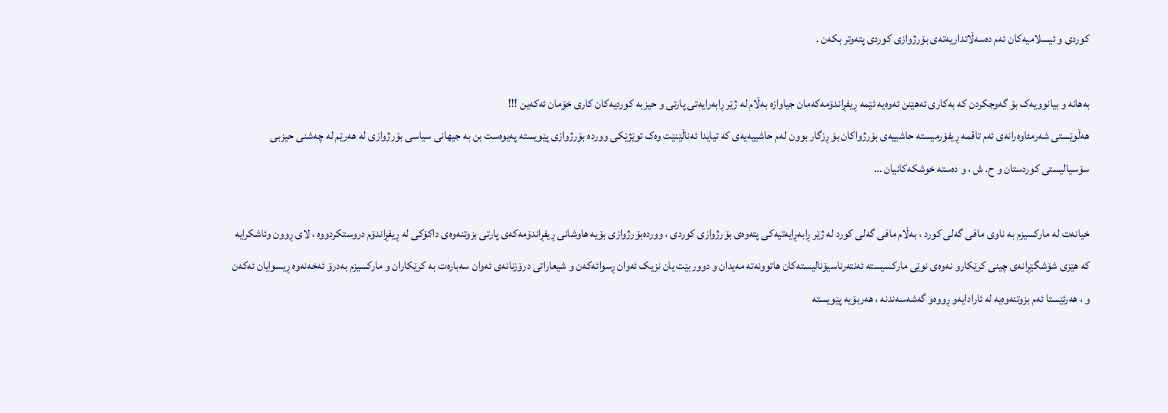کوردی و ئیسلامیەکان ئەم دەسەڵاتداریەتەی بۆرژوازی کوردی پتەوتر بکەن .

بەهانە و بیانوویەک بۆ گەوجکردن کە بەکاری ئەهێنن ئەوەیە ئێمە ڕیفڕاندۆمەکەمان جیاوازە بەڵام لە ژێر ڕابەرایەتی پارتی و حیزبە کوردیەکان کاری خۆمان ئەکەین !!!
هەڵوێستی شەرمئاوەرانەی ئەم تاقمە ڕیفۆرمیستە حاشییەی بۆرژواکان بۆ ڕزگار بوون لەم حاشییەیەی کە تیایدا ئەناڵێنێت وەک توێژێکی ووردە بۆرژوازی پێویستە پەیوەست بن بە جیهانی سیاسی بۆرژوازی لە هەرێم لە چەشنی حیزبی سۆسیالیستی کوردستان و ح. ش ، و دەستە خوشکەکانیان …

خیانەت لە مارکسیزم بە ناوی مافی گەلی کورد ، بەڵام مافی گەلی کورد لە ژێر ڕابەڕایەتیەکی پتەوەی بۆرژوازی کوردی ، ووردەبۆرژوازی بۆیە هاوشانی ڕیفڕاندۆمەکەی پارتی بزوتنەوەی داکۆکی لە ڕیفڕاندۆم دروستکردووە ، لای ڕوون وئاشکرایە کە هێزی شۆشگێڕانەی چینی کرێکارو نەوەی نوێی مارکسیستە ئەنتەرناسیۆنالیستەکان هاتوونەتە مەیدان و دووربێت یان نزیک ئەوان ڕسوائەکەن و شیعاراتی درۆزنانەی ئەوان سەبارەت بە کرێکاران و مارکسیزم بەدرۆ ئەخەنەوە ڕیسوایان ئەکەن و ، هەرئێستا ئەم بزوتنەوەیە لە ئارادایەو ڕووەو گەشەسەندنە ، هەربۆیە پێویستە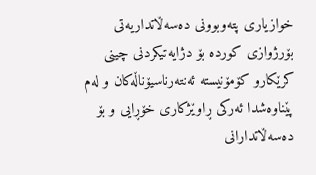خوازیاری پتەوبوونی دەسەڵاتداریەتی بۆرژوازی کوردە بۆ دژایەتیکردنی چینی کرێکارو کۆمۆنیستە ئەنتەرناسیۆناڵەکان و لەم پێناوەشدا ئەرکی ڕاوێژکاری خۆڕایی و بۆ دەسەڵاتدارانی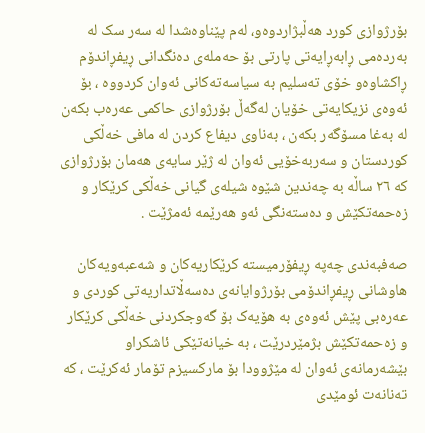بۆرژوازی کورد هەڵبژاردوەو، لەم پێناوەشدا لە سەر سک لە بەردەمی ڕابەڕایەتی پارتی بۆ حەملەی دەنگدانی ڕیفڕاندۆم ڕاکشاوەو خۆی تەسلیم بە سیاسەتەکانی ئەوان کردووە ، بۆ ئەوەی نزیکایەتی خۆیان لەگەڵ بۆرژوازی حاکمی عەرەب بکەن لە بەغا مسۆگەر بکەن ، بەناوی دیفاع کردن لە مافی خەڵکی کوردستان و سەربەخۆیی ئەوان لە ژێر سایەی هەمان بۆرژوازی کە ۲٦ ساڵە بە چەندین شێوە شیلەی گیانی خەڵکی کرێکار و زەحمەتکێش و دەستەنگی ئەو هەرێمە ئەمژێت .

صەفبەندی چەپە ڕیفۆرمیستە کرێکاریەکان و شەعبەویەکان هاوشانی ڕیفڕاندۆمی بۆرژوایانەی دەسەڵاتداریەتی کوردی و عەرەبی پێش ئەوەی بە هۆیەک بۆ گەوجکردنی خەڵکی کرێکار و زەحمەتکێش بژمێردرێت ، بە خیانەتێکی ئاشکراو بێشەرمانەی ئەوان لە مێژوودا بۆ مارکسیزم تۆمار ئەکرێت ، کە تەنانەت ئومێدی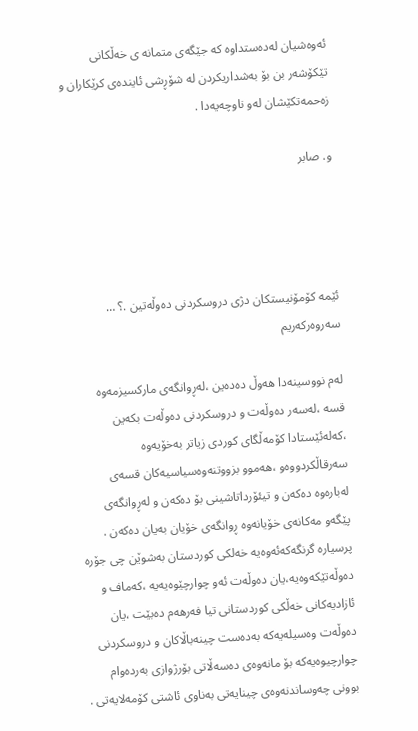ئەوەشیان لەدەستداوە کە جێگەی متمانە ی خەڵکانی تێکۆشەر بن بۆ بەشداریکردن لە شۆڕشی ئایندەی کرێکاران و زەحمەتکێشان لەو ناوچەیەدا .

و. صابر




ئێمە کۆمۆنیستکان دژی دروسکردنی دەوڵەتین .؟ … سەروەرکەریم

لەم نووسینەدا هەوڵ دەدەین ،لەڕوانگەی مارکسیزمەوە قسە ،لەسەر دەوڵەت و دروسکردنی دەوڵەت بکەین ،کەلەئێستادا کۆمەڵگای کوردی زیاتر بەخۆیەوە سەرقاڵکردووەو ،هەموو بزووتنەوەسیاسیەکان قسەی لەبارەوە دەکەن و تیئۆرداتاشینی بۆ دەکەن و لەڕوانگەی پێگەو مەکانەی خۆیانەوە ڕوانگەی خۆیان بەیان دەکەن .
پرسیارە گرنگەکەئەوەیە خەلکی کوردستان بەشوێن چی جۆرە دەوڵەتێکەوەیە،یان دەوڵەت ئەو چوارچێوەیەیە ،کەماف و ئازادیەکانی خەڵکی کوردستانی تیا فەرهەم دەبێت ،یان دەوڵەت وەسیلەیەکە بەدەست چینەباڵاکان و دروسکردنی چوارچیوەیەکە بۆ مانەوەی دەسەڵاتی بۆرژوازی بەردەوام بوونی چەوساندنەوەی چینایەتی بەناوی ئاشتی کۆمەلایەتی .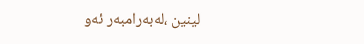لینین ،لەبەرامبەر ئەو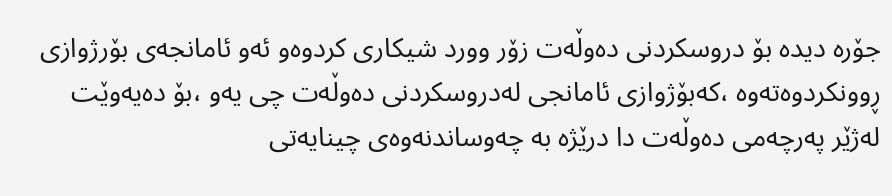جۆرە دیدە بۆ دروسکردنی دەوڵەت زۆر وورد شیکاری کردوەو ئەو ئامانجەی بۆرژوازی ڕوونکردوەتەوە ،کەبۆژوازی ئامانجی لەدروسکردنی دەوڵەت چی یەو ،بۆ دەیەوێت لەژێر پەرچەمی دەوڵەت دا درێژە بە چەوساندنەوەی چینایەتی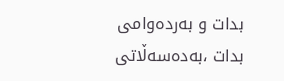بدات و بەردەوامی بدات ،بەدەسەڵاتی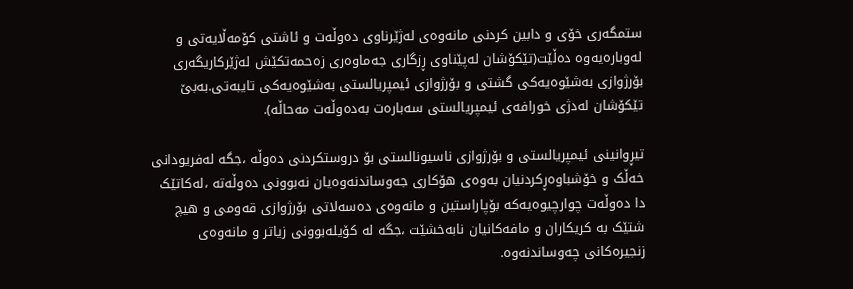ستمگەری خۆی و دابین کردنی مانەوەی لەژێرناوی دەوڵەت و ئاشتی کۆمەڵایەتی و لەوبارەیەوە دەڵێت(تێکۆشان لەپێناوی ڕزگاری جەماوەری زەحمەتکێش لەژێرکاریگەری بۆرژوازی بەشێوەیەکی گشتی و بۆرژوازی ئیمپریالستی بەشێوەیەکی تایبەتی.بەبێ تێکۆشان لەدژی خورافەی ئیمپریالستی سەبارەت بەدەوڵەت مەحاڵە).

تیڕوانینی ئیمپریالستی و بۆرژوازی ناسیونالستی بۆ دروستکردنی دەوڵە ،جگە لەفریودانی خەڵک و خۆشباوەڕکردنیان بەوەی هۆکاری جەوساندنەوەیان نەبوونی دەوڵەتە ،لەکاتێک دا دەوڵەت چوارچیوەیەکە بۆپاراستین و مانەوەی دەسەلاتی بۆرژوازی قەومی و هیچ شتێک بە کریکاران و مافەکانیان نابەخشێت ،جگە لە کۆیلەبوونی زیاتر و مانەوەی زنجیرەکانی چەوساندنەوە.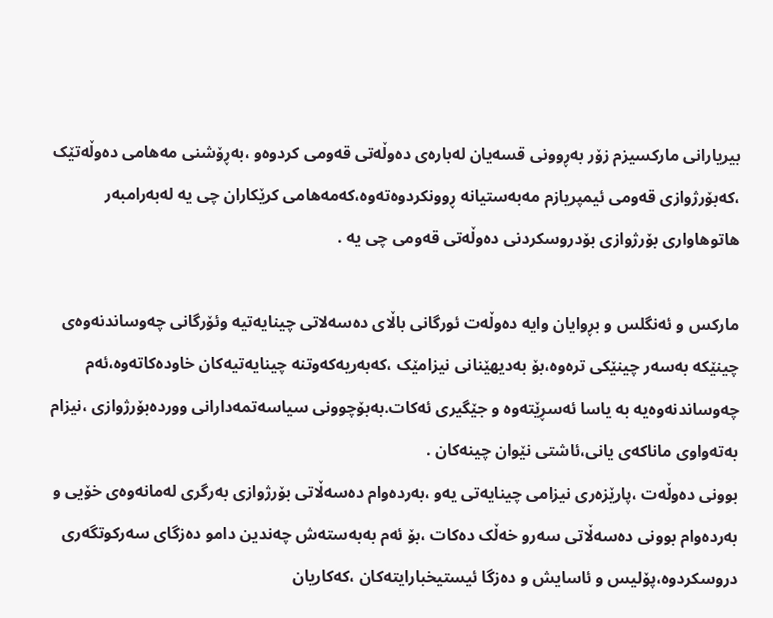بیریارانی مارکسیزم زۆر بەڕوونی قسەیان لەبارەی دەوڵەتی قەومی کردوەو ،بەڕۆشنی مەهامی دەوڵەتێک ،کەبۆرژوازی قەومی ئیمپریازم مەبەستیانە ڕوونکردوەتەوە،کەمەهامی کرێکاران چی یە لەبەرامبەر هاتوهاواری بۆرژوازی بۆدروسکردنی دەوڵەتی قەومی چی یە .

مارکس و ئەنگلس و بڕوایان وایە دەوڵەت ئورگانی باڵای دەسەلاتی چینایەتیە وئۆرگانی چەوساندنەوەی چینێکە بەسەر چینێکی ترەوە،بۆ بەدیهێنانی نیزامێک ،کەبەریەکەوتنە چینایەتیەکان خاودەکاتەوە،ئەم چەوساندنەوەیە بە یاسا ئەسڕێتەوە و جێگیری ئەکات.بەبۆچوونی سیاسەتمەدارانی ووردەبۆرژوازی ،نیزام بەتەواوی ماناکەی یانی،ئاشتی نێوان چینەکان .
بوونی دەوڵەت ،پارێزەری نیزامی چینایەتی یەو ،بەردەوام دەسەڵاتی بۆرژوازی بەرگری لەمانەوەی خۆیی و بەردەوام بوونی دەسەڵاتی سەرو خەڵک دەکات ،بۆ ئەم بەبەستەش چەندین دامو دەزگای سەرکوتگەری دروسکردوە،پۆلیس و ئاسایش و دەزگا ئیستیخبارایتەکان ،کەکاریان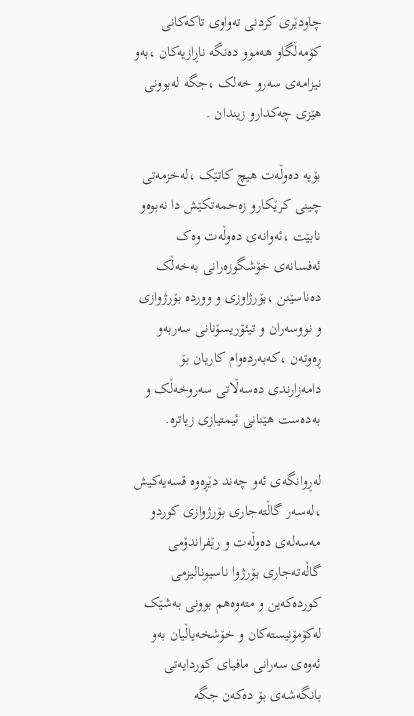چاودێری کردنی تەواوی تاکەکانی کۆمەڵگاو هەموو دەنگە ناڕازیەکان ،بەو نیزامەی سەرو خەلک ،جگە لەبوونی هێزی چەکدارو زیندان .

بۆیە دەوڵەت هیچ کاتێک ،لەخزمەتی چینی کرێکارو زەحمەتکێش دا نەبوەو نابێت ،ئەوانەی دەوڵەت وەک ئەفسانەی خۆشگوزەرانی بەخەڵک دەناسێنن ،بۆرژاوزی و ووردە بۆرژوازی و نووسەران و تیئۆریسۆنانی سەربەو ڕەوتەن ،کەبەردەوام کاریان بۆ دامەزارندی دەسەڵاتی سەروخەڵک و بەدەست هێنانی ئیمتیازی زیاترە.

لەڕوانگەی ئەو چەند دێڕەوە قسەیەکیش ،لەسەر گاڵتەجاری بۆرژوازی کوردو مەسەلەی دەوڵەت و رێفراندۆمی گاڵەتەجاری بۆرژوا ناسیونالیزمی کوردەکەین و متەوەهم بوونی بەشێک لەکۆمۆنیستەکان و خۆشخەیاڵیان بەو
ئەوەی سەرانی مافیای کوردایەتی بانگەشەی بۆ دەکەن جگە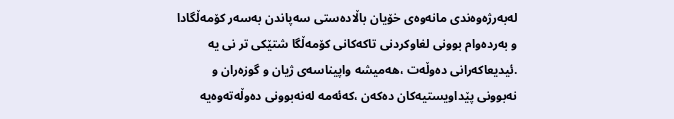لەبەرژەوەندی مانەوەی خۆیان باڵادەستی سەپاندن بەسەر کۆمەڵگادا و بەردەوام بوونی لغاوکردنی تاکەکانی کۆمەڵگا شتێکی تر نی یە .ئیدیعاکەرانی دەوڵەت ،هەمیشە واپیناسەی ژیان و گوزەران و نەبوونی پێداویستیەکان دەکەن ،کەئەمە لەنەبوونی دەوڵەتەوەیە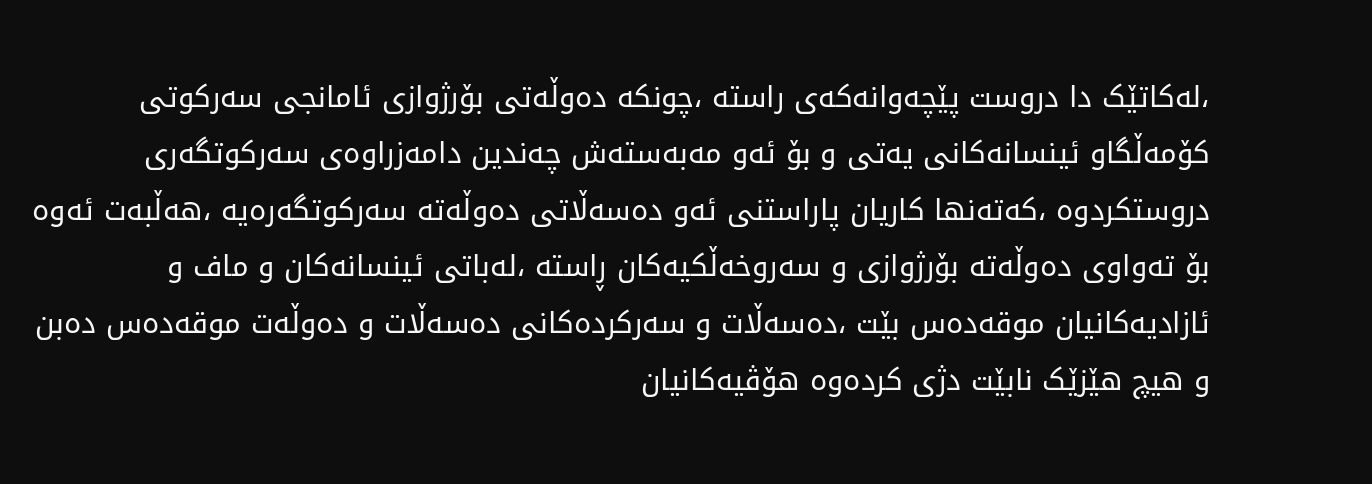،لەکاتێک دا دروست پێچەوانەکەی راستە ،چونکە دەوڵەتی بۆرژوازی ئامانجی سەرکوتی کۆمەڵگاو ئینسانەکانی یەتی و بۆ ئەو مەبەستەش چەندین دامەزراوەی سەرکوتگەری دروستکردوە ،کەتەنها کاریان پاراستنی ئەو دەسەڵاتی دەوڵەتە سەرکوتگەرەیە ،هەڵبەت ئەوە بۆ تەواوی دەوڵەتە بۆرژوازی و سەروخەڵکیەکان ڕاستە ،لەباتی ئینسانەکان و ماف و ئازادیەکانیان موقەدەس بێت ،دەسەڵات و سەرکردەکانی دەسەڵات و دەوڵەت موقەدەس دەبن و هیچ هێزێک نابێت دژی کردەوە هۆڤیەکانیان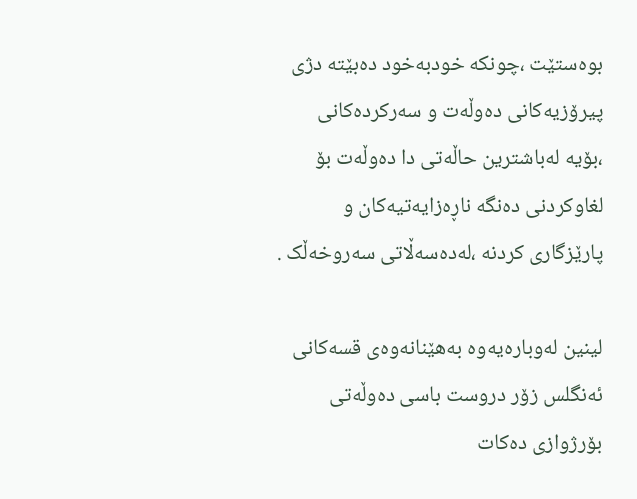بوەستێت ،چونکە خودبەخود دەبێتە دژی پیرۆزیەکانی دەوڵەت و سەرکردەکانی ،بۆیە لەباشترین حاڵەتی دا دەوڵەت بۆ لغاوکردنی دەنگە ناڕەزایەتیەکان و پارێزگاری کردنە ،لەدەسەڵاتی سەروخەڵک .

لینین لەوبارەیەوە بەهێنانەوەی قسەکانی ئەنگلس زۆر دروست باسی دەوڵەتی بۆرژوازی دەکات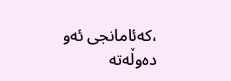،کەئامانجی ئەو دەوڵەتە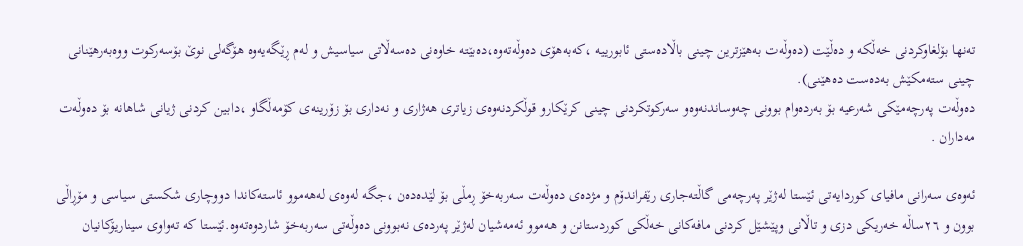تەنها بۆلغاوکردنی خەڵکە و دەڵێت (دەوڵەت بەهێزترین چینی باڵادەستی ئابورییە ،کەبەهۆی دەوڵەتەوە،دەبێتە خاوەنی دەسەڵاتی سیاسیش و لەم ڕێگەیەوە هۆگەلی نوێ بۆسەرکوت ووەبەرهێنانی چینی ستەمکێش بەدەست دەهێنی).
دەوڵەت پەرچەمێکی شەرعیە بۆ بەردەوام بوونی چەوساندنەوەو سەرکوتکردنی چینی کرێکارو قوڵکردنەوەی زیاتری هەژاری و نەداری بۆ زۆرینەی کۆمەڵگاو ،دابین کردنی ژیانی شاهانە بۆ دەوڵەت مەداران .

ئەوەی سەرانی مافیای کوردایەتی ئێستا لەژێر پەرچەمی گاڵتەجاری رێفراندۆم و مژدەی دەوڵەت سەربەخۆ ڕمڵی بۆ لێدەدەن ،جگە لەوەی لەهەموو ئاستەکاندا دووچاری شکستی سیاسی و مۆڕاڵی بوون و ٢٦ساڵە خەریکی دزی و تاڵانی وپێشێل کردنی مافەکانی خەڵکی کوردستانن و هەموو ئەمەشیان لەژێر پەردەی نەبوونی دەوڵەتی سەربەخۆ شاردوەتەوە.ئێستا کە تەواوی سیناریۆکانیان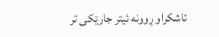ئاشکراو ڕوونە ئیتر جارێکی تر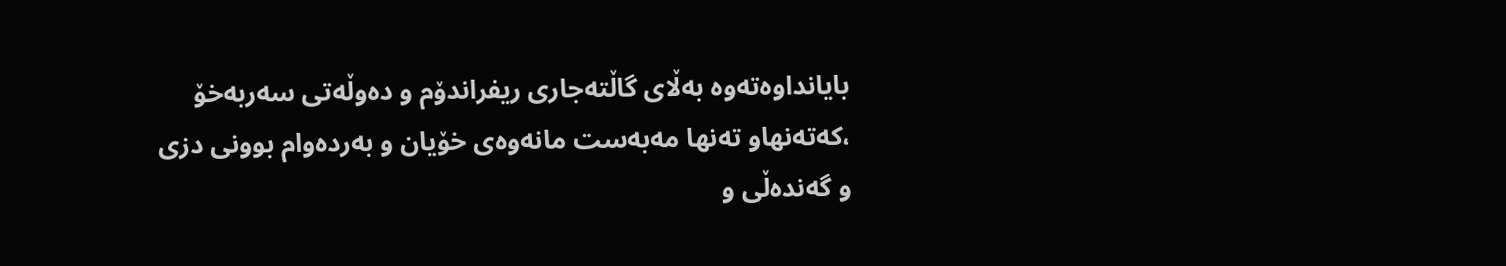بایانداوەتەوە بەڵای گاڵتەجاری ریفراندۆم و دەوڵەتی سەربەخۆ ،کەتەنهاو تەنها مەبەست مانەوەی خۆیان و بەردەوام بوونی دزی و گەندەڵی و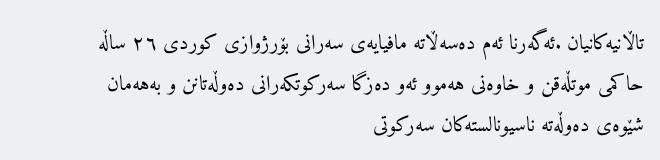تاڵانیەکانیان .ئەگەرنا ئەم دەسەڵاتە مافیایەی سەرانی بۆرژوازی کوردی ٢٦ ساڵە حاکمی موتڵەقن و خاوەنی هەموو ئەو دەزگا سەرکوتکەرانی دەوڵەتانن و بەهەمان شێوەی دەوڵەتە ناسیونالستەکان سەرکوتی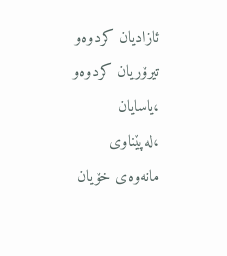ئازادیان کردوەو تیرۆریان کردوەو ،یاسایان ،لەپێناوی مانەوەی خۆیان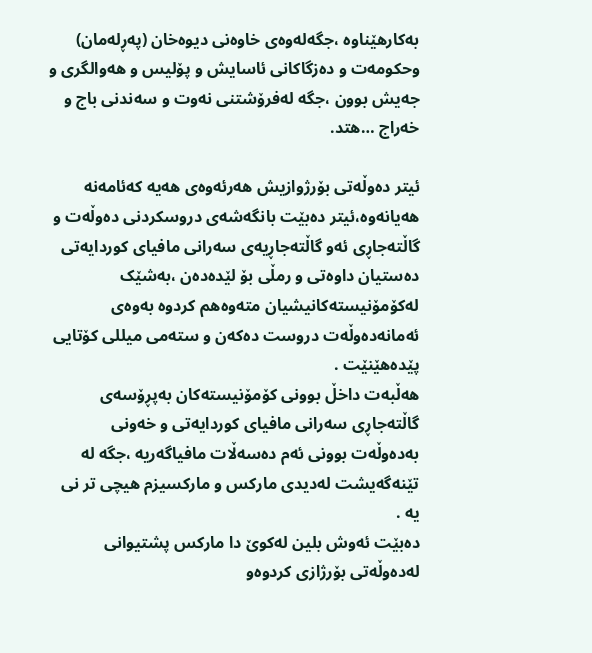بەکارهێناوە ،جگەلەوەی خاوەنی دیوەخان (پەڕلەمان) وحکومەت و دەزگاکانی ئاسایش و پۆلیس و هەوالگری و جەیش بوون ،جگە لەفرۆشتنی نەوت و سەندنی باج و خەراج …هتد.

ئیتر دەوڵەتی بۆرژوازیش هەرئەوەی هەیە کەئامەنە هەیانەوە،ئیتر دەبێت بانگەشەی دروسکردنی دەوڵەت و گاڵتەجاڕی ئەو گاڵتەجاڕیەی سەرانی مافیای کوردایەتی دەستیان داوەتی و رمڵی بۆ لێدەدەن ،بەشێک لەکۆمۆنیستەکانیشیان متەوەهم کردوە بەوەی ئەمانەدەوڵەت دروست دەکەن و ستەمی میللی کۆتایی پێدەهێنێت .
هەڵبەت داخڵ بوونی کۆمۆنیستەکان بەپڕۆسەی گاڵتەجاڕی سەرانی مافیای کوردایەتی و خەونی بەدەوڵەت بوونی ئەم دەسەڵات مافیاگەریە ،جگە لە تێنەگەیشت لەدیدی مارکس و مارکسیزم هیچی تر نی یە .
دەبێت ئەوش بلین لەکوێ دا مارکس پشتیوانی لەدەوڵەتی بۆرژازی کردوەو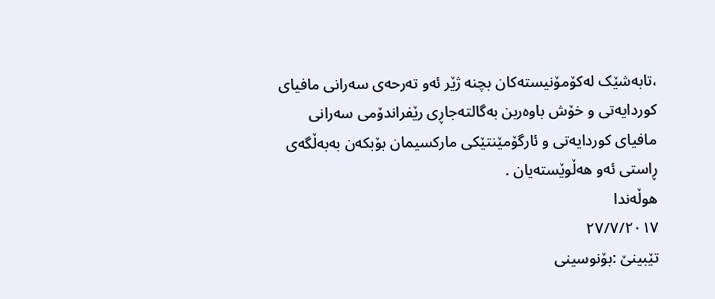،تابەشێک لەکۆمۆنیستەکان بچنە ژێر ئەو تەرحەی سەرانی مافیای کوردایەتی و خۆش باوەربن بەگالتەجاڕی رێفراندۆمی سەرانی مافیای کوردایەتی و ئارگۆمێنتێکی مارکسیمان بۆبکەن بەبەڵگەی ڕاستی ئەو هەڵوێستەیان .
هوڵەندا
٢٧/٧/٢٠١٧
تێبینێ :بۆنوسینی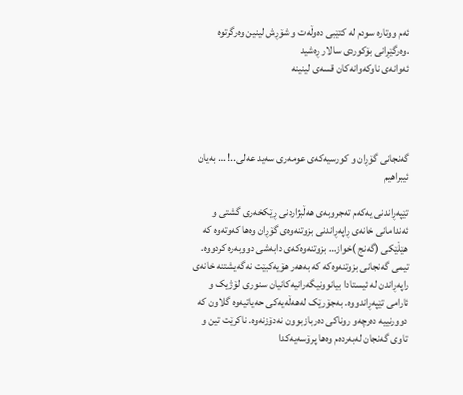ئەم ووتارە سودم لە کتێبی دەوڵەت و شۆڕش لینین وەرگرتوە .وەرگێڕانی بۆکوردی سالار ڕەشید
ئەوانەی ناوکەوانەکان قسەی لینینە




گەنجانی گۆڕان و کورسیەکەی عومەری سەید عەلی..! … بەیان ئیبراهیم

تێپەڕاندنی یەکەم تەجروبەی هەڵبژاردنی ڕێکخەری گشتی و ئەندامانی خانەی ڕاپەڕاندنی بزوتنەوەی گۆڕان وەها کەوتەوە کە هێڵێکی (گەنج )خواز… بزوتنەوەکەی دابەشی دووبەرە کردووە.
تیمی گەنجانی بزوتنەوەکە کە بەهەر هۆیەکبێت نەگەیشتنە خانەی راپەڕاندن لە ئیستادا بیانوونیگەرانیەکانیان سنوری لۆژیک و ئارامی تێپەڕاندووە. بەجۆرێک لەهەڵەیەکی حەیاتیەوە گلاون کە دوورنییە دەرچەو روناکی دەربازبوون نەدۆزنەوە. ناکرێت تین و تاوی گەنجان لەبەردەم وەها پرۆسەیەکدا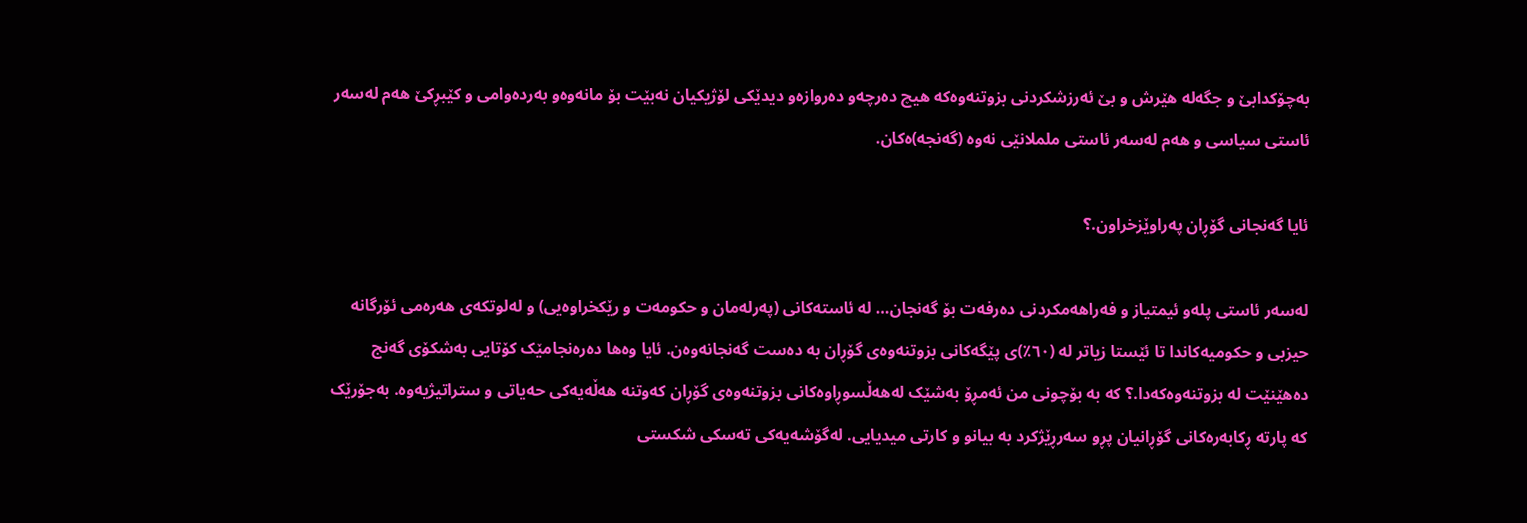بەچۆکدابێ و جگەلە هێرش و بێ ئەرزشکردنی بزوتنەوەکە هیچ دەرچەو دەروازەو دیدێکی لۆژیکیان نەبێت بۆ مانەوەو بەردەوامی و کێبڕکێ هەم لەسەر ئاستی سیاسی و هەم لەسەر ئاستی ململانێی نەوە (گەنجە)ەکان.

ئایا گەنجانی گۆڕان پەراوێزخراون.؟

لەسەر ئاستی پلەو ئیمتیاز و فەراهەمکردنی دەرفەت بۆ گەنجان… لە ئاستەکانی (پەرلەمان و حکومەت و رێکخراوەیی) و لەلوتکەی هەرەمی ئۆرگانە حیزبی و حکومیەکاندا تا ئێستا زیاتر لە (٦۰٪)ی پێگەکانی بزوتنەوەی گۆڕان بە دەست گەنجانەوەن. ئایا وەها دەرەنجامێک کۆتایی بەشکۆی گەنج دەهێنێت لە بزوتنەوەکەدا.؟ کە بە بۆچونی من ئەمڕۆ بەشێک لەهەڵسوڕاوەکانی بزوتنەوەی گۆڕان کەوتنە هەڵەیەکی حەیاتی و ستراتیژیەوە. بەجۆرێک کە پارتە ڕکابەرەکانی گۆڕانیان پڕو سەرڕێژکرد بە بیانو و کارتی میدیایی. لەگۆشەیەکی تەسکی شکستی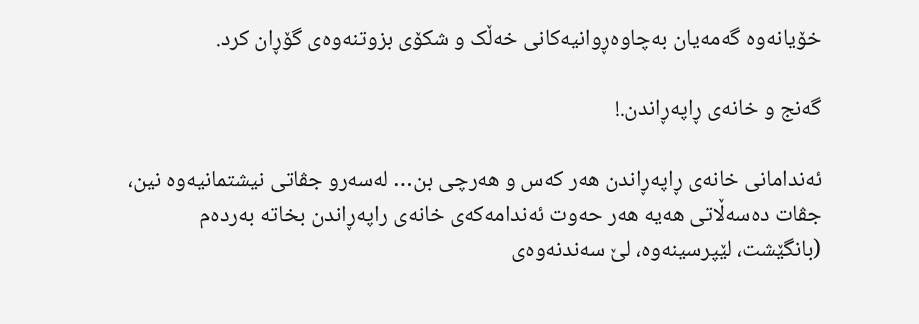خۆیانەوە گەمەیان بەچاوەڕوانیەکانی خەڵک و شکۆی بزوتنەوەی گۆڕان کرد.

گەنج و خانەی ڕاپەڕاندن.!

ئەندامانی خانەی ڕاپەڕاندن هەر کەس و هەرچی بن… لەسەرو جڤاتی نیشتمانیەوە نین، جڤات دەسەڵاتی هەیە هەر حەوت ئەندامەکەی خانەی راپەڕاندن بخاتە بەردەم (بانگێشت، لێپرسینەوە، لێ سەندنەوەی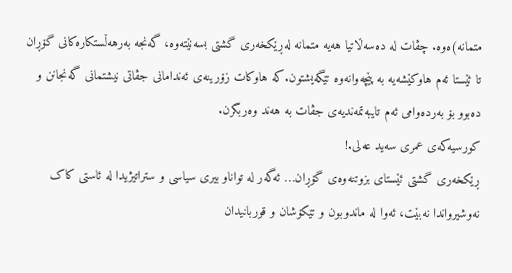متمانە)ەوە. چڤات لە دەسەڵاتیا هەیە متمانە لەڕێکخەری گشتی بسەنێتەوە، گەنجە بەرهەڵستکارەکانی گۆڕان تا ئێستا ئەم هاوکێشەیە بە پێچەوانەوە تێگەیشتون.کە هاوکات زۆرینەی ئەندامانی جڤاتی نیشتمانی گەنجانن و دەبوو بۆ بەردەوامی ئەم تایبەتمەندیەی جڤات بە هەند وەربگرن.
کورسیەکەی عمری سەید عەلی.!
ڕێکخەری گشتی ئێستای بزوتنەوەی گۆڕان… ئەگەر لە تواناو بیری سیاسی و ستراتیژیدا لە ئاستی کاک نەوشیرواندا نەبێت، ئەوا لە ماندوبون و تێکۆشان و قوربانیدان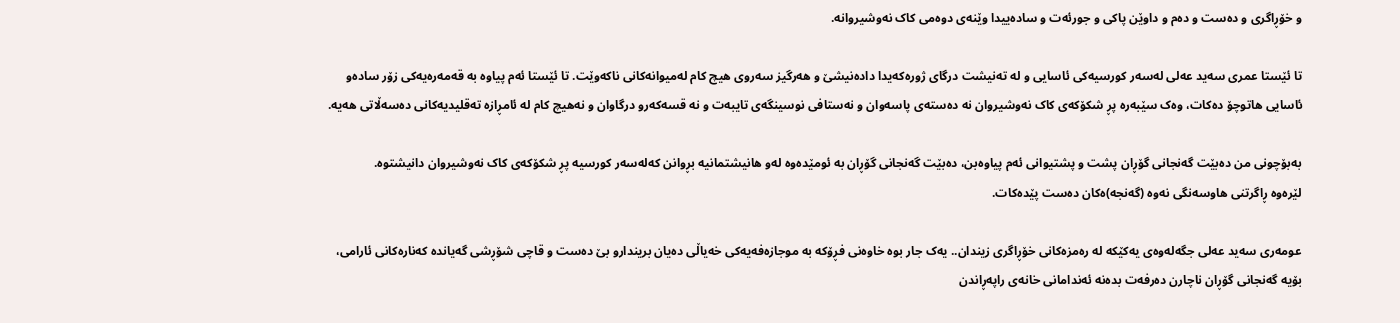و خۆڕاگری و دەست و دەم و داوێن پاکی و جورئەت و سادەییدا وێنەی دوەمی کاک نەوشیروانە.

تا ئێستا عمری سەید عەلی لەسەر کورسیەکی ئاسایی و لە تەنیشت درگای ژورەکەیدا دادەنیشێ و هەرگیز سەروی هیچ کام لەمیوانەکانی ناکەوێت. تا ئێستا ئەم پیاوە بە قەمەرەیەکی زۆر سادەو ئاسایی هاتوچۆ دەکات، وەک سێبەرە پڕ شکۆکەی کاک نەوشیروان نە دەستەی پاسەوان و نەستافی نوسینگەی تایبەت و نە قسەکەرو درگاوان و نەهیچ کام لە ئامڕازە تەقلیدیەکانی دەسەڵاتی هەیە.

بەبۆچونی من دەبێت گەنجانی گۆڕان پشت و پشتیوانی ئەم پیاوەبن، دەبێت گەنجانی گۆڕان بە ئومێدەوە لەو هانیشتمانیە بڕوانن کەلەسەر کورسیە پڕ شکۆکەی کاک نەوشیروان دانیشتوە.
لێرەوە ڕاگرتنی هاوسەنگی نەوە (گەنجە)ەکان دەست پێدەکات.

عومەری سەید عەلی جگەلەوەی یەکێکە لە رەمزەکانی خۆڕاگری زیندان.. یەک جار بوە خاوەنی فڕۆکە بە موجازەفەیەکی خەیاڵی دەیان بریندارو بێ دەست و قاچی شۆڕشی گەیاندە کەنارەکانی ئارامی، بۆیە گەنجانی گۆڕان ناچارن دەرفەت بدەنە ئەندامانی خانەی راپەڕاندن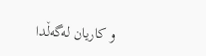و کاریان لەگەڵدا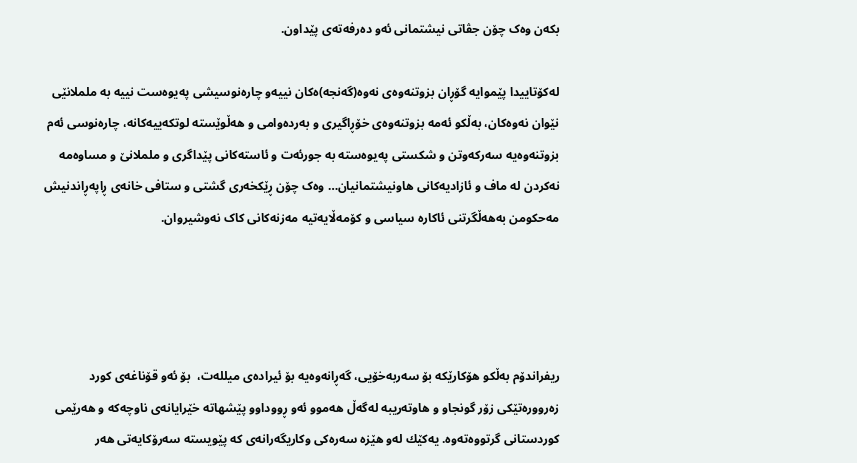بکەن وەک چۆن جڤاتی نیشتمانی ئەو دەرفەتەی پێداون.

لەکۆتاییدا پێموایە گۆڕان بزوتنەوەی نەوە(گەنجە)ەکان نییەو چارەنوسیشی پەیوەست نییە بە ململانێی نێوان نەوەکان، بەڵکو ئەمە بزوتنەوەی خۆڕاگیری و بەردەوامی و هەڵوێستە لوتکەییەکانە، چارەنوسی ئەم بزوتنەوەیە سەرکەوتن و شکستی پەیوەستە بە جورئەت و ئاستەکانی پێداگری و ململانێ و مساوەمە نەکردن لە ماف و ئازادیەکانی هاونیشتمانیان… وەک چۆن ڕێکخەری گشتی و ستافی خانەی ڕاپەڕاندنیش مەحکومن بەهەڵگرتنی ئاکارە سیاسی و کۆمەڵایەتیە مەزنەکانی کاک نەوشیروان.




ریفراندۆم به‌ڵكو هۆكارێكه‌ بۆ سه‌ربه‌خۆیی، گه‌ڕانه‌وه‌یه‌ بۆ ئیراده‌ی میلله‌ت،  بۆ ئه‌و قۆناغه‌ی كورد زه‌رووره‌تێكی زۆر گونجاو و هاوته‌ریبه‌ له‌گه‌ڵ هه‌موو ئه‌و ڕووداوو پێشهاته‌ خێرایانه‌ی ناوچه‌كه‌ و هه‌رێمی كوردستانی گرتووه‌ته‌وه‌. یه‌كێك له‌و هێزه‌ سه‌ره‌كی وكاریگه‌رانه‌ی كه‌ پێویسته‌ سه‌رۆكایه‌تی هه‌ر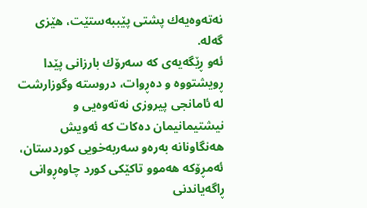نه‌ته‌وه‌یه‌ك پشتی پێببه‌ستێت، هێزی گه‌له‌.
ئه‌و ڕێگه‌یه‌ی كه‌ سه‌رۆك بارزانی پێدا ڕویشتووه‌ و ده‌ڕوات، دروسته‌ وگوزارشت له‌ ئامانجی پیروزی نه‌ته‌وه‌یی و نیشتیمانیمان ده‌كات كه‌ ئه‌ویش هه‌نگاونانه‌ به‌ره‌و سه‌ربه‌خویی كوردستان، ئه‌مڕۆكه‌ هه‌موو تاكێكی كورد چاوه‌ڕوانی ڕاگه‌یاندنی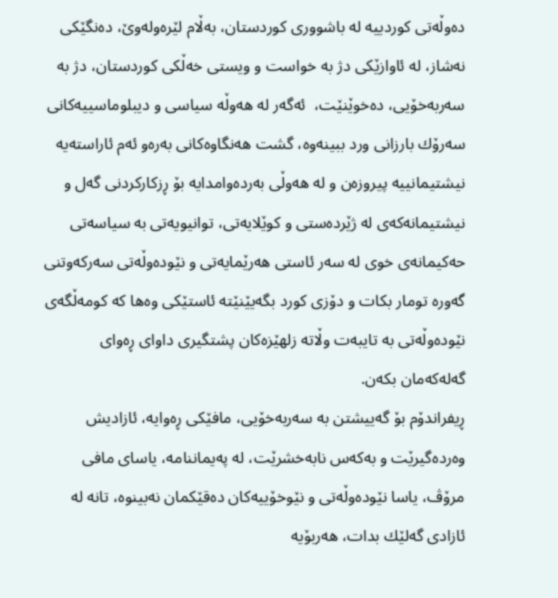ده‌وڵه‌تی كوردییه‌ له‌ باشووری كوردستان، به‌ڵام لێره‌وله‌وێ، ده‌نگێكی نه‌شاز، له‌ ئاوازێكی دژ به‌ خواست و ویستی خه‌ڵكی كوردستان، دژ به‌ سه‌ربه‌خۆیی، ده‌خوێنێت،  ئه‌گه‌ر له‌ هه‌وڵه‌ سیاسی و دیبلوماسییه‌كانی سه‌رۆك بارزانی ورد ببینه‌وه‌، گشت هه‌نگاوه‌كانی به‌ره‌و ئه‌م ئاراسته‌یه‌ نیشتیمانییه‌ پیروزه‌ن و له‌ هه‌وڵی به‌رده‌وامدایه‌ بۆ ڕزكاركردنی گه‌ل و نیشتیمانه‌كه‌ی له‌ ژێرده‌ستی و كوێلایه‌تی، توانیویه‌تی به‌ سیاسه‌تی حه‌كیمانه‌ی خوی له‌ سه‌ر ئاستی هه‌رێمایه‌تی و نێوده‌وڵه‌تی سه‌ركه‌وتنی گه‌وره‌ تومار بكات و دۆزی كورد بگه‌یێنێته‌ ئاستێكی وه‌ها كه‌ كومه‌ڵگه‌ی نێوده‌وڵه‌تی به‌ تایبه‌ت وڵاته‌ زلهێزه‌كان پشتگیری داوای ڕه‌وای گه‌له‌كه‌مان بكه‌ن.
ڕیفراندۆم بۆ گه‌ییشتن به‌ سه‌ربه‌خۆیی، مافێكی ڕه‌وایه‌، ئازادیش وه‌رده‌گیرێت و به‌كه‌س نابه‌خشرێت، له‌ په‌یماننامه‌، یاسای مافی مرۆڤ، یاسا نێوده‌وڵه‌تی و نێوخۆییه‌كان ده‌قێكمان نه‌بینوه‌، تانه‌ له‌ ئازادی گه‌لێك بدات، هه‌ربۆیه‌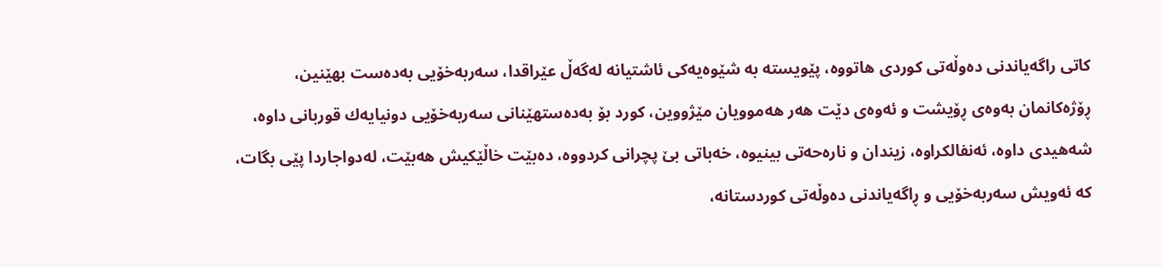كاتی راگه‌یاندنی ده‌وڵه‌تی كوردی هاتووه‌، پێویسته‌ به‌ شێوه‌یه‌كی ئاشتیانه‌ له‌گه‌ڵ عێراقدا، سه‌ربه‌خۆیی به‌ده‌ست بهێنین، ڕۆژه‌كانمان به‌وه‌ی ڕۆیشت و ئه‌وه‌ی دێت هه‌ر هه‌موویان مێژووین، كورد بۆ به‌ده‌ستهێنانی سه‌ربه‌خۆیی دونیایه‌ك قوربانی داوه‌، شه‌هیدی داوه‌، ئه‌نفالكراوه‌، زیندان و ناره‌حه‌تی بینیوه‌، خه‌باتی بێ پچرانی كردووه‌، ده‌بێت خاڵێكیش هه‌بێت، له‌دواجاردا پێی بگات، كه‌ ئه‌ویش سه‌ربه‌خۆیی و ڕاگه‌یاندنی ده‌وڵه‌تی كوردستانه‌،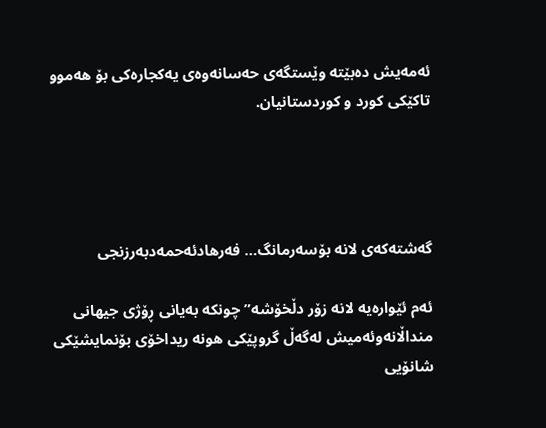ئه‌مه‌یش ده‌بێته‌ وێستگه‌ی حه‌سانه‌وه‌ی یه‌كجاره‌كی بۆ هه‌موو تاكێكی كورد و كوردستانیان.




گه‌شته‌كه‌ی لانه‌ بۆسه‌رمانگ… فه‌رهادئه‌حمه‌دبه‌رزنجی

ئه‌م ئێواره‌یه‌ لانه‌ زۆر دڵخۆشه‌”چونكه‌ به‌یانی ڕۆژی جیهانی منداڵانه‌وئه‌میش له‌گه‌ڵ گروپێكی هونه‌ ریداخۆی بۆنمایشێكی شانۆیی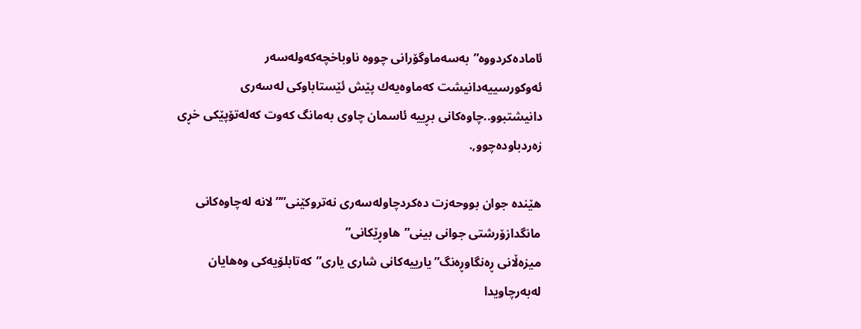ئاماده‌كردووه‌”به‌سه‌ماوگۆرانی چووه‌ ناوباخچه‌كه‌وله‌سه‌ر ئه‌وكورسییه‌دانیشت كه‌ماوه‌یه‌ك پێش ئێستاباوكی له‌سه‌ری دانیشتبوو..چاوه‌كانی بڕییه‌ ئاسمان چاوی به‌مانگ كه‌وت كه‌له‌تۆپێكی خڕی زه‌ردباوده‌چوو,.

هێنده‌ جوان بووحه‌زت ده‌كردچاوله‌سه‌ری نه‌تروكێنی””لانه‌ له‌چاوه‌كانی مانگدازۆرشتی جوانی بینی”هاوڕێكانی”
میزه‌ڵانی ڕه‌نگاوڕه‌نگ”یارییه‌كانی شاری یاری”كه‌تابلۆیه‌كی وه‌هایان له‌به‌رچاویدا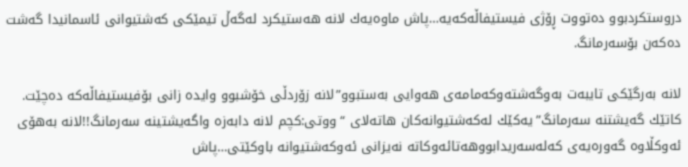دروستكردبوو ده‌تووت ڕۆژی فیستیفاڵه‌كه‌یه‌…پاش ماوه‌یه‌ك لانه‌ هه‌ستیكرد له‌گه‌ڵ تیمێكی كه‌شتیوانی ئاسمانیدا گه‌شت ده‌كه‌ن بۆسه‌رمانگ.

لانه‌ به‌رگێكی تایبه‌ت به‌وگه‌شته‌وكه‌مامه‌ی هه‌وایی به‌ستبوو”لانه‌ زۆردڵی خۆشبوو وایده‌ زانی بۆفیستیفاڵه‌كه‌ ده‌چێت.
كاتێك گه‌یشتنه‌ سه‌رمانگ”یه‌كێك له‌كه‌شتیوانه‌كان هاته‌لای “ووتی:كچم لانه‌ دابه‌زه‌ واگه‌یشتینه‌ سه‌رمانگ!!لانه‌ به‌هۆی ئه‌وكڵاوه‌ گه‌وره‌یه‌ی كه‌له‌سه‌ریدابووهه‌تائه‌وكاته‌ نه‌یزانی ئه‌وكه‌شتیوانه‌ باوكێتی…پاش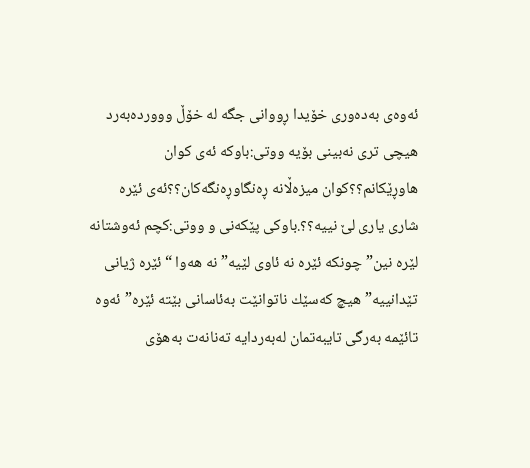ئه‌وه‌ی به‌ده‌وری خۆیدا ڕووانی جگه‌ له‌ خۆڵ ووورده‌به‌رد هیچی تری نه‌بینی بۆیه‌ ووتی:باوكه‌ ئه‌ی كوان هاوڕێكانم؟؟كوان میزه‌ڵانه‌ ڕه‌نگاوڕه‌نگه‌كان؟؟ئه‌ی ئێره‌ شاری یاری لێ نییه‌؟؟.باوكی پێكه‌نی و ووتی:كچم ئه‌وشتانه‌ لێره‌ نین”چونكه‌ ئێره‌ نه‌ ئاوی لێیه‌”نه‌ هه‌وا “ئێره‌ ژیانی تێدانییه‌”هیچ كه‌سێك ناتوانێت به‌ئاسانی بێته‌ ئێره‌”ئه‌وه‌ تائێمه‌ به‌رگی تایبه‌تمان له‌به‌ردایه‌ ته‌نانه‌ت به‌هۆی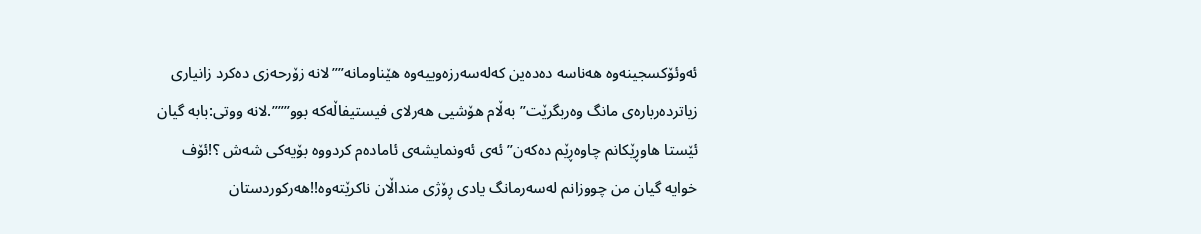ئه‌وئۆكسجینه‌وه‌ هه‌ناسه‌ ده‌ده‌ین كه‌له‌سه‌رزه‌وییه‌وه‌ هێناومانه‌””لانه‌ زۆرحه‌زی ده‌كرد زانیاری زیاترده‌رباره‌ی مانگ وه‌ربگرێت”به‌ڵام هۆشیی هه‌رلای فیستیفاڵه‌كه‌ بوو”””.لانه‌ ووتی:بابه‌ گیان ئێستا هاوڕێكانم چاوه‌ڕێم ده‌كه‌ن”ئه‌ی ئه‌ونمایشه‌ی ئاماده‌م كردووه‌ بۆیه‌كی شه‌ش ؟!ئۆف خوایه‌ گیان من چووزانم له‌سه‌رمانگ یادی ڕۆژی منداڵان ناكرێته‌وه‌!!هه‌ركوردستان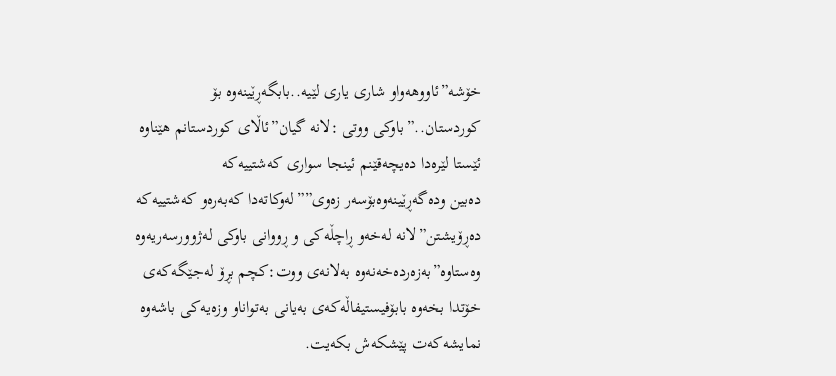خۆشه‌”ئاووهه‌واو شاری یاری لێیه‌..بابگه‌ڕێینه‌وه‌ بۆ كوردستان..”باوكی ووتی :لانه‌ گیان”ئاڵای كوردستانم هێناوه‌ ئێستا لێره‌دا ده‌یچه‌قێنم ئینجا سواری كه‌شتییه‌كه‌
ده‌بین وده‌گه‌ڕێینه‌وه‌بۆسه‌ر زه‌وی””له‌وكاته‌دا كه‌به‌ره‌و كه‌شتییه‌كه‌ ده‌ڕۆیشتن”لانه‌ له‌خه‌و ڕاچڵه‌كی و ڕووانی باوكی له‌ژوورسه‌ریه‌وه‌ وه‌ستاوه‌”به‌زه‌رده‌خه‌نه‌وه‌ به‌لانه‌ی ووت:كچم بڕۆ له‌جێگه‌كه‌ی خۆتدا بخه‌وه‌ بابۆفیستیفاڵه‌كه‌ی به‌یانی به‌تواناو وزه‌یه‌كی باشه‌وه‌ نمایشه‌كه‌ت پێشكه‌ش بكه‌یت.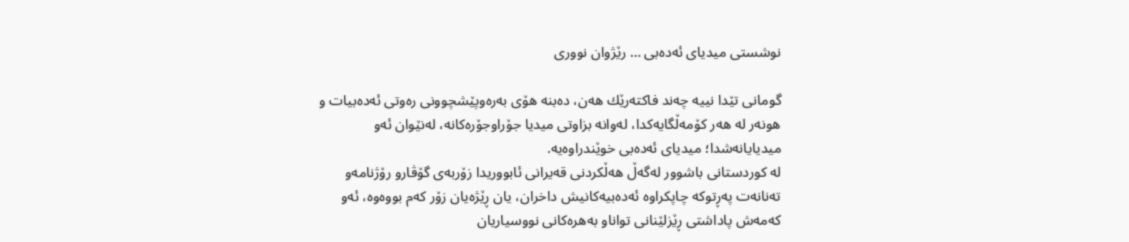نوشستی میدیای ئەدەبی … رێژوان نووری

گومانی تێدا نییە چەند فاکتەرێك هەن، دەبنە هۆی بەرەوپێشچوونی رەوتی ئەدەبیات و هونەر لە هەر کۆمەڵگایەکدا، لەوانە بزاوتی میدیا جۆراوجۆرەکانە، لەنێوان ئەو میدیایانەشدا؛ میدیای ئەدەبی خوێندراوەیە.
لە کوردستانی باشوور لەگەڵ هەڵکردنی قەیرانی ئابووریدا زۆربەی گۆڤارو رۆژنامەو تەنانەت پەڕتوکە چاپکراوە ئەدەبیەکانیش داخران، یان ڕێژەیان زۆر کەم بووەوە، ئەو کەمەش پاداشتی ڕێزلێنانی تواناو بەهرەکانی نووسیاریان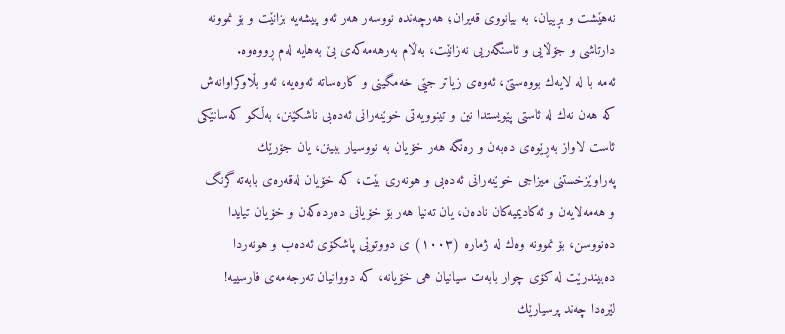نەهێشت و بڕییان، بە بیانووی قەیران؛ هەرچەندە نووسەر هەر ئەو پیشەیە بزانێت و بۆ نموونە دارتاشی و جۆڵایی و ئاسنگەریی نەزانێت، بەڵام بەرهەمەکەی بێ بەهایە لەم ڕووەوە.
ئەمە با لە لایەك بووەستێ، ئەوەی زیاتر جێی خەمگینی و کارەساتە ئەوەیە، ئەو بڵاوکراوانەش کە هەن نەك لە ئاستی پێویستدا نین و تینوویەتی خوێنەرانی ئەدەبی ناشکێنن، بەڵکو کەسانێکی ئاست لاواز بەڕێوەی دەبەن و رەنگە هەر خۆیان بە نووسیار ببینن، یان جۆرێك پەراوێزخستنی میزاجی خوێنەرانی ئەدەبی و هونەری بێت، کە خۆیان لەقەرەی بابەتە گرنگ و هەمەلایەن و ئەکادیمیەکان نادەن، یان تەنیا هەر بۆ خۆیانی دەردەکەن و خۆیان تیایدا دەنووسن، بۆ نموونە وەك لە ژمارە (١٠٠٣) ی دووتوێی پاشکۆی ئەدەب و هونەردا دەبیندرێت لە کۆی چوار بابەت سیانیان هی خۆیانە، کە دووانیان تەرجەمەی فارسییە!
لێرەدا چەند پرسیارێك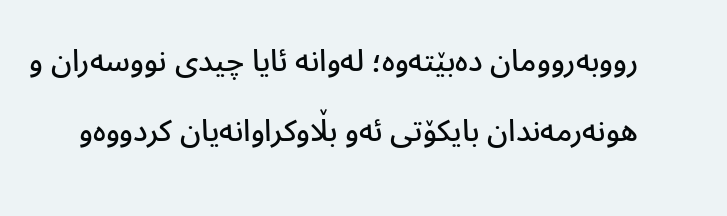رووبەروومان دەبێتەوە؛ لەوانە ئایا چیدی نووسەران و هونەرمەندان بایکۆتی ئەو بڵاوکراوانەیان کردووەو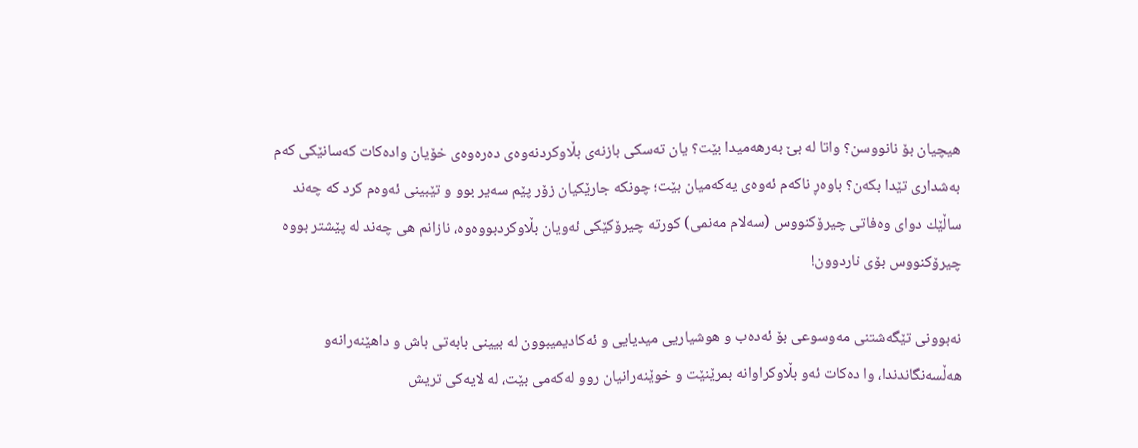هیچیان بۆ نانووسن؟ واتا لە بێ بەرهەمیدا بێت؟ یان تەسکی بازنەی بڵاوکردنەوەی دەرەوەی خۆیان وادەکات کەسانێکی کەم بەشداری تێدا بکەن؟ باوەڕ ناکەم ئەوەی یەکەمیان بێت؛ چونکە جارێکیان زۆر پێم سەیر بوو و تێبینی ئەوەم کرد کە چەند ساڵێك دوای وەفاتی چیرۆکنووس (سەلام مەنمی) کورتە چیرۆکێکی ئەویان بڵاوکردبووەوە، نازانم هی چەند لە پێشتر بووە چیرۆکنووس بۆی ناردوون!

نەبوونی تێگەشتنی مەوسوعی بۆ ئەدەب و هوشیاریی میدیایی و ئەکادیمیبوون لە بیینی بابەتی باش و داهێنەرانەو هەڵسەنگاندندا، وا دەکات ئەو بڵاوکراوانە بمرێنێت و خوێنەرانیان روو لەکەمی بێت، لە لایەکی تریش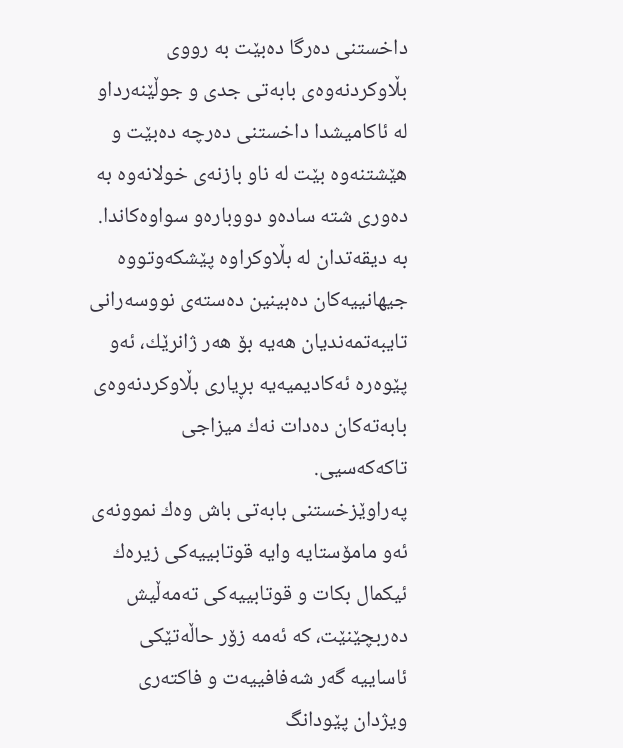داخستنی دەرگا دەبێت بە رووی بڵاوکردنەوەی بابەتی جدی و جوڵێنەرداو لە ئاکامیشدا داخستنی دەرچە دەبێت و هێشتنەوە بێت لە ناو بازنەی خولانەوە بە دەوری شتە سادەو دووبارەو سواوەکاندا.
بە دیقەتدان لە بڵاوکراوە پێشکەوتووە جیهانییەکان دەبینین دەستەی نووسەرانی تایبەتمەندیان هەیە بۆ هەر ژانرێك، ئەو پێوەرە ئەکادیمیەیە بڕیاری بڵاوکردنەوەی بابەتەکان دەدات نەك میزاجی تاکەکەسیی.
پەراوێزخستنی بابەتی باش وەك نموونەی ئەو مامۆستایە وایە قوتابییەکی زیرەك ئیکمال بکات و قوتابییەکی تەمەڵیش دەربچێنێت، کە ئەمە زۆر حاڵەتێکی ئاساییە گەر شەفافییەت و فاکتەری ویژدان پێودانگ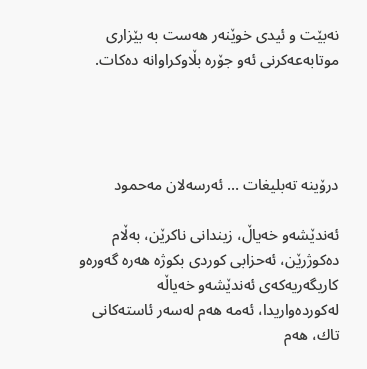نەبێت و ئیدی خوێنەر هەست بە بێزاری موتابەعەکرنی ئەو جۆرە بڵاوکراوانە دەکات.




درۆینە تەبلیغات … ئەرسەلان مەحمود

ئەندێشەو خەیاڵ، زیندانی ناكرێن، بەڵام دەكوژرێن، ئەحزابی كوردی بكوژە هەرە گەورەو كاریگەریەكەی ئەندێشەو خەیاڵە لەكوردەواریدا، ئەمە هەم لەسەر ئاستەكانی تاك، هەم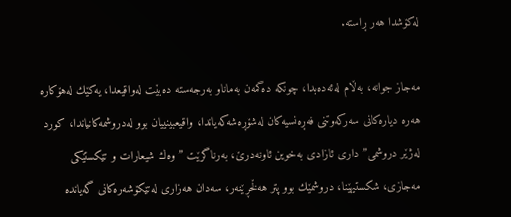لەكۆشدا هەر ڕاستە.

مەجاز جوانە، بەڵام لەئەدەبدا، چونكە دەگمەن بەماناو بەرجەستە دەبێت لەواقیعدا، یەكێك لەهۆكارە هەرە دیارەكانی سەركەوتنی فەڕەنسیەكان لەشۆڕەشەكەیاندا، واقیعبینییان بوو لەدروشمەكانیاندا، كورد لەژێر دروشمی” داری ئازادی بەخوین ئاونەدرێ‌، بەرناگرێت ” وەك شیعارات و تێكستێكی مەجازی، شكستیهێنا، دروشمێك بوو پتر هەڵخڕێنەر، سەدان هەزاری لەتێكۆشەرەكانی گەیاندە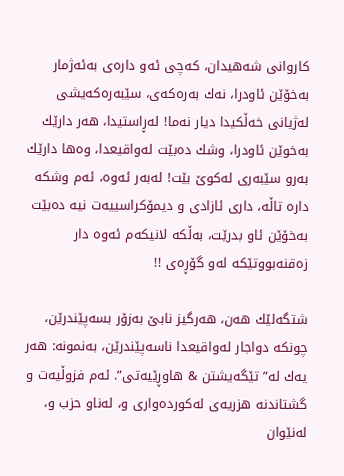كاروانی شەهیدان، كەچی ئەو دارەی بەئەژمار بەخۆێن ئاودرا، نەك بەرەكەی، سێبەرەكەیشی لەژیانی خەڵكیدا دیار نەما! لەڕاستیدا، هەر دارێك بەخوێن ئاودرا، وشك دەبێت لەواقیعدا، وەها دارێك بەرو سێبەری لەكوێ‌ بێت! لەبەر ئەوە، ئەم وشكە دارە تاڵە، داری ئازادی و دیمۆكراسییەت نیە دەبێت بەخۆێن ئاو بدرێت، بەڵكە لانیكەم ئەوە دار زەقنەبووتێكە لەو گۆڕەی !!

شتگەلێك هەن، هەرگیز نابێ‌ بەزۆر بسەپێندرێن، چونكە دواجار لەواقیعدا ناسەپێندرێن، بەنمونە: هەر یەك لە”تێگەیشتن & هاوڕێیەتی”. ئەم فزوڵیەت و گشتاندنە هزریەی لەكوردەواری و، لەناو حزب و، لەنێوان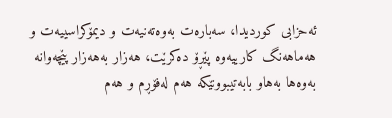ئەحزابی كوردیدا، سەبارەت بەوەتەنیەت و دیمۆكراسییەت و هەماهەنگ كارییەوە پێڕۆ دەكرێت، هەزار بەهەزار پێچەوانە بەوەها بەهاو بابەتیبوونێكە هەم لەفۆڕم و هەم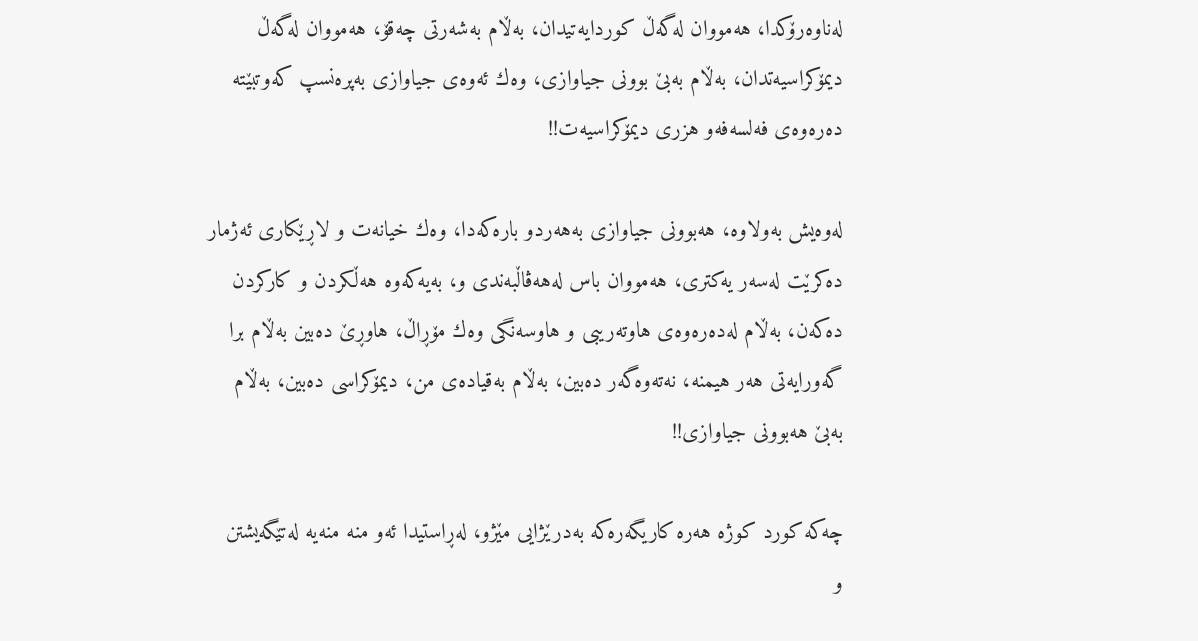لەناوەرۆكدا، هەمووان لەگەڵ كوردایەتیدان، بەڵام بەشەرتی چەقۆ، هەمووان لەگەڵ دیمۆكراسیەتدان، بەڵام بەبێ بوونی جیاوازی، وەك ئەوەی جیاوازی بەپرەنسپ كەوتبێتە دەرەوەی فەلسەفەو هزری دیمۆكراسیەت!!

لەوەیش بەولاوە، هەبوونی جیاوازی بەهەردو بارەكەدا، وەك خیانەت و لاڕێكاری ئەژمار دەكرێت لەسەر یەكتری، هەمووان باس لەهەڤاڵبەندی و، بەیەكەوە هەڵكردن و كاركردن دەكەن، بەڵام لەدەرەوەی هاوتەریبی و هاوسەنگی وەك مۆڕاڵ، هاوڕێ دەبین بەڵام برا گەورایەتی هەر هیمنە، نەتەوەگەر دەبین، بەڵام بەقیادەی من، دیمۆكراسی دەبین، بەڵام بەبێ هەبوونی جیاوازی!!

چەكە كورد كوژە هەرە كاریگەرەكە بەدرێژایی مێژو، لەڕاستیدا ئەو منە منەیە لەتێگەیشتن و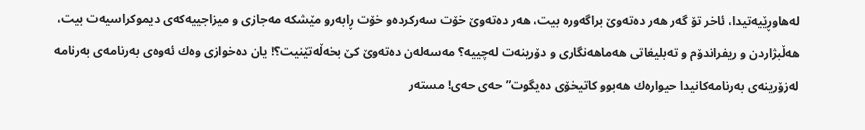لەهاوڕێیەتیدا، ئاخر تۆ گەر هەر دەتەوێ براگەورە بیت، هەر دەتەوێ خۆت سەركردەو خۆت ڕابەرو مێشكە مەجازی و میزاجییەكەی دیموكراسیەت بیت، هەڵبژاردن و ریفراندۆم و تەبلیغاتی هەماهەنگاری و دۆرینەت لەچییە؟ مەسەلەن دەتەوێ كێ بخەڵەتێنیت؟! یان دەخوازی وەك ئەوەی بەرنامەی بەرنامە لەزۆرینەی بەرنامەكانیدا حیوارەك هەبوو كاتیخۆی دەیگوت” حەی حەی! مستەر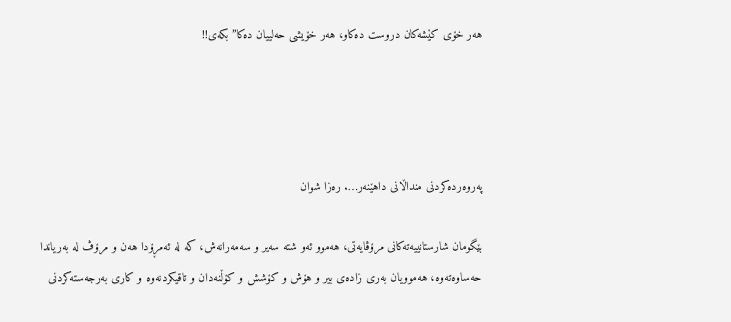هەر خۆی كێشەكان دروست دەكاو، هەر خۆیشی حەلییان دەكا” بكەی!!




پەروەردەکردنی منداڵانی داهێنەر…. رەزا شوان

بێگومان شارستانییەتەکانی مرۆڤایەتی، هەموو ئەو شتە سەیر و سەمەرانەش، کە لە ئەمڕۆدا هەن و مرۆڤ لە بەریاندا حەساوەتەوە، هەموویان بەری زادەی بیر و هۆش و کۆشش و کۆڵنەدان و تاقیکردنەوە و کاری بەرجەستەکردنی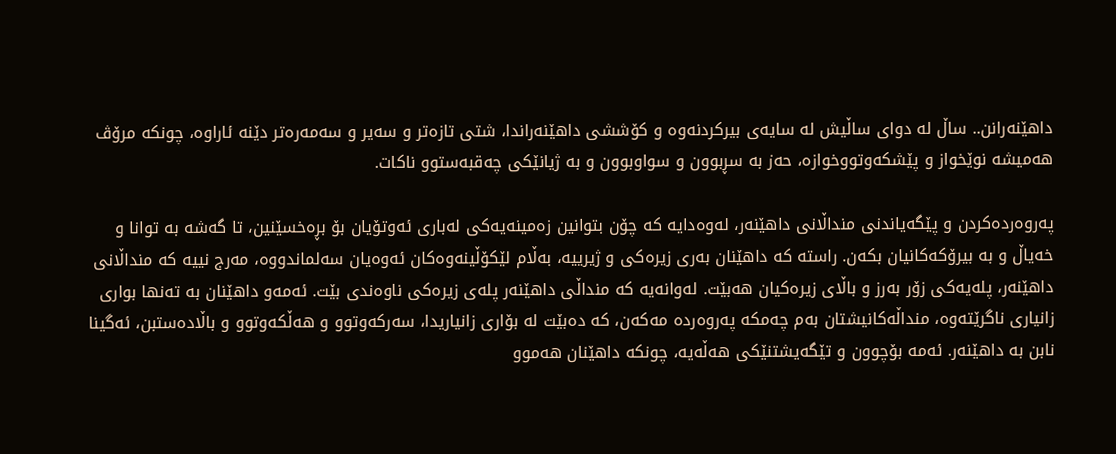داهێنەرانن.. ساڵ لە دوای ساڵیش لە سایەی بیرکردنەوە و کۆششی داهێنەراندا، شتی تازەتر و سەیر و سەمەرەتر دێنە ئاراوە، چونکە مرۆڤ هەمیشە نوێخواز و پێشکەوتووخوازە، حەز بە سڕبوون و سواوبوون و بە ژیانێکی چەقبەستوو ناکات.

پەروەردەکردن و پێگەیاندنی منداڵانی داهێنەر، لەوەدایە کە چۆن بتوانین زەمینەیەکی لەباری ئەوتۆیان بۆ بڕەخسێنین، تا گەشە بە توانا و خەیاڵ و بە بیرۆکەکانیان بکەن. راستە کە داهێنان بەری زیرەکی و ژیرییە، بەڵام لێکۆڵینەوەکان ئەوەیان سەلماندووە، مەرج نییە کە منداڵانی داهێنەر، پلەیەکی زۆر بەرز و باڵای زیرەکیان هەبێت. لەوانەیە کە منداڵی داهێنەر پلەی زیرەکی ناوەندی بێت. ئەمەو داهێنان بە تەنها بواری زانیاری ناگرێتەوە، منداڵەکانیشتان بەم چەمکە پەروەردە مەکەن، کە دەبێت لە بۆاری زانیاریدا، سەرکەوتوو و هەڵکەوتوو و باڵادەستبن، ئەگینا نابن بە داهێنەر. ئەمە بۆچوون و تێگەیشتنێکی هەڵەیە، چونکە داهێنان هەموو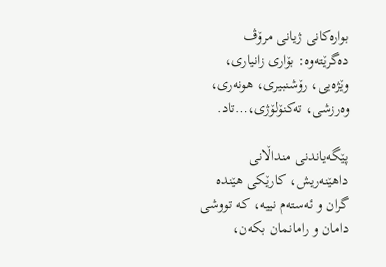بوارەکانی ژیانی مرۆڤ دەگرێتەوە: بۆاری زانیاری، وێژەیی، رۆشنبیری، هونەری، وەرزشی، تەکنۆلۆژی،…تاد.

پێگەیاندنی منداڵانی داهێنەریش، کارێکی هێندە گران و ئەستەم نییە، کە تووشی دامان و رامانمان بکەن،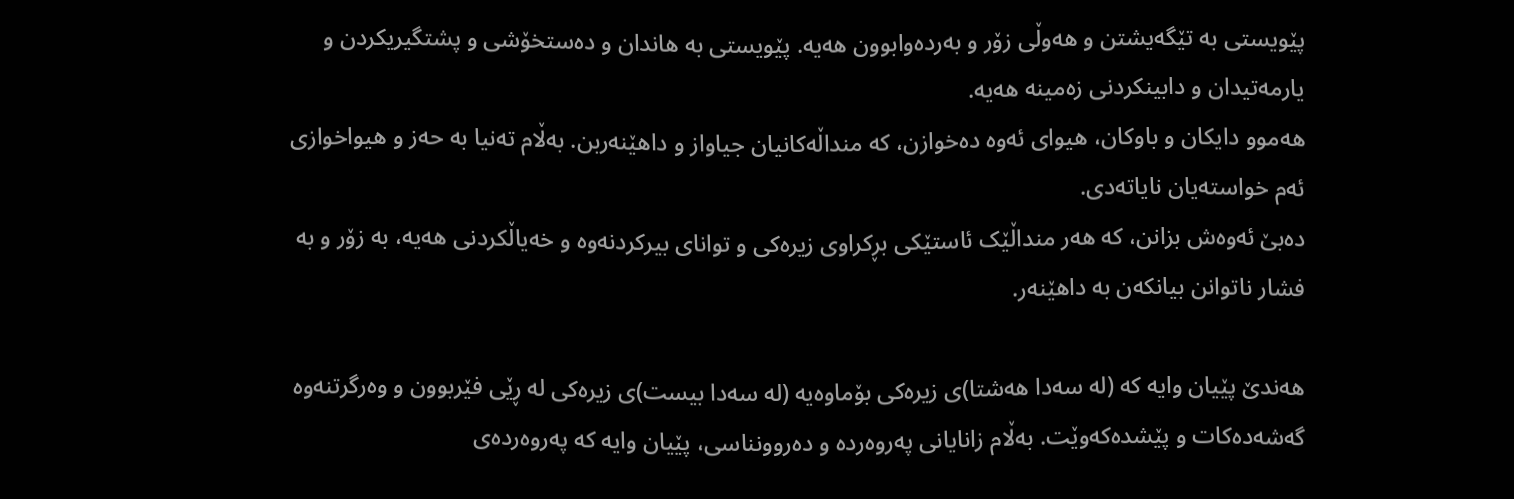پێویستی بە تێگەیشتن و هەوڵی زۆر و بەردەوابوون هەیە. پێویستی بە هاندان و دەستخۆشی و پشتگیریکردن و یارمەتیدان و دابینکردنی زەمینە هەیە.
هەموو دایکان و باوکان، هیوای ئەوە دەخوازن، کە منداڵەکانیان جیاواز و داهێنەربن. بەڵام تەنیا بە حەز و هیواخوازی ئەم خواستەیان نایاتەدی.
دەبێ ئەوەش بزانن، کە هەر منداڵێک ئاستێکی بڕکراوی زیرەکی و توانای بیرکردنەوە و خەیاڵکردنی هەیە، بە زۆر و بە فشار ناتوانن بیانکەن بە داهێنەر.

هەندێ پێیان وایە کە (لە سەدا هەشتا)ی زیرەکی بۆماوەیە (لە سەدا بیست)ی زیرەکی لە ڕێی فێربوون و وەرگرتنەوە گەشەدەکات و پێشدەکەوێت. بەڵام زانایانی پەروەردە و دەروونناسی، پێیان وایە کە پەروەردەی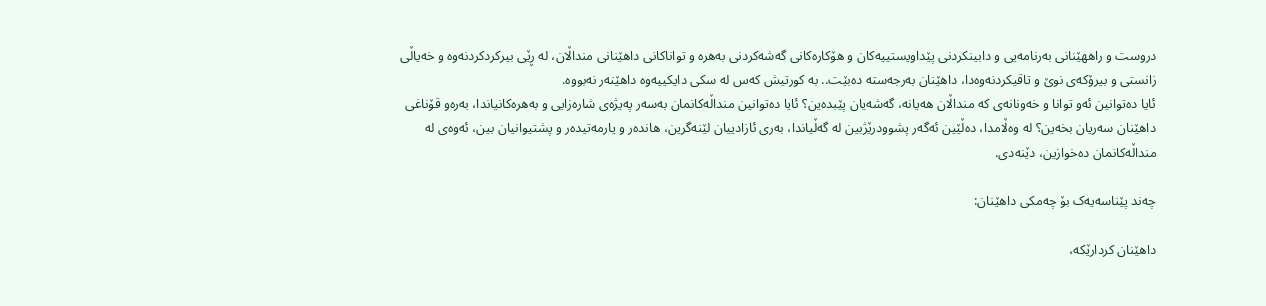دروست و راههێنانی بەرنامەیی و دابینکردنی پێداویستییەکان و هۆکارەکانی گەشەکردنی بەهرە و تواناکانی داهێنانی منداڵان، لە ڕێی بیرکردکردنەوە و خەیاڵی زانستی و بیرۆکەی نوێ و تاقیکردنەوەدا، داهێنان بەرجەستە دەبێت.. بە کورتیش کەس لە سکی دایکییەوە داهێنەر نەبووە.
ئایا دەتوانین ئەو توانا و خەونانەی کە منداڵان هەیانە، گەشەیان پێبدەین؟ ئایا دەتوانین منداڵەکانمان بەسەر پەیژەی شارەزایی و بەهرەکانیاندا، بەرەو قۆناغی داهێنان سەریان بخەین؟ لە وەڵامدا، دەڵێین ئەگەر پشوودرێژبین لە گەڵیاندا، بەری ئازادییان لێنەگرین، هاندەر و یارمەتیدەر و پشتیوانیان بین، ئەوەی لە منداڵەکانمان دەخوازین، دێنەدی.

چەند پێناسەیەک بۆ چەمکی داهێنان:

داهێنان کردارێکە،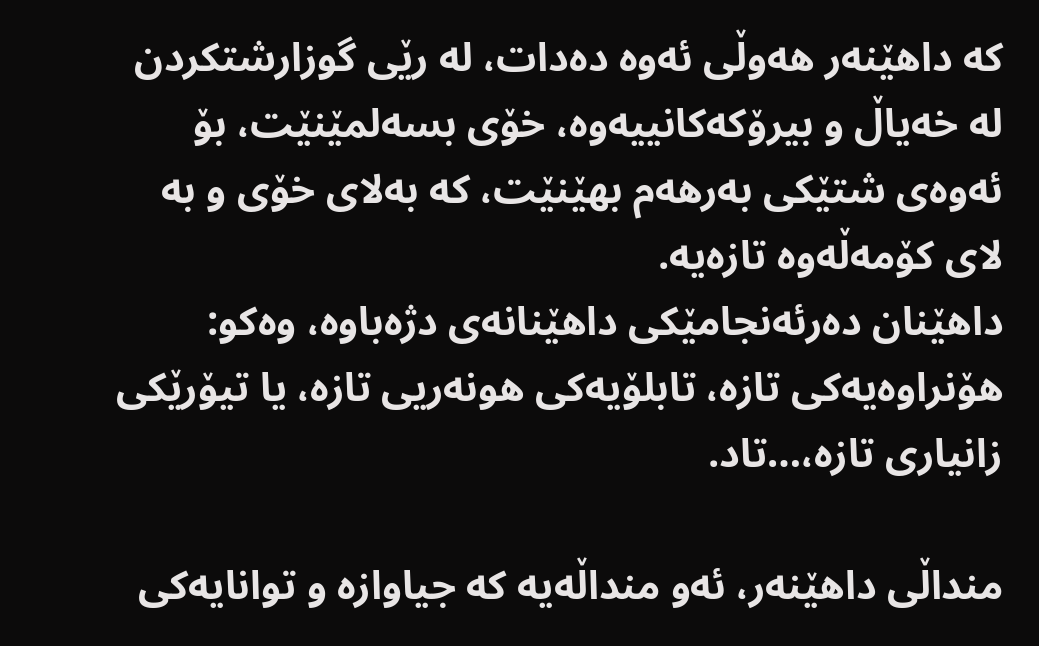کە داهێنەر هەوڵی ئەوە دەدات، لە رێی گوزارشتکردن لە خەیاڵ و بیرۆکەکانییەوە، خۆی بسەلمێنێت، بۆ ئەوەی شتێکی بەرهەم بهێنێت، کە بەلای خۆی و بە لای کۆمەڵەوە تازەیە.
داهێنان دەرئەنجامێکی داهێنانەی دژەباوە، وەکو: هۆنراوەیەکی تازە، تابلۆیەکی هونەریی تازە، یا تیۆرێکی زانیاری تازە،…تاد.

منداڵی داهێنەر، ئەو منداڵەیە کە جیاوازە و توانایەکی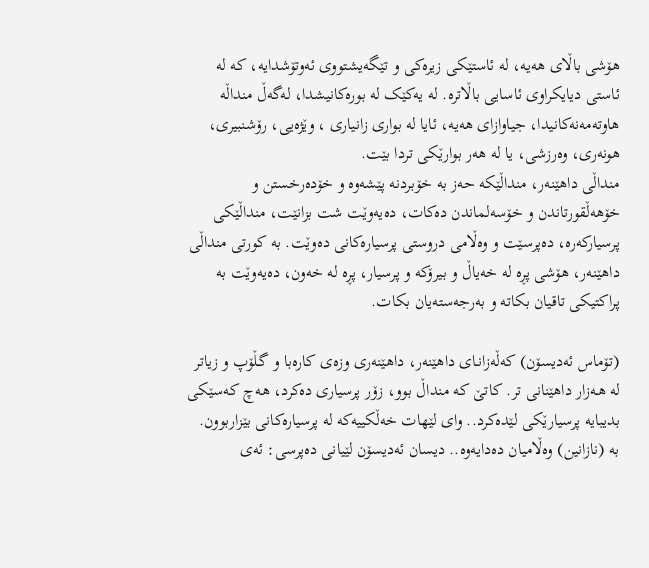هۆشی باڵای هەیە، لە ئاستێکی زیرەکی و تێگەیشتووی ئەوتۆشدایە، کە لە ئاستی دیایکراوی ئاسایی باڵاترە. لە یەکێک لە بورەکانیشدا، لەگەڵ منداڵە هاوتەمەنەکانیدا، جیاوازای هەیە، ئایا لە بواری زانیاری ، وێژەیی، رۆشنبیری، هونەری، وەرزشی، یا لە هەر بوارێکی تردا بێت.
منداڵی داهێنەر، منداڵێکە حەز بە خۆبردنە پێشەوە و خۆدەرخستن و خۆهەڵقورتاندن و خۆسەلماندن دەکات، دەیەوێت شت بزانێت، منداڵێکی پرسیارکەرە، دەپرسێت و وەڵامی دروستی پرسیارەکانی دەوێت. بە کورتی منداڵی داهێنەر، هۆشی پڕە لە خەیاڵ و بیرۆکە و پرسیار، پڕە لە خەون، دەیەوێت بە پراکتیکی تاقیان بکاتە و بەرجەستەیان بکات.

(تۆماس ئەدیسۆن) کەڵەزانـای داهێنەر، داهێنەری وزەی کارەبا و گـڵۆپ و زیاتر لە هـەزار داهێنانی تر. کاتێ کە منداڵ بوو، زۆر پرسیاری دەکرد، هەچ کەسێکی بدیبایە پرسیارێکی لێدەکرد.. وای لێهات خەڵکییەکە لە پرسیارەکانی بێزاربوون. بە (نازانین) وەڵامیان دەدایەوە.. دیسان ئەدیسۆن لێیانی دەپرسی: ئەی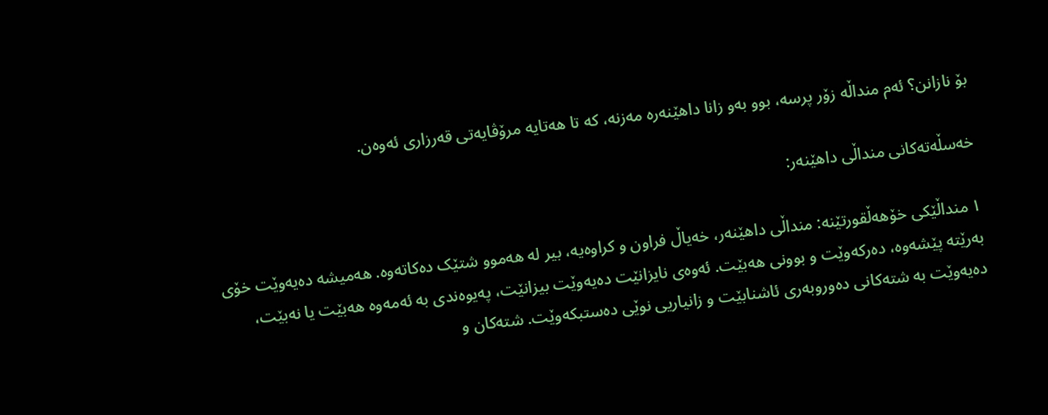بۆ نازانن؟ ئەم منداڵە زۆر پرسە، بوو بەو زانا داهێنەرە مەزنە، کە تا هەتایە مرۆڤایەتی قەرزاری ئەوەن.

خەسڵەتەکانی منداڵی داهێنەر:

١ منداڵێکی خۆهەڵقورتێنە: منداڵی داهێنەر، خەیاڵ فراون و کراوەیە، بیر لە هەموو شتێک دەکاتەوە. هەمیشە دەیەوێت خۆی بەرێتە پێشەوە، دەرکەوێت و بوونی هەبێت. ئەوەی نایزانێت دەیەوێت بیزانێت، پەیوەندی بە ئەمەوە هەبێت یا نەبێت، دەیەوێت بە شتەکانی دەوروبەری ئاشنابێت و زانیاریی نوێی دەستبکەوێت. شتەکان و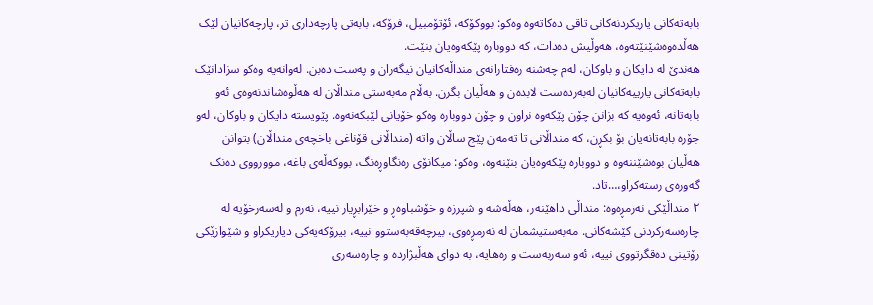بابەتەکانی یاریکردنەکانی تاقی دەکاتەوە وەکو: بووکۆکە، ئۆتۆمبیل، فرۆکە، بابەتی پارچەداری تر، پارچەکانیان لێک هەڵدەوەشێنێتەوە، هەوڵیش دەدات، کە دووبارە پێکەوەیان بنێت.
هەندێ لە دایکان و باوکان، لەم چەشنە رەفتارانەی منداڵەکانیان نیگەران و پەست دەبن. لەوانەیە وەکو سزادانێک بابەتەکانی یارییەکانیان لەبەردەست لابدەن و هەڵیان بگرن. بەڵام مەبەستی منداڵان لە هەڵوەشاندنەوەی ئەو بابەتانە، ئەوەیە کە بزانن چۆن پێکەوە نراون و چۆن دووبارە وەکو خۆیانی لێبکەنەوە. پێویستە دایکان و باوکان، لەو جۆرە بابەتانەیان بۆ بکڕن، کە منداڵانی تا تەمەن پێج ساڵان واتە (منداڵانی قۆناغی باخچەی منداڵان) بتوانن هەڵیان بوەشێننەوە و دووبارە پێکەوەیان بنێنەوە، وەکو: میکانۆی رەنگاوڕەنگ، بووکەڵەی باغە، موورووی دەنک گەورەی رستەکراو،…تاد.
٢ منداڵێکی نەرمڕەوە: منداڵی داهێنەر، هەڵەشە و شپرزە و خۆشباوەڕ و خێرابڕیار نییە، نەرم و لەسەرخۆیە لە چارەسەرکردنی کێشەکانی. مەبەستیشمان لە نەرمڕەوی، بیرچەقەبەستوو نییە، بیرۆکەیەکی دیاریکراو و شێوازێکی رۆتینی دەقگرتووی نییە، ئەو سەربەست و رەهایە، بە دوای هەڵبژاردە و چارەسەری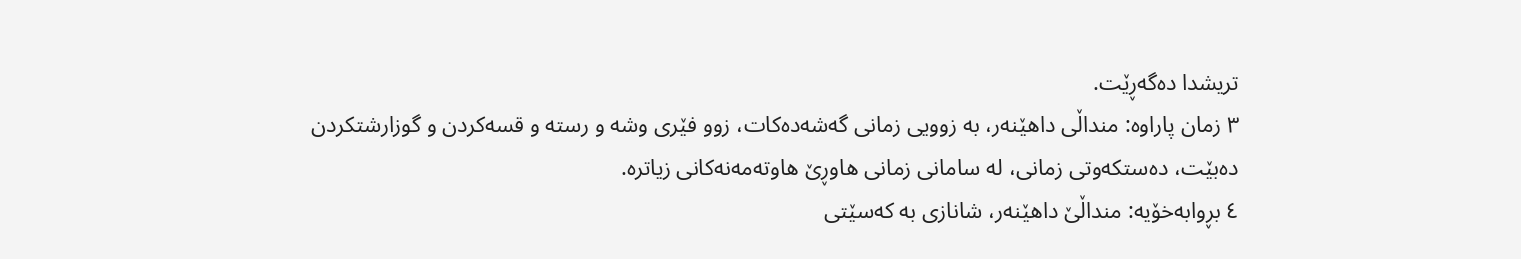تریشدا دەگەڕێت.
٣ زمان پاراوە: منداڵی داهێنەر، بە زوویی زمانی گەشەدەکات، زوو فێری وشە و رستە و قسەکردن و گوزارشتکردن دەبێت، دەستکەوتی زمانی، لە سامانی زمانی هاوڕێ هاوتەمەنەکانی زیاترە.
٤ بڕوابەخۆیە: منداڵێ داهێنەر، شانازی بە کەسێتی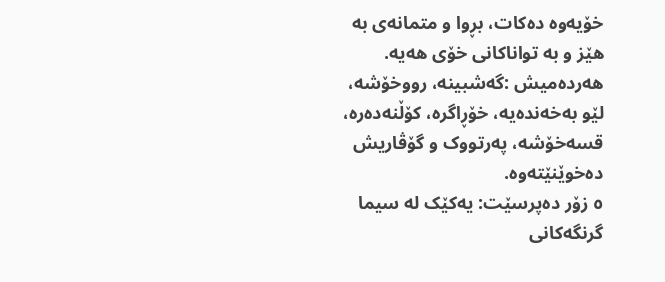خۆیەوە دەکات، بڕوا و متمانەی بە هێز و بە تواناکانی خۆی هەیە. هەردەمیش :گەشبینە، رووخۆشە، لێو بەخەندەیە، خۆڕاگرە، کۆڵنەدەرە، قسەخۆشە، پەرتووک و گۆڤاریش دەخوێنێتەوە.
٥ زۆر دەپرسێت: یەکێک لە سیما گرنگەکانی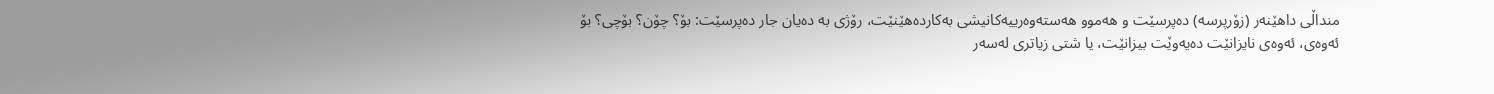منداڵی داهێنەر (زۆرپرسە) دەپرسێت و هەموو هەستەوەرییەکانیشی بەکاردەهێنێت، رۆژی بە دەیان جار دەپرسێت: بۆ؟ چۆن؟ بۆچی؟ بۆ ئەوەی، ئەوەی نایزانێت دەیەوێت بیزانێت، یا شتی زیاتری لەسەر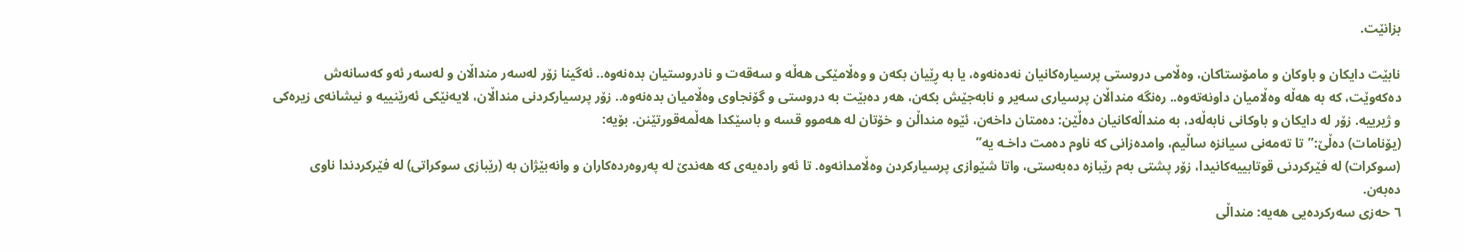بزانێت.

نابێت دایکان و باوکان و مامۆستاکان، وەڵامی دروستی پرسیارەکانیان نەدەنەوە، یا بە ڕێیان بکەن و وەڵامێکی هەڵە و سەقەت و نادروستیان بدەنەوە.. ئەگینا زۆر لەسەر منداڵان و لەسەر ئەو کەسانەش دەکەوێت، کە بە هەڵە وەڵامیان داونەتەوە.. رەنگە منداڵان پرسیاری سەیر و نابەجێش بکەن، هەر دەبێت بە دروستی و گۆنجاوی وەڵامیان بدەنەوە.. زۆر پرسیارکردنی منداڵان، لایەنێکی ئەرێنییە و نیشانەی زیرەکی و ژیرییە. زۆر لە دایکان و باوکانی نابەڵەد، بە منداڵەکانیان دەڵێن: دەمتان داخەن، ئێوە منداڵن و خۆتان لە هەموو قسە و باسێکدا هەڵمەقورتێنن. بۆیە:
(یۆنامات) دەڵێ:”تا تەمەنی سیانزە ساڵيم، وامدەزانی کە ناوم دەمت داخـە یە”
(سوکرات) لە فێرکردنی قوتابییەکانیدا، زۆر پشتی بەم رێبازە دەبەستی، واتا شێوازی پرسیارکردن وەڵامدانەوە. تا ئەو رادەیەی کە هەندێ لە پەروەردەکاران و وانەبێژان بە (رێبازی سوکراتی) لە فێرکردندا ناوی دەبەن.
٦ حەزی سەرکردەیی هەیە: منداڵی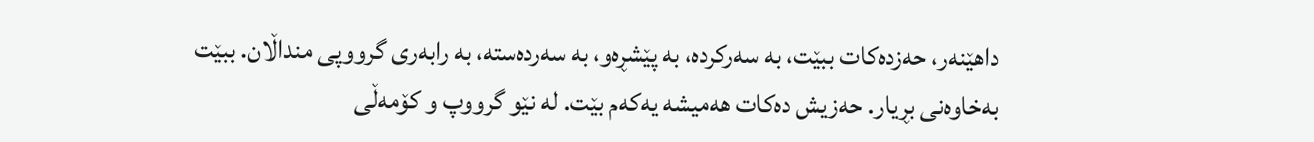داهێنەر، حەزدەکات ببێت، بە سەرکردە، بە پێشڕەو، بە سەردەستە، بە رابەری گرووپی منداڵان. ببێت بەخاوەنی بڕیار. حەزیش دەکات هەمیشە یەکەم بێت. لە نێو گرووپ و کۆمەڵی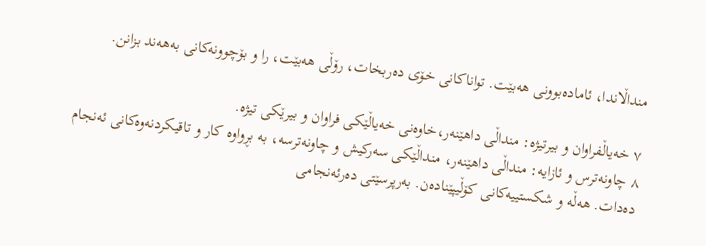منداڵاندا، ئامادەبوونی هەبێت. تواناکانی خۆی دەربخات، رۆڵی هەبێت، را و بۆچوونەکانی بەهەند بزانن.

٧ خەیاڵفراوان و بیرتیژە: منداڵی داهێنەر،خاوەنی خەیاڵێکی فراوان و بیرێکی تیژه.
٨ چاونەترس و ئازایە: منداڵی داهێنەر، منداڵێکی سەرکیش و چاونەترسە، بە بڕواوە کار و تاقیکردنەوەکانی ئەنجام دەدات. هەڵە و شکستییەکانی کۆڵیپێنادەن. بەرپرسێتی دەرئەنجامی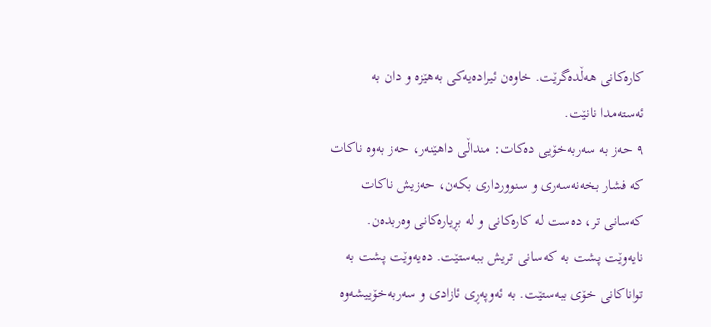کارەکانی هەڵدەگرێت. خاوەن ئیرادەیەکی بەهێزە و دان بە ئەستەمدا نانێت.
٩ حەز بە سەربەخۆیی دەکات: منداڵی داهێنەر، حەز بەوە ناکات کە فشار بخەنەسەری و سنوورداری بکەن، حەزیش ناکات کەسانی تر، دەست لە کارەکانی و لە بڕیارەکانی وەربدەن. نایەوێت پشت بە کەسانی تریش ببەستێت. دەیەوێت پشت بە تواناکانی خۆی ببەستێت. بە ئەوپەڕی ئازادی و سەربەخۆییشەوە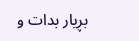بڕیار بدات و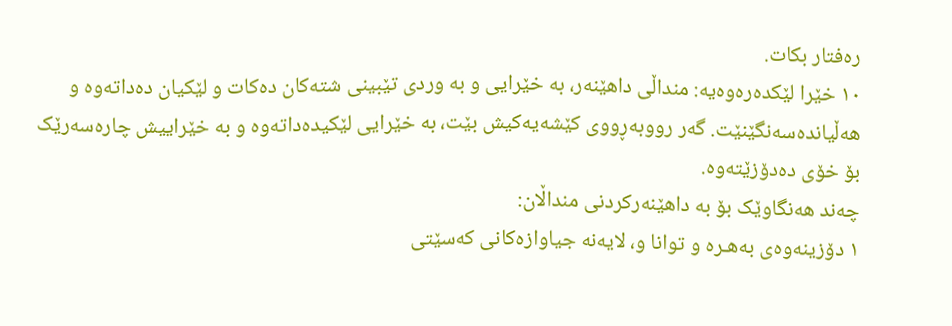رەفتار بکات.
١٠ خێرا لێکدەرەوەیە: منداڵی داهێنەر، بە خێرایی و بە وردی تێبینی شتەکان دەکات و لێکیان دەداتەوە و هەڵیاندەسەنگێنێت. گەر رووبەڕووی کێشەیەکیش بێت، بە خێرایی لێکیدەداتەوە و بە خێراییش چارەسەرێک بۆ خۆی دەدۆزێتەوە.
چەند هەنگاوێک بۆ بە داهێنەرکردنی منداڵان:
١ دۆزینەوەی بەهـرە و توانا و، لایەنە جیاوازەکانی کەسێتی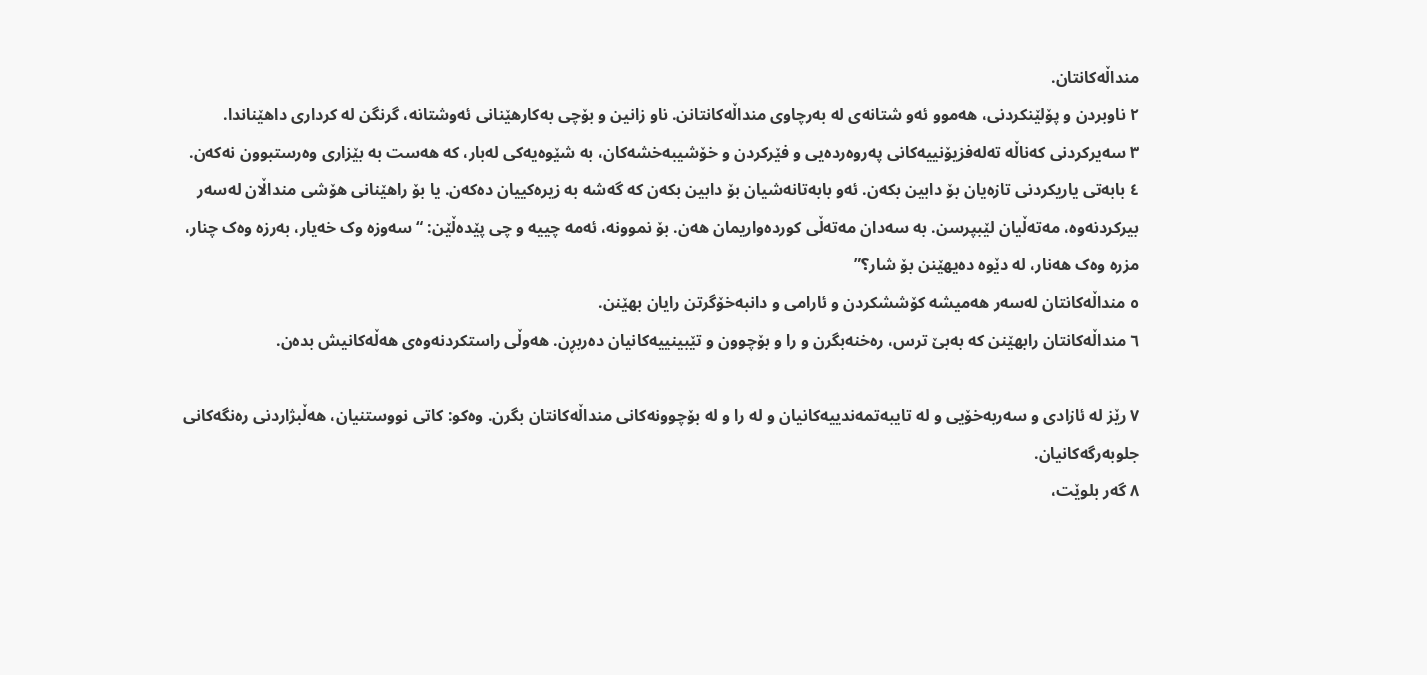منداڵەکانتان.
٢ ناوبردن و پۆلێنکردنی، هەموو ئەو شتانەی لە بەرچاوی منداڵەکانتانن. ناو زانین و بۆچی بەکارهێنانی ئەوشتانە، گرنگن لە کرداری داهێناندا.
٣ سەیرکردنی کەناڵە تەلەفزیۆنییەکانی پەروەردەیی و فێرکردن و خۆشیبەخشەکان، بە شێوەیەکی لەبار، کە هەست بە بێزاری وەرستبوون نەکەن.
٤ بابەتی یاریکردنی تازەیان بۆ دابین بکەن. ئەو بابەتانەشیان بۆ دابین بکەن کە گەشە بە زیرەکییان دەکەن. یا بۆ راهێنانی هۆشی منداڵان لەسەر بیرکردنەوە، مەتەڵیان لێبپرسن. بە سەدان مەتەڵی کوردەواریمان هەن. بۆ نموونە، ئەمە چییە و چی پێدەڵێن: “سەوزە وک خەیار، بەرزە وەک چنار، مزرە وەک هەنار، لە دێوە دەیهێنن بۆ شار؟”
٥ منداڵەکانتان لەسەر هەمیشە کۆششکردن و ئارامی و دانبەخۆگرتن رایان بهێنن.
٦ منداڵەکانتان رابهێنن کە بەبێ ترس، رەخنەبگرن و را و بۆچوون و تێبینییەکانیان دەربڕن. هەوڵی راستکردنەوەی هەڵەکانیش بدەن.

٧ رێز لە ئازادی و سەربەخۆیی و لە تایبەتمەندییەکانیان و لە را و لە بۆچوونەکانی منداڵەکانتان بگرن. وەکو: کاتی نووستنیان، هەڵبژاردنی رەنگەکانی جلوبەرگەکانیان.
٨ گەر بلوێت،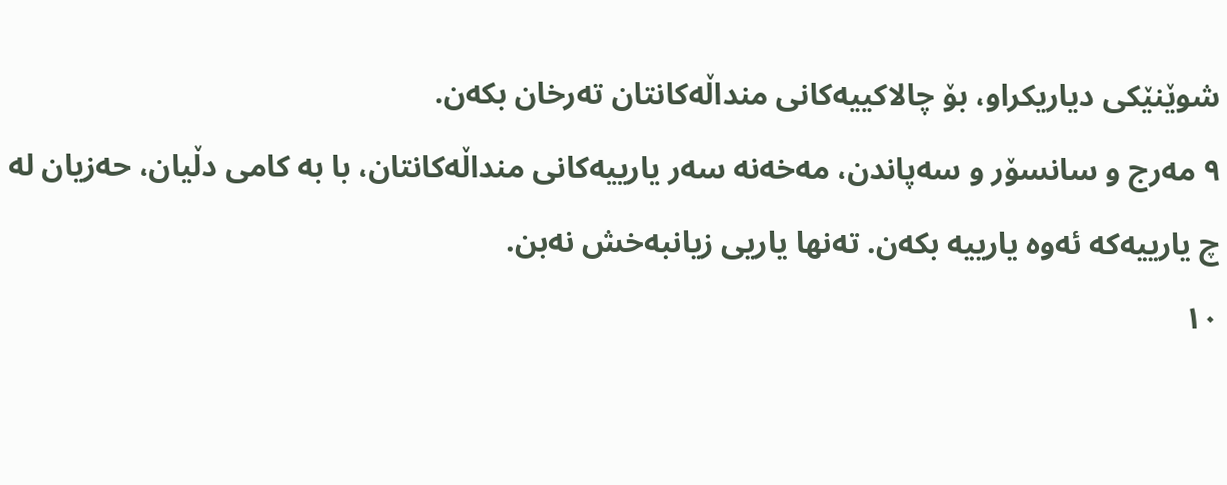شوێنێکی دیاریکراو، بۆ چالاکییەکانی منداڵەکانتان تەرخان بکەن.
٩ مەرج و سانسۆر و سەپاندن، مەخەنە سەر یارییەکانی منداڵەکانتان، با بە کامی دڵیان، حەزیان لە چ یارییەکە ئەوە یارییە بکەن. تەنها یاریی زیانبەخش نەبن.
١٠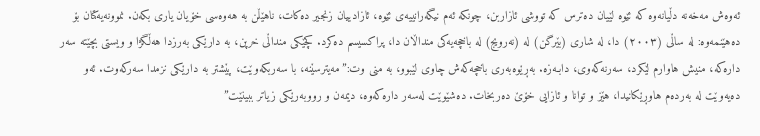ئەوەش مەخەنە دڵیانەوە کە ئێوە لێیان دەترس کە تووشی ئازاربن، چونکە ئەم نیگەرانییەی ئێوە، ئازادییان زنجیر دەکات، ناهێڵن بە هەوەسی خۆیان یاری بکەن. نموونەیەکتان بۆ دەهێنمەوە: لە ساڵی (٢٠٠٣) دا، لە شاری (بێرگن) لە (نەرویج) لە باخچەیەکی منداڵان دا، پراکسیسم دەکرد. کچێکی منداڵی خرپن، بە دارێکی بەرزدا هەڵگژا و ویستی بچێتە سەر دارەکە، منیش هاوارم لێکرد، سەرنەکەوی، دابـەزە. بەڕێوەبەری باخچەکەش چاوی لێبوو، بە منی وت:”مەیترسێنە، با سەربکەوێت، پێشتر بە دارێکی نزمدا سەرکەوت. ئەو دەیەوێت لە بەردەم هاوڕێکانیدا، هێز و توانا و ئازایی خۆێ دەربخات. دەشێوێت لەسەر دارەکەوە، دیمەن و رووبەرێکی زیاتر ببینێت”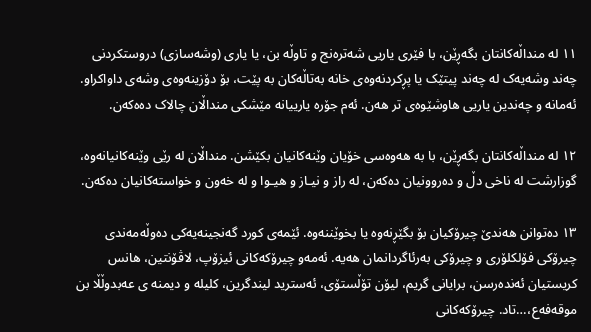١١ لە منداڵەکانتان بگەڕێن، با فێری یاریی شەترەنج و تاوڵە بن، یا یاری (وشەسازی) دروستکردنی چەند وشەیەک لە چەند پیتێک یا پڕکردنەوەی خانە بەتاڵەکان بە پێت، بۆ دۆزینەوەی وشەی داواکراو. ئەمانە و چەندین یاریی هاوشێوەی تر هەن. ئەم جۆرە یارییانە مێشکی منداڵان چالاک دەەکەن.

١٢ لە منداڵەکانتان بگەڕێن، با بە هەوەسی خۆیان وێنەکانیان بکێشن. منداڵان لە رێی وێنەکانیانەوە، گوزارشت لە ناخی دڵ و دەروونیان دەکەن، لە راز و نیـاز و هیـوا و لە خەون و خواستەکانیان دەکەن.

١٣ دەتوانن هەندێ چیرۆکیان بۆ بگێڕنەوە یا بخوێننەوە. ئێمەی کورد گەنجینەیەکی دەوڵەمەندی چیرۆکی فۆلکلۆری و چیرۆکی بەرئاگردانمان هەیە. ئەمەو چیرۆکەکانی ئیزۆپ، لاڤۆنتین، هانس کریستیان ئەندەرسن، برایانی گریم، لیۆن تۆڵستۆی، ئەسترید لیندگرین، کلیلە و دیمنە ی عەبدوڵڵا بن موقەفەع،…تاد. چیرۆکەکانی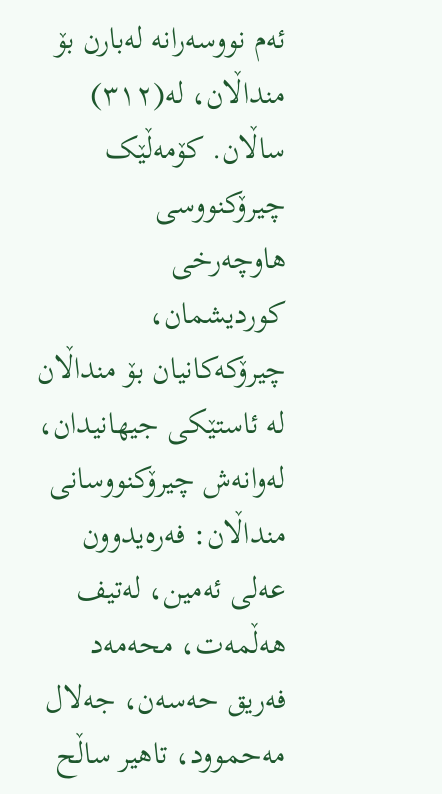ئەم نووسەرانە لەبارن بۆ منداڵان، لە(٣١٢) ساڵان. کۆمەڵێک چیرۆکنووسی هاوچەرخی کوردیشمان، چیرۆکەکانیان بۆ منداڵان لە ئاستێکی جیهانیدان، لەوانەش چیرۆکنووسانی منداڵان: فەرەیدوون عەلی ئەمین، لەتیف هەڵمەت، محەمەد فەریق حەسەن، جەلال مەحموود، تاهیر ساڵح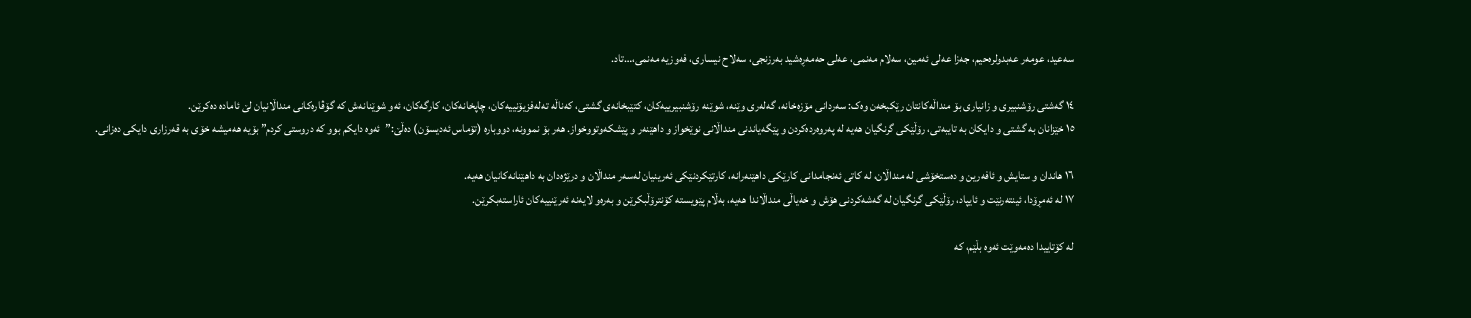سەعید، عومەر عەبدولرەحیم، جەزا عەلی ئەمین، سەلام مەنمی، عەلی حەمەڕەشید بەرزنجی، سەلاح نیساری، فەوزیە مەنمی،…تاد.

١٤ گەشتی رۆشنبیری و زانیاری بۆ منداڵەکانتان رێکبخەن وەک: سەردانی مۆزەخانە، گەلەری وێنە، شوێنە رۆشنبیرییەکان، کتێبخانەی گشتی، کەناڵە تەلەفزیۆنییەکان، چاپخانەکان، کارگەکان، ئەو شوێنانەش کە گۆڤارەکانی منداڵانیان لێ ئامادە دەکرێن.
١٥ خێزانان بە گشتی و دایکان بە تایبەتی، رۆڵێکی گرنگیان هەیە لە پەروەردەکردن و پێگەیاندنی منداڵانی نوێخواز و داهێنەر و پێشکەوتووخواز. هەر بۆ نموونە، دووبارە (تۆماس ئەدیسۆن) دەڵێ:”ئەوە دایکم بوو کە دروستی کردم” بۆیە هەمیشە خۆی بە قەرزاری دایکی دەزانی.

١٦ هاندان و ستایش و ئافەرین و دەستخۆشی لە منداڵان، لە کاتی ئەنجامدانی کارێکی داهێنەرانە، کارتێکردنێکی ئەرینیان لەسەر منداڵان و درێژەدان بە داهێنانەکانیان هەیە.
١٧ لە ئەمڕۆدا، ئینتەرنێت و ئایپاد، رۆڵێکی گرنگیان لە گەشەکردنی هۆش و خەیاڵی منداڵاندا هەیە، بەڵام پێویستە کۆنترۆڵبکرێن و بەرەو لایەنە ئەرێنییەکان ئاراستەبکرێن.

لە کۆتاییدا دەمەوێت ئەوە بڵێم، کە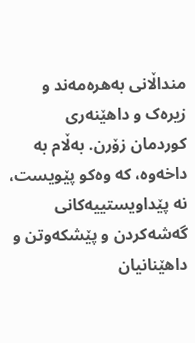منداڵانی بەهرەمەند و زیرەک و داهێنەری کوردمان زۆرن. بەڵام بە داخەوە، کە وەکو پێویست، نە پێداویستییەکانی گەشەکردن و پێشکەوتن و داهێنانیان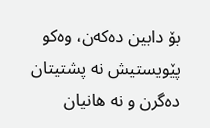بۆ دابین دەکەن، وەکو پێویستیش نە پشتیتان دەگرن و نە هانیان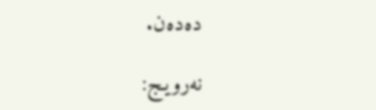دەدەن.

نەرویـج: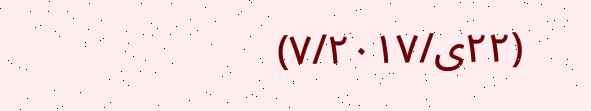(٢٢ی/٧/٢٠١٧)